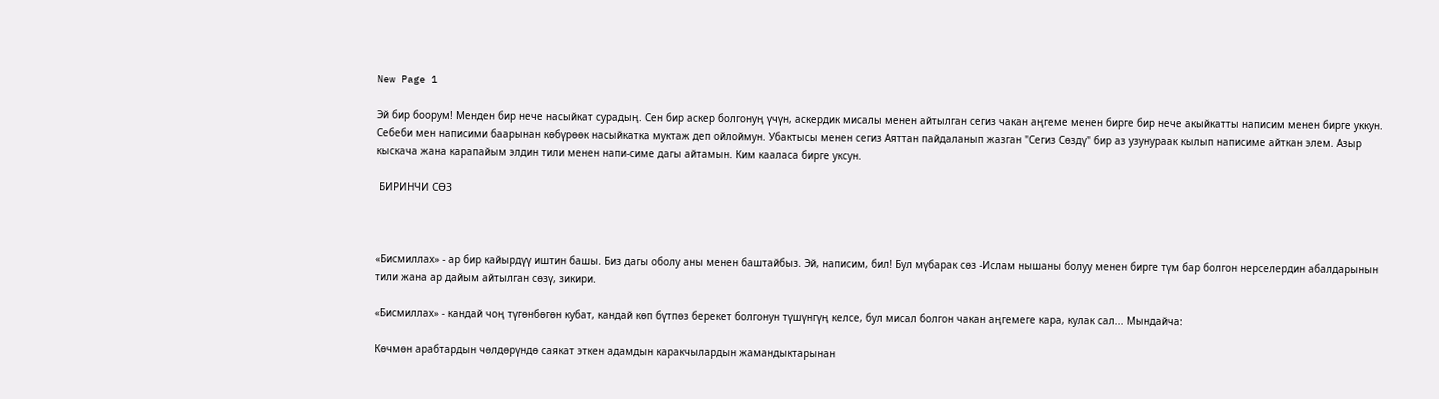New Page 1

Эй бир боорум! Менден бир нече насыйкат сурадың. Сен бир аскер болгонуң үчүн, аскердик мисалы менен айтылган сегиз чакан аңгеме менен бирге бир нече акыйкатты написим менен бирге уккун. Себеби мен написими баарынан көбүрөөк насыйкатка муктаж деп ойлоймун. Убактысы менен сегиз Аяттан пайдаланып жазган "Сегиз Сөздү" бир аз узунураак кылып написиме айткан элем. Азыр кыскача жана карапайым элдин тили менен напи-симе дагы айтамын. Ким кааласа бирге уксун.

 БИРИНЧИ СӨЗ



«Бисмиллах» - ар бир кайырдүү иштин башы. Биз дагы оболу аны менен баштайбыз. Эй, написим, бил! Бул мүбарак сөз -Ислам нышаны болуу менен бирге түм бар болгон нерселердин абалдарынын тили жана ар дайым айтылган сөзү, зикири.

«Бисмиллах» - кандай чоң түгөнбөгөн кубат, кандай көп бүтпөз берекет болгонун түшүнгүң келсе, бул мисал болгон чакан аңгемеге кара, кулак сал... Мындайча:

Көчмөн арабтардын чөлдөрүндө саякат эткен адамдын каракчылардын жамандыктарынан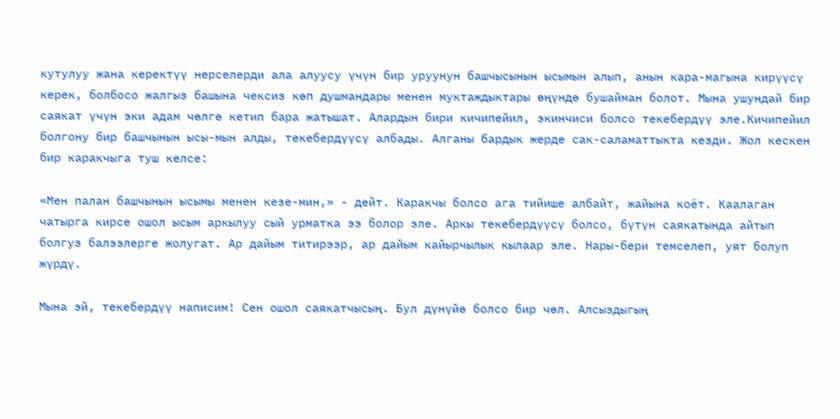кутулуу жана керектүү нерселерди ала алуусу үчүн бир уруунун башчысынын ысымын алып, анын кара-магына кирүүсү керек, болбосо жалгыз башына чексиз көп душмандары менен муктаждыктары өңүндө бушайман болот. Мына ушундай бир саякат үчүн эки адам чөлгө кетип бара жатышат. Алардын бири кичипейил, экинчиси болсо текебердүү эле.Кичипейил болгону бир башчынын ысы-мын алды, текебердүүсү албады. Алганы бардык жерде сак-саламаттыкта кезди. Жол кескен бир каракчыга туш келсе:

«Мен палан башчынын ысымы менен кезе-мин,» - дейт. Каракчы болсо ага тийише албайт, жайына коёт. Каалаган чатырга кирсе ошол ысым аркылуу сый урматка ээ болор эле. Аркы текебердүүсү болсо, бүтүн саякатында айтып болгуз балээлерге жолугат. Ар дайым титирээр, ар дайым кайырчылык кылаар эле. Нары-бери темселеп, уят болуп жүрдү.

Мына эй, текебердүү написим! Сен ошол саякатчысың. Бул дүнүйө болсо бир чөл. Алсыздыгың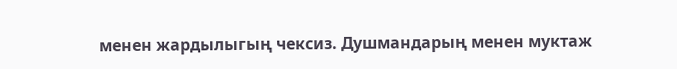менен жардылыгың чексиз. Душмандарың менен муктаж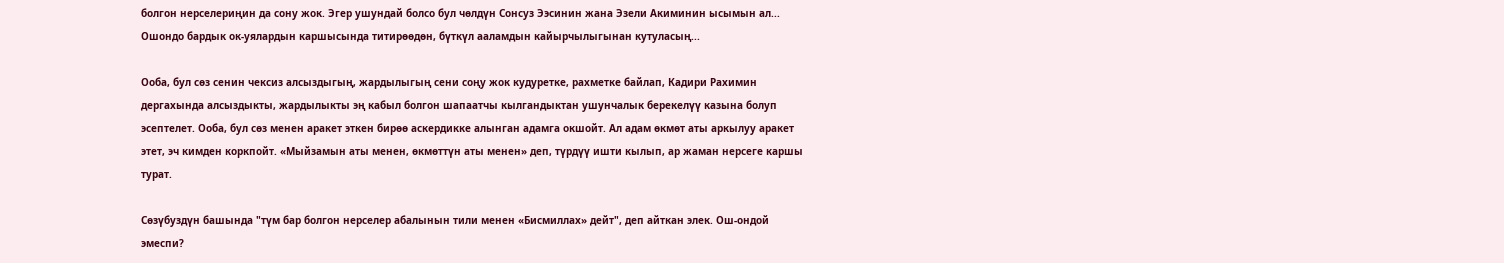болгон нерселериңин да сону жок. Эгер ушундай болсо бул чөлдүн Сонсуз Ээсинин жана Эзели Акиминин ысымын ал... Ошондо бардык ок-уялардын каршысында титирөөдөн, бүткүл ааламдын кайырчылыгынан кутуласың...

Ооба, бул сөз сенин чексиз алсыздыгың, жардылыгың сени соңу жок кудуретке, рахметке байлап, Кадири Рахимин дергахында алсыздыкты, жардылыкты эң кабыл болгон шапаатчы кылгандыктан ушунчалык берекелүү казына болуп эсептелет. Ооба, бул сөз менен аракет эткен бирөө аскердикке алынган адамга окшойт. Ал адам өкмөт аты аркылуу аракет этет, эч кимден коркпойт. «Мыйзамын аты менен, өкмөттүн аты менен» деп, түрдүү ишти кылып, ар жаман нерсеге каршы турат.

Сөзүбуздүн башында "түм бар болгон нерселер абалынын тили менен «Бисмиллах» дейт", деп айткан элек. Ош-ондой эмеспи?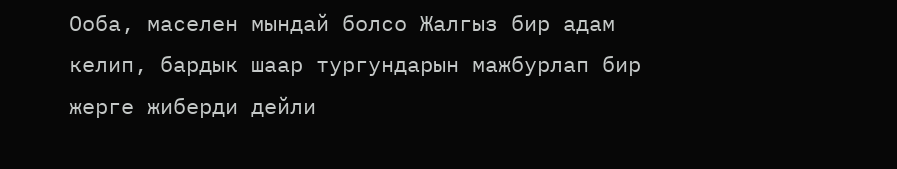Ооба, маселен мындай болсо Жалгыз бир адам келип, бардык шаар тургундарын мажбурлап бир жерге жиберди дейли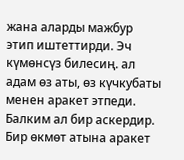жана аларды мажбур этип иштеттирди. Эч күмөнсүз билесиң. ал адам өз аты, өз күчкубаты менен аракет этпеди. Балким ал бир аскердир. Бир өкмөт атына аракет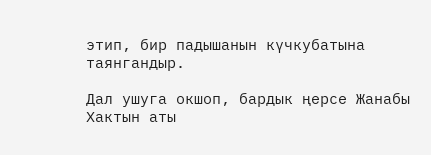этип, бир падышанын күчкубатына таянгандыр.

Дал ушуга окшоп, бардык ңерсе Жанабы Хактын аты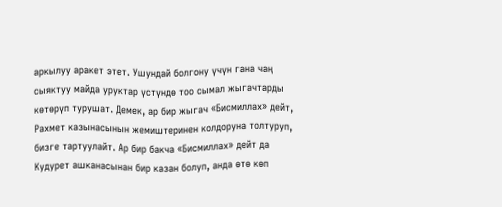аркылуу аракет этет. Ушундай болгону үчүн гана чаң сыяктуу майда уруктар үстүндө тоо сымал жыгачтарды көтөрүп турушат. Демек, ар бир жыгач «Бисмиллах» дейт, Рахмет казынасынын жемиштеринен колдоруна толтуруп, бизге тартуулайт. Ар бир бакча «Бисмиллах» дейт да Кудурет ашканасынан бир казан болуп, анда өтө көп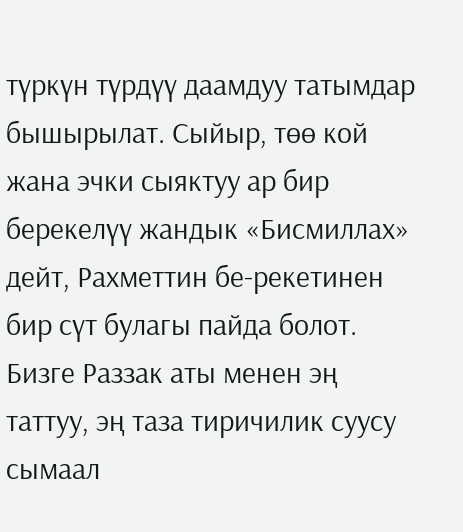түркүн түрдүү даамдуу татымдар бышырылат. Сыйыр, төө кой жана эчки сыяктуу ар бир берекелүү жандык «Бисмиллах» дейт, Рахметтин бе-рекетинен бир сүт булагы пайда болот. Бизге Раззак аты менен эң таттуу, эң таза тиричилик суусу сымаал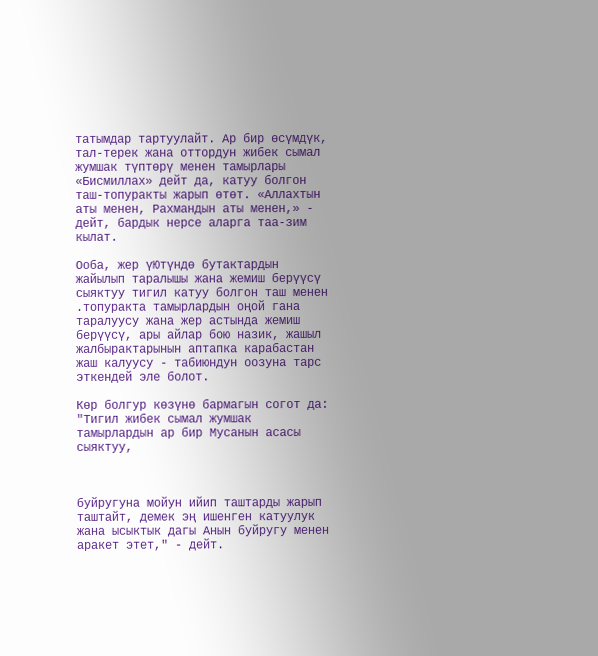татымдар тартуулайт. Ар бир өсүмдүк, тал-терек жана оттордун жибек сымал жумшак түптөрү менен тамырлары «Бисмиллах» дейт да, катуу болгон таш-топуракты жарып өтөт. «Аллахтын аты менен, Рахмандын аты менен,» - дейт, бардык нерсе аларга таа-зим кылат.

Ооба, жер үЮтүндө бутактардын жайылып таралышы жана жемиш берүүсү сыяктуу тигил катуу болгон таш менен .топуракта тамырлардын оңой гана таралуусу жана жер астында жемиш берүүсү, ары айлар бою назик, жашыл жалбырактарынын аптапка карабастан жаш калуусу - табиюндун оозуна тарс эткендей эле болот.

Көр болгур көзүнө бармагын согот да: "Тигил жибек сымал жумшак тамырлардын ар бир Мусанын асасы сыяктуу,



буйругуна мойун ийип таштарды жарып таштайт, демек эң ишенген катуулук жана ысыктык дагы Анын буйругу менен аракет этет," - дейт.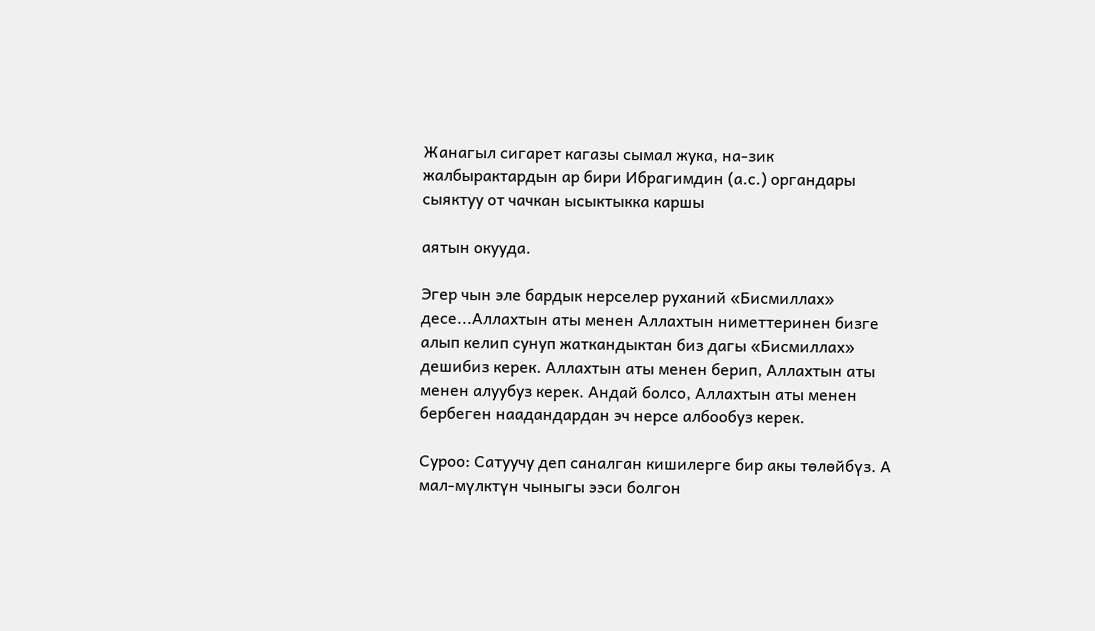Жанагыл сигарет кагазы сымал жука, на-зик жалбырактардын ар бири Ибрагимдин (а.с.) органдары сыяктуу от чачкан ысыктыкка каршы

аятын окууда.

Эгер чын эле бардык нерселер руханий «Бисмиллах» десе...Аллахтын аты менен Аллахтын ниметтеринен бизге алып келип сунуп жаткандыктан биз дагы «Бисмиллах» дешибиз керек. Аллахтын аты менен берип, Аллахтын аты менен алуубуз керек. Андай болсо, Аллахтын аты менен бербеген наадандардан эч нерсе албообуз керек.

Суроо: Сатуучу деп саналган кишилерге бир акы төлөйбүз. А мал-мүлктүн чыныгы ээси болгон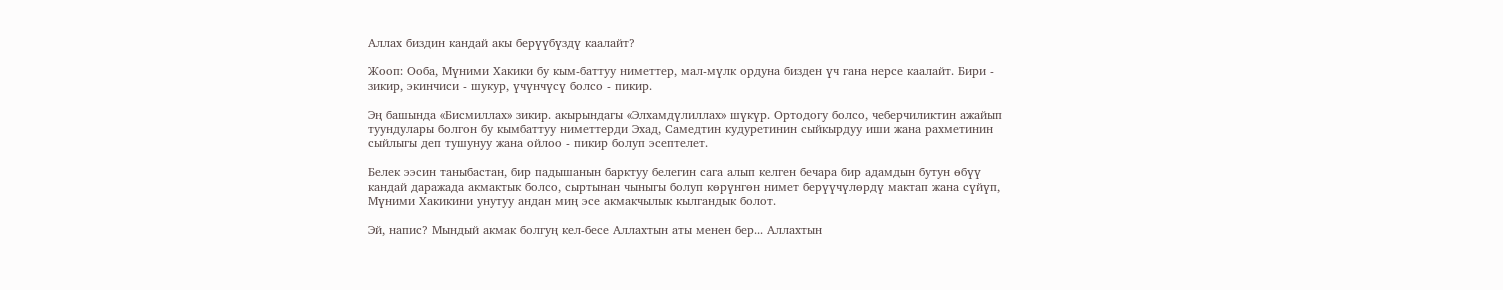Аллах биздин кандай акы берүүбүздү каалайт?

Жооп: Ооба, Мүними Хакики бу кым-баттуу ниметтер, мал-мүлк ордуна бизден үч гана нерсе каалайт. Бири - зикир, экинчиси - шукур, үчүнчүсү болсо - пикир.

Эң башында «Бисмиллах» зикир. акырындагы «Элхамдүлиллах» шүкүр. Ортодогу болсо, чеберчиликтин ажайып туундулары болгон бу кымбаттуу ниметтерди Эхад, Самедтин кудуретинин сыйкырдуу иши жана рахметинин сыйлыгы деп тушунуу жана ойлоо - пикир болуп эсептелет.

Белек ээсин таныбастан, бир падышанын барктуу белегин сага алып келген бечара бир адамдын бутун өбүү кандай даражада акмактык болсо, сыртынан чыныгы болуп көрүнгөн нимет берүүчүлөрдү мактап жана сүйүп, Мүними Хакикини унутуу андан миң эсе акмакчылык кылгандык болот.

Эй, напис? Мындый акмак болгуң кел-бесе Аллахтын аты менен бер... Аллахтын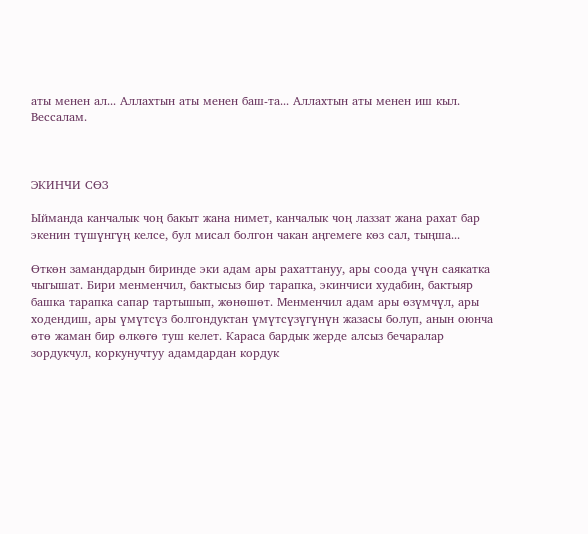аты менен ал... Аллахтын аты менен баш-та... Аллахтын аты менен иш кыл. Вессалам.



ЭКИНЧИ СӨЗ

Ыйманда канчалык чоң бакыт жана нимет, канчалык чоң лаззат жана рахат бар экенин түшүнгүң келсе, бул мисал болгон чакан аңгемеге көз сал, тыңша...

Өткөн замандардын биринде эки адам ары рахаттануу, ары соода үчүн саякатка чыгышат. Бири менменчил, бактысыз бир тарапка, экинчиси худабин, бактыяр башка тарапка сапар тартышып, жөнөшөт. Менменчил адам ары өзүмчүл, ары ходендиш, ары үмүтсүз болгондуктан үмүтсүзүгүнүн жазасы болуп, анын оюнча өтө жаман бир өлкөгө туш келет. Караса бардык жерде алсыз бечаралар зордукчул, коркунучтуу адамдардан кордук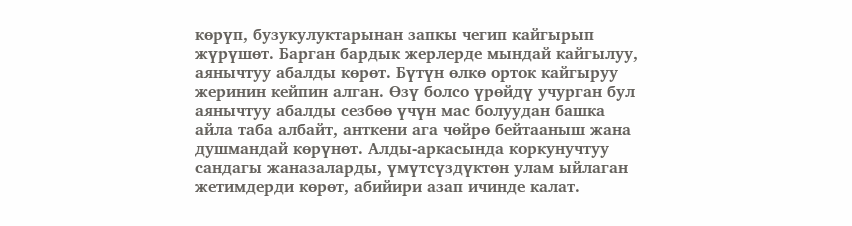көрүп, бузукулуктарынан запкы чегип кайгырып жүрүшөт. Барган бардык жерлерде мындай кайгылуу, аянычтуу абалды көрөт. Бүтүн өлкө орток кайгыруу жеринин кейпин алган. Өзү болсо үрөйдү учурган бул аянычтуу абалды сезбөө үчүн мас болуудан башка айла таба албайт, анткени ага чөйрө бейтааныш жана душмандай көрүнөт. Алды-аркасында коркунучтуу сандагы жаназаларды, үмүтсүздүктөн улам ыйлаган жетимдерди көрөт, абийири азап ичинде калат.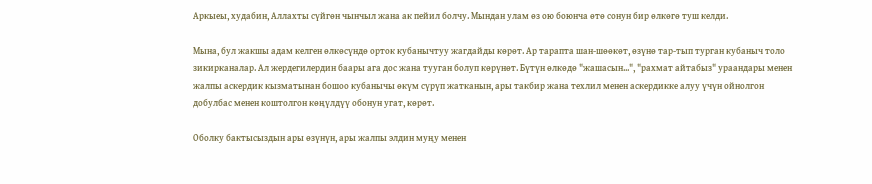Аркыеы, худабин, Аллахты сүйгөн чынчыл жана ак пейил болчу. Мындан улам өз ою боюнча өтө сонун бир өлкөгө туш келди.

Мына, бул жакшы адам келген өлкөсүндө орток кубанычтуу жагдайды көрөт. Ар тарапта шан-шөөкөт, өзүнө тар-тып турган кубаныч толо зикирканалар. Ал жердегилердин баары ага дос жана тууган болуп көрүнөт. Бүтүн өлкөдө "жашасын...", "рахмат айтабыз" ураандары менен жалпы аскердик кызматынан бошоо кубанычы өкүм сүрүп жатканын, ары такбир жана техлил менен аскердикке алуу үчүн ойнолгон добулбас менен коштолгон көңүлдүү обонун угат, көрөт.

Оболку бактысыздын ары өзүнүн, ары жалпы элдин муңу менен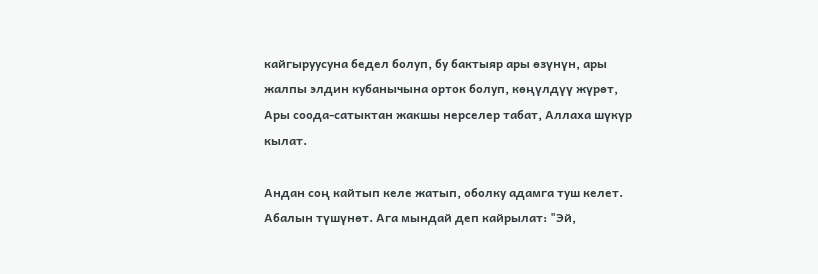кайгыруусуна бедел болуп, бу бактыяр ары өзүнүн, ары жалпы элдин кубанычына орток болуп, көңүлдүү жүрөт, Ары соода-сатыктан жакшы нерселер табат, Аллаха шүкүр кылат.

Андан соң кайтып келе жатып, оболку адамга туш келет. Абалын түшүнөт. Ага мындай деп кайрылат: "Эй,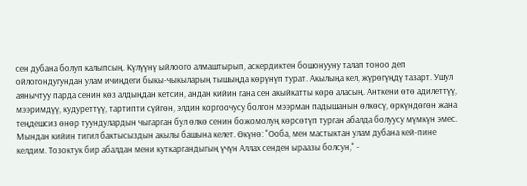сен дубана болуп калыпсың. Күлүүнү ыйлоого алмаштырып, аскердиктен бошонууну талап тоноо деп ойлогондугундан улам ичиңдеги быкы-чыкыларың тышыңда көрүнүп турат. Акылыңа кел, жүрөгүңдү тазарт. Ушул аянычтуу парда сенин көз алдыңдан кетсин, андан кийин гана сен акыйкатты көрө аласың. Анткени өтө адилеттүү, мээримдүү, кудуреттүү, тартипти сүйгөн, элдин коргоочусу болгон мээрман падышанын өлкөсү, өркүндөгөн жана теңдешсиз өнөр туундулардын чыгарган бул өлкө сенин божомолуң көрсөтүп турган абалда болуусу мүмкүн эмес. Мындан кийин тигил бактысыздын акылы башына келет. Өкүнө: "Ооба, мен мастыктан улам дубана кей-пине келдим. Тозоктук бир абалдан мени куткаргандыгың үчүн Аллах сенден ыраазы болсун," -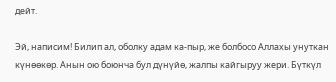дейт.

Эй, написим! Билип ал, оболку адам ка-пыр, же болбосо Аллахы унуткан күнөөкөр. Анын ою боюнча бул дүнүйө, жалпы кайгыруу жери. Бүткүл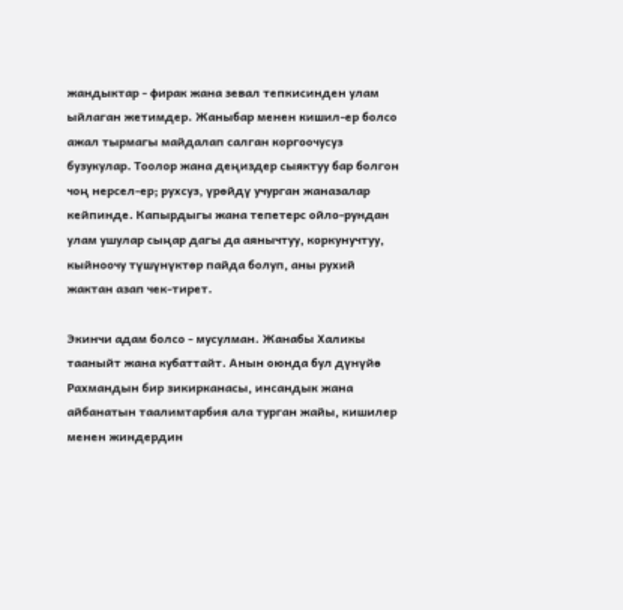жандыктар - фирак жана зевал тепкисинден улам ыйлаган жетимдер. Жаныбар менен кишил-ер болсо ажал тырмагы майдалап салган коргоочусуз бузукулар. Тоолор жана деңиздер сыяктуу бар болгон чоң нерсел-ер; рухсуз, үрөйдү учурган жаназалар кейпинде. Капырдыгы жана тепетерс ойло-рундан улам ушулар сыңар дагы да аянычтуу, коркунучтуу, кыйноочу түшүнүктөр пайда болуп, аны рухий жактан азап чек-тирет.

Экинчи адам болсо - мусулман. Жанабы Халикы тааныйт жана кубаттайт. Анын оюнда бул дүнүйө Рахмандын бир зикирканасы, инсандык жана айбанатын таалимтарбия ала турган жайы, кишилер менен жиндердин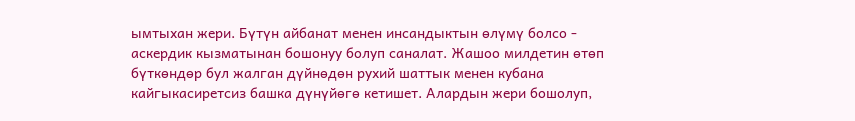ымтыхан жери. Бүтүн айбанат менен инсандыктын өлүмү болсо - аскердик кызматынан бошонуу болуп саналат. Жашоо милдетин өтөп бүткөндөр бул жалган дүйнөдөн рухий шаттык менен кубана кайгыкасиретсиз башка дүнүйөгө кетишет. Алардын жери бошолуп,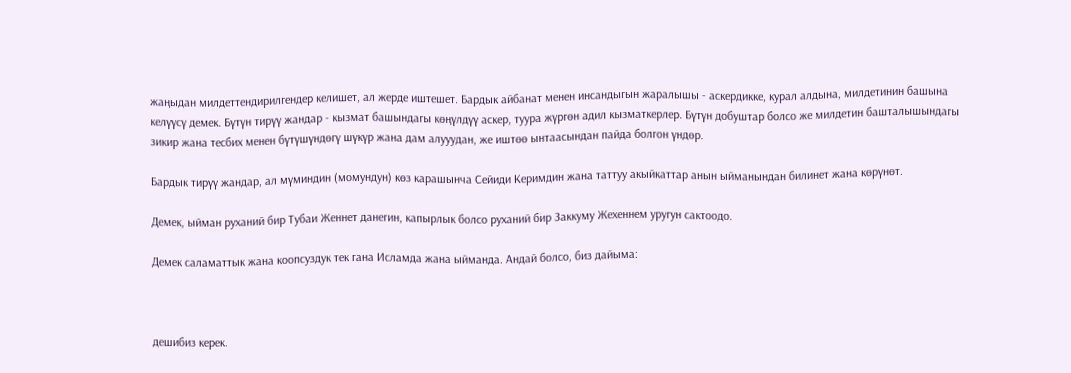жаңыдан милдеттендирилгендер келишет, ал жерде иштешет. Бардык айбанат менен инсандыгын жаралышы - аскердикке, курал алдына, милдетинин башына келүүсү демек. Бүтүн тирүү жандар - кызмат башындагы көңүлдүү аскер, туура жүргөн адил кызматкерлер. Бүтүн добуштар болсо же милдетин башталышындагы зикир жана тесбих менен бүтүшүндөгү шүкүр жана дам алууудан, же иштөө ынтаасындан пайда болгон үндөр.

Бардык тирүү жандар, ал мүминдин (момундун) көз карашынча Сейиди Керимдин жана таттуу акыйкаттар анын ыйманындан билинет жана көрүнөт.

Демек, ыйман руханий бир Тубаи Женнет данегин, капырлык болсо руханий бир Заккуму Жехеннем уругун сактоодо.

Демек саламаттык жана коопсуздук тек гана Исламда жана ыйманда. Андай болсо, биз дайыма:



дешибиз керек.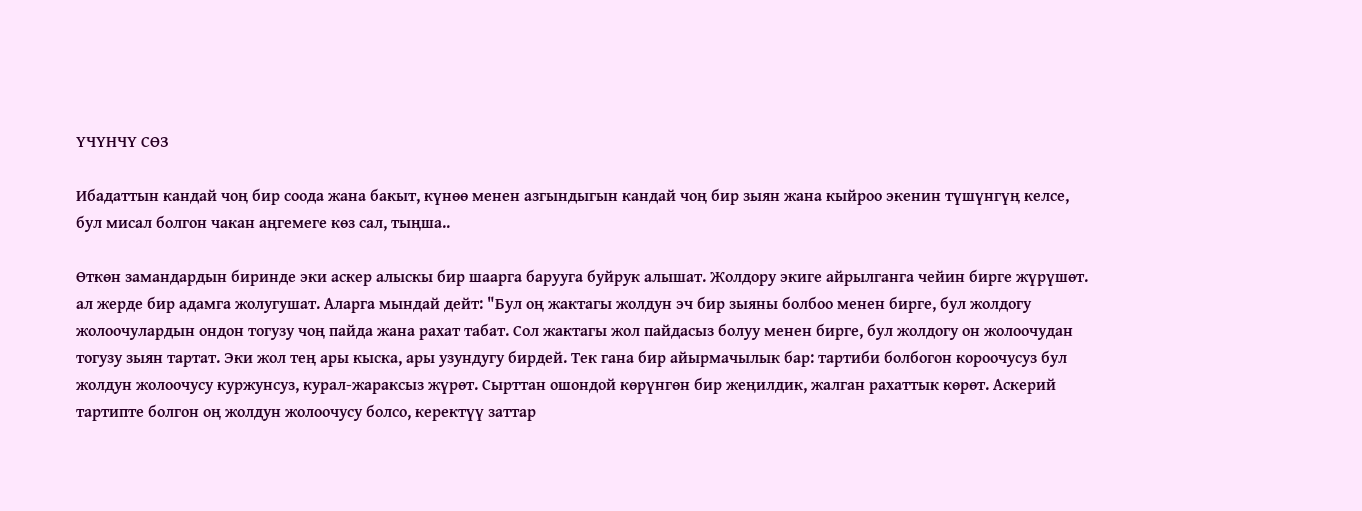ҮЧҮНЧҮ СӨЗ

Ибадаттын кандай чоң бир соода жана бакыт, күнөө менен азгындыгын кандай чоң бир зыян жана кыйроо экенин түшүнгүң келсе, бул мисал болгон чакан аңгемеге көз сал, тыңша..

Өткөн замандардын биринде эки аскер алыскы бир шаарга барууга буйрук алышат. Жолдору экиге айрылганга чейин бирге жүрүшөт. ал жерде бир адамга жолугушат. Аларга мындай дейт: "Бул оң жактагы жолдун эч бир зыяны болбоо менен бирге, бул жолдогу жолоочулардын ондон тогузу чоң пайда жана рахат табат. Сол жактагы жол пайдасыз болуу менен бирге, бул жолдогу он жолоочудан тогузу зыян тартат. Эки жол тең ары кыска, ары узундугу бирдей. Тек гана бир айырмачылык бар: тартиби болбогон короочусуз бул жолдун жолоочусу куржунсуз, курал-жараксыз жүрөт. Сырттан ошондой көрүнгөн бир жеңилдик, жалган рахаттык көрөт. Аскерий тартипте болгон оң жолдун жолоочусу болсо, керектүү заттар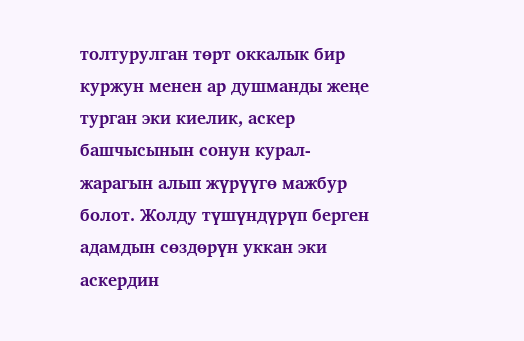толтурулган төрт оккалык бир куржун менен ар душманды жеңе турган эки киелик, аскер башчысынын сонун курал-жарагын алып жүрүүгө мажбур болот. Жолду түшүндүрүп берген адамдын сөздөрүн уккан эки аскердин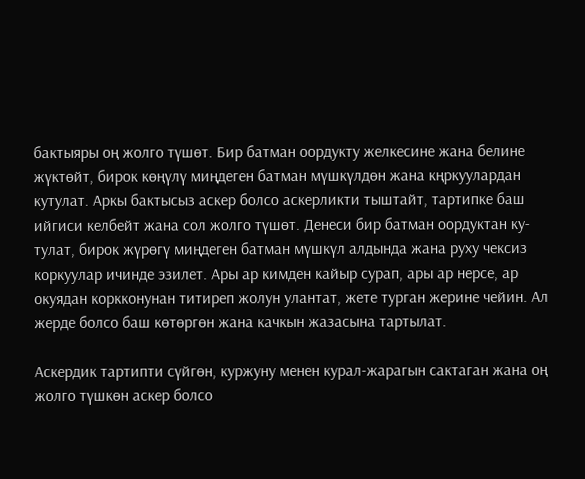бактыяры оң жолго түшөт. Бир батман оордукту желкесине жана белине жүктөйт, бирок көңүлү миңдеген батман мүшкүлдөн жана кңркуулардан кутулат. Аркы бактысыз аскер болсо аскерликти тыштайт, тартипке баш ийгиси келбейт жана сол жолго түшөт. Денеси бир батман оордуктан ку-тулат, бирок жүрөгү миңдеген батман мүшкүл алдында жана руху чексиз коркуулар ичинде эзилет. Ары ар кимден кайыр сурап, ары ар нерсе, ар окуядан коркконунан титиреп жолун улантат, жете турган жерине чейин. Ал жерде болсо баш көтөргөн жана качкын жазасына тартылат.

Аскердик тартипти сүйгөн, куржуну менен курал-жарагын сактаган жана оң жолго түшкөн аскер болсо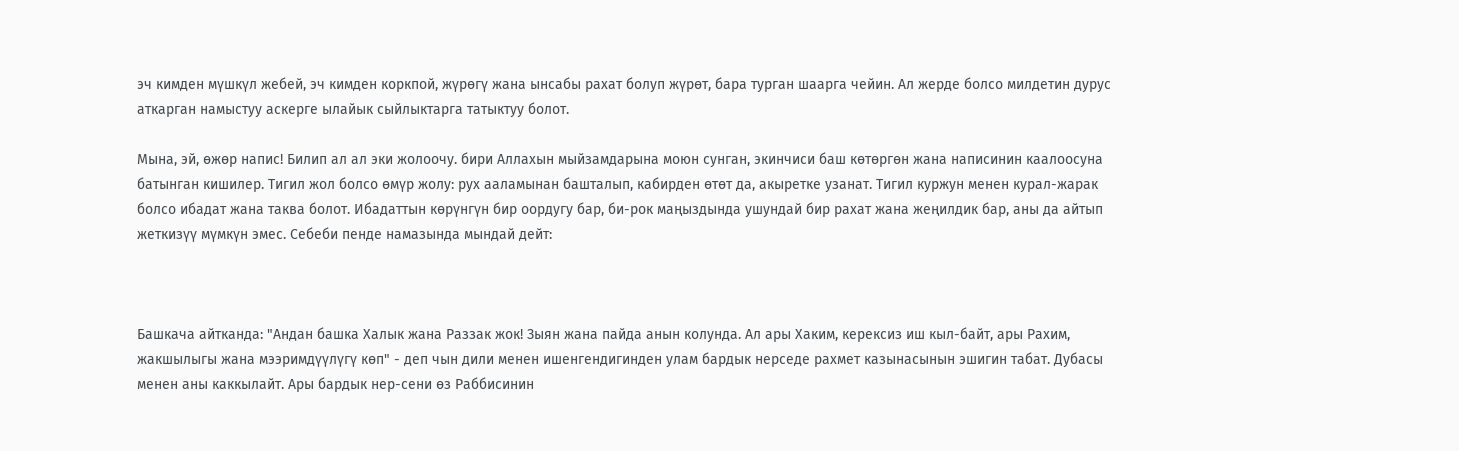эч кимден мүшкүл жебей, эч кимден коркпой, жүрөгү жана ынсабы рахат болуп жүрөт, бара турган шаарга чейин. Ал жерде болсо милдетин дурус аткарган намыстуу аскерге ылайык сыйлыктарга татыктуу болот.

Мына, эй, өжөр напис! Билип ал ал эки жолоочу. бири Аллахын мыйзамдарына моюн сунган, экинчиси баш көтөргөн жана написинин каалоосуна батынган кишилер. Тигил жол болсо өмүр жолу: рух ааламынан башталып, кабирден өтөт да, акыретке узанат. Тигил куржун менен курал-жарак болсо ибадат жана таква болот. Ибадаттын көрүнгүн бир оордугу бар, би-рок маңыздында ушундай бир рахат жана жеңилдик бар, аны да айтып жеткизүү мүмкүн эмес. Себеби пенде намазында мындай дейт:



Башкача айтканда: "Андан башка Халык жана Раззак жок! Зыян жана пайда анын колунда. Ал ары Хаким, керексиз иш кыл-байт, ары Рахим, жакшылыгы жана мээримдүүлүгү көп" - деп чын дили менен ишенгендигинден улам бардык нерседе рахмет казынасынын эшигин табат. Дубасы менен аны каккылайт. Ары бардык нер-сени өз Раббисинин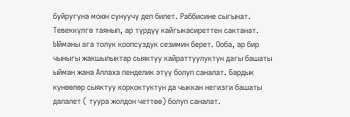буйругуна моюн сунуучу деп билет. Раббисине сыгынат. Тевеккүлгө таянып, ар түрдүү кайгыкасиреттен сактанат. Ыйманы ага толук коопсуздук сезимин берет. Ооба, ар бир чыныгы жакшылыктар сыяктуу кайраттуулуктун дагы башаты ыйман жана Аллаха пенделик этүү болуп саналат. Бардык күнөөлөр сыяктуу коркоктуктун да чыккан негизги башаты далалет ( туура жолдон четтөө) болуп саналат.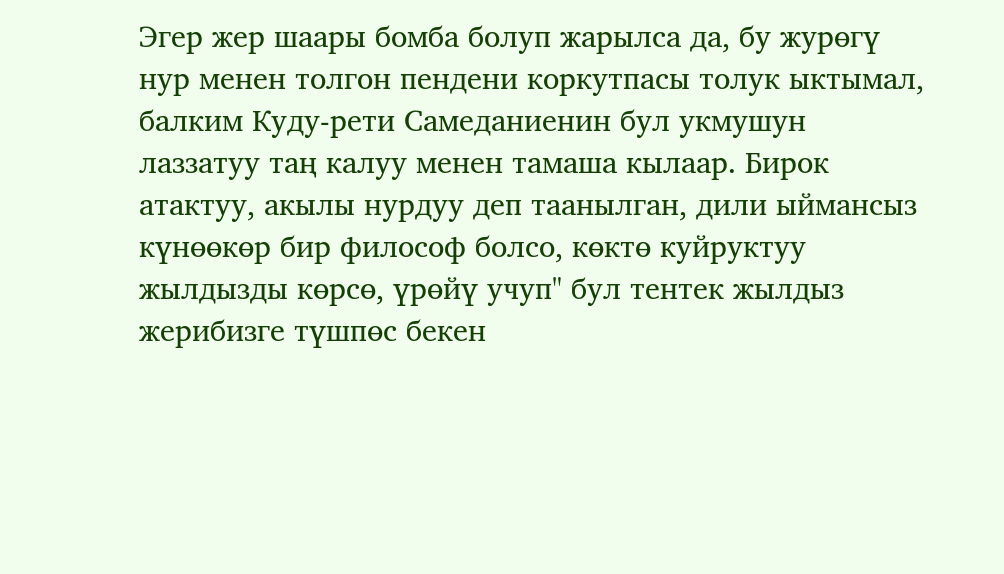Эгер жер шаары бомба болуп жарылса да, бу журөгү нур менен толгон пендени коркутпасы толук ыктымал, балким Куду-рети Самеданиенин бул укмушун лаззатуу таң калуу менен тамаша кылаар. Бирок атактуу, акылы нурдуу деп таанылган, дили ыймансыз күнөөкөр бир философ болсо, көктө куйруктуу жылдызды көрсө, үрөйү учуп" бул тентек жылдыз жерибизге түшпөс бекен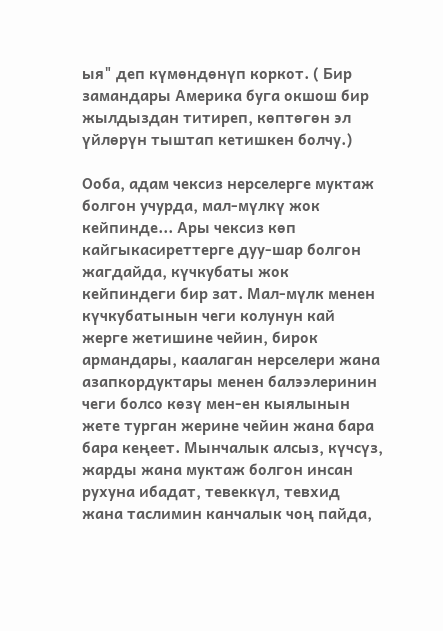ыя" деп күмөндөнүп коркот. ( Бир замандары Америка буга окшош бир жылдыздан титиреп, көптөгөн эл үйлөрүн тыштап кетишкен болчу.)

Ооба, адам чексиз нерселерге муктаж болгон учурда, мал-мүлкү жок кейпинде... Ары чексиз көп кайгыкасиреттерге дуу-шар болгон жагдайда, күчкубаты жок кейпиндеги бир зат. Мал-мүлк менен күчкубатынын чеги колунун кай жерге жетишине чейин, бирок армандары, каалаган нерселери жана азапкордуктары менен балээлеринин чеги болсо көзү мен-ен кыялынын жете турган жерине чейин жана бара бара кеңеет. Мынчалык алсыз, күчсүз, жарды жана муктаж болгон инсан рухуна ибадат, тевеккүл, тевхид жана таслимин канчалык чоң пайда,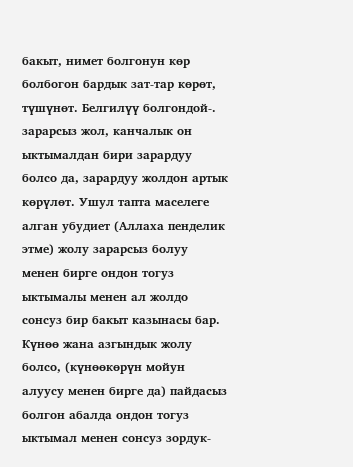бакыт, нимет болгонун көр болбогон бардык зат-тар көрөт, түшүнөт. Белгилүү болгондой-. зарарсыз жол, канчалык он ыктымалдан бири зарардуу болсо да, зарардуу жолдон артык көрүлөт. Ушул тапта маселеге алган убудиет (Аллаха пенделик этме) жолу зарарсыз болуу менен бирге ондон тогуз ыктымалы менен ал жолдо сонсуз бир бакыт казынасы бар. Күнөө жана азгындык жолу болсо, (күнөөкөрүн мойун алуусу менен бирге да) пайдасыз болгон абалда ондон тогуз ыктымал менен сонсуз зордук-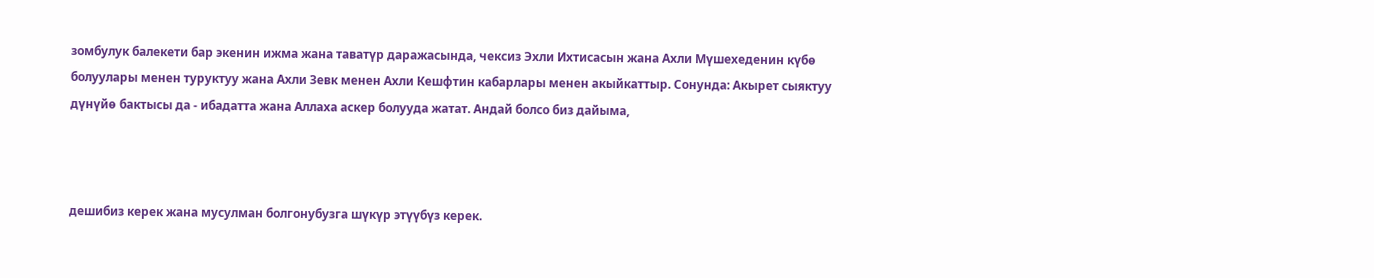зомбулук балекети бар экенин ижма жана таватүр даражасында, чексиз Эхли Ихтисасын жана Ахли Мүшехеденин күбө болуулары менен туруктуу жана Ахли Зевк менен Ахли Кешфтин кабарлары менен акыйкаттыр. Сонунда: Акырет сыяктуу дүнүйө бактысы да - ибадатта жана Аллаха аскер болууда жатат. Андай болсо биз дайыма,



дешибиз керек жана мусулман болгонубузга шүкүр этүүбүз керек.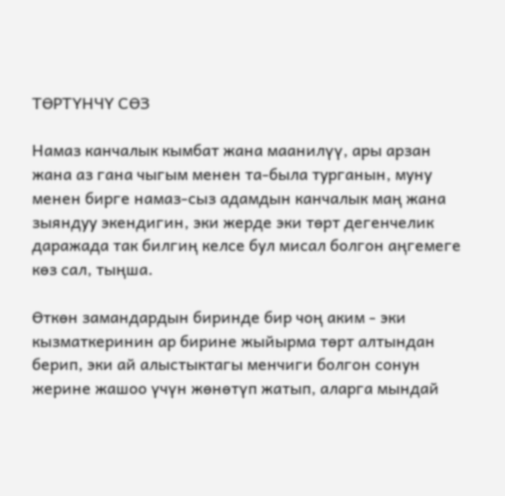ТӨРТҮНЧҮ СӨЗ

Намаз канчалык кымбат жана маанилүү, ары арзан жана аз гана чыгым менен та-была турганын, муну менен бирге намаз-сыз адамдын канчалык маң жана зыяндуу экендигин, эки жерде эки төрт дегенчелик даражада так билгиң келсе бул мисал болгон аңгемеге көз сал, тыңша.

Өткөн замандардын биринде бир чоң аким - эки кызматкеринин ар бирине жыйырма төрт алтындан берип, эки ай алыстыктагы менчиги болгон сонун жерине жашоо үчүн жөнөтүп жатып, аларга мындай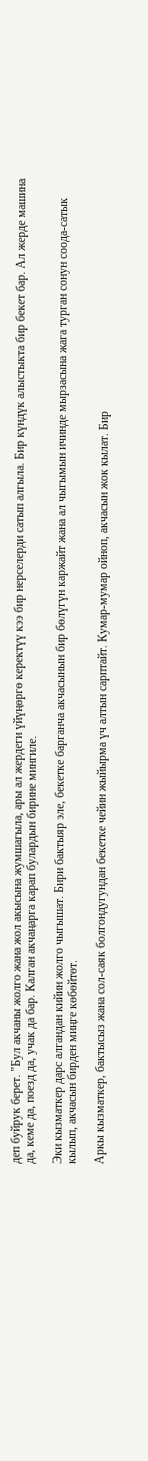деп буйрук берет. "Бул акчаны жолго жана жол акысына жумшагыла, ары ал жердеги үйүңөргө керектүү кээ бир нерселерди сатып алгыла. Бир күндүк алыстыкта бир бекет бар. Ал жерде машина да, кеме да, поезд да, учак да бар. Калган акчаңарга карап булардын бирине мингиле.

Эки кызматкер дарс алгандан кийин жолго чыгышат. Бири бактыяр эле, бекетке барганча акчасынын бир бөлүгүн каржайт жана ал чыгымын ичинде мырзасына жага турган сонун соода-сатык кылып, акчасын бирден миңге көбөйтөт.

Аркы кызматкер, бактысыз жана сол-саяк болгондугундан бекетке чейин жыйырма үч алтын сарптайт. Кумар-мумар ойноп, акчасын жок кылат. Бир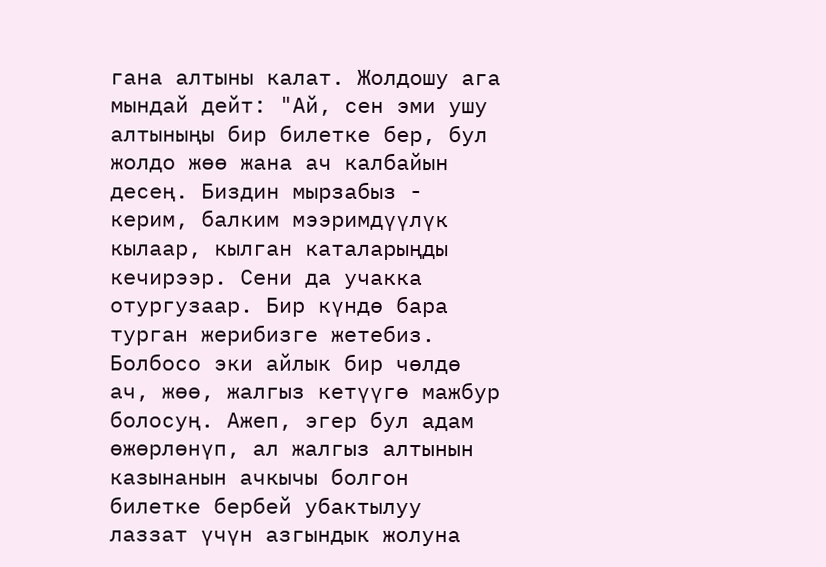гана алтыны калат. Жолдошу ага мындай дейт: "Ай, сен эми ушу алтыныңы бир билетке бер, бул жолдо жөө жана ач калбайын десең. Биздин мырзабыз - керим, балким мээримдүүлүк кылаар, кылган каталарыңды кечирээр. Сени да учакка отургузаар. Бир күндө бара турган жерибизге жетебиз. Болбосо эки айлык бир чөлдө ач, жөө, жалгыз кетүүгө мажбур болосуң. Ажеп, эгер бул адам өжөрлөнүп, ал жалгыз алтынын казынанын ачкычы болгон билетке бербей убактылуу лаззат үчүн азгындык жолуна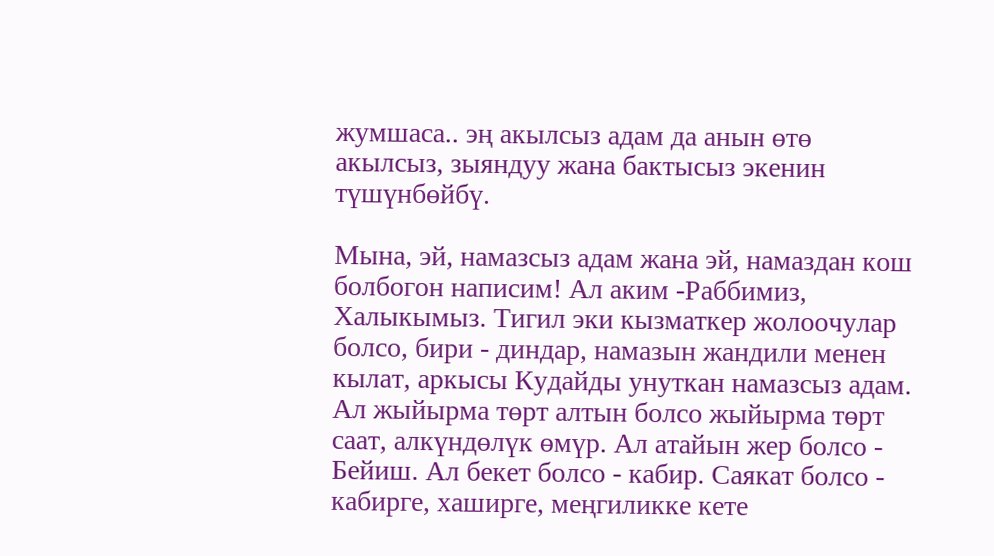жумшаса.. эң акылсыз адам да анын өтө акылсыз, зыяндуу жана бактысыз экенин түшүнбөйбү.

Мына, эй, намазсыз адам жана эй, намаздан кош болбогон написим! Ал аким -Раббимиз, Халыкымыз. Тигил эки кызматкер жолоочулар болсо, бири - диндар, намазын жандили менен кылат, аркысы Кудайды унуткан намазсыз адам. Ал жыйырма төрт алтын болсо жыйырма төрт саат, алкүндөлүк өмүр. Ал атайын жер болсо - Бейиш. Ал бекет болсо - кабир. Саякат болсо - кабирге, хаширге, меңгиликке кете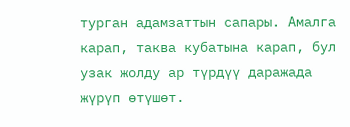турган адамзаттын сапары. Амалга карап, таква кубатына карап, бул узак жолду ар түрдүү даражада жүрүп өтүшөт.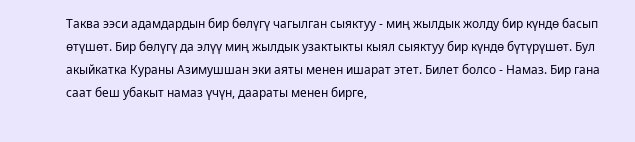Таква ээси адамдардын бир бөлүгү чагылган сыяктуу - миң жылдык жолду бир күндө басып өтүшөт. Бир бөлүгү да элүү миң жылдык узактыкты кыял сыяктуу бир күндө бүтүрүшөт. Бул акыйкатка Кураны Азимушшан эки аяты менен ишарат этет. Билет болсо - Намаз. Бир гана саат беш убакыт намаз үчүн, даараты менен бирге,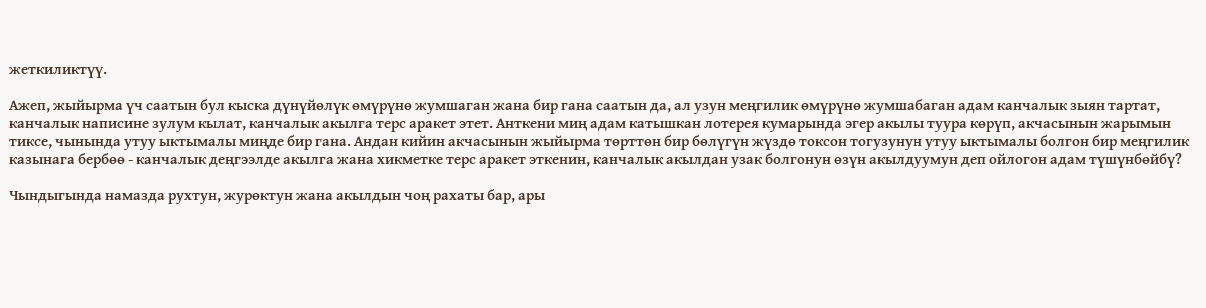жеткиликтүү.

Ажеп, жыйырма үч саатын бул кыска дүнүйөлүк өмүрүнө жумшаган жана бир гана саатын да, ал узун меңгилик өмүрүнө жумшабаган адам канчалык зыян тартат, канчалык написине зулум кылат, канчалык акылга терс аракет этет. Анткени миң адам катышкан лотерея кумарында эгер акылы туура көрүп, акчасынын жарымын тиксе, чынында утуу ыктымалы миңде бир гана. Андан кийин акчасынын жыйырма төрттөн бир бөлүгүн жүздө токсон тогузунун утуу ыктымалы болгон бир меңгилик казынага бербөө - канчалык деңгээлде акылга жана хикметке терс аракет эткенин, канчалык акылдан узак болгонун өзүн акылдуумун деп ойлогон адам түшүнбөйбү?

Чындыгында намазда рухтун, журөктун жана акылдын чоң рахаты бар, ары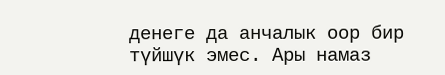денеге да анчалык оор бир түйшүк эмес. Ары намаз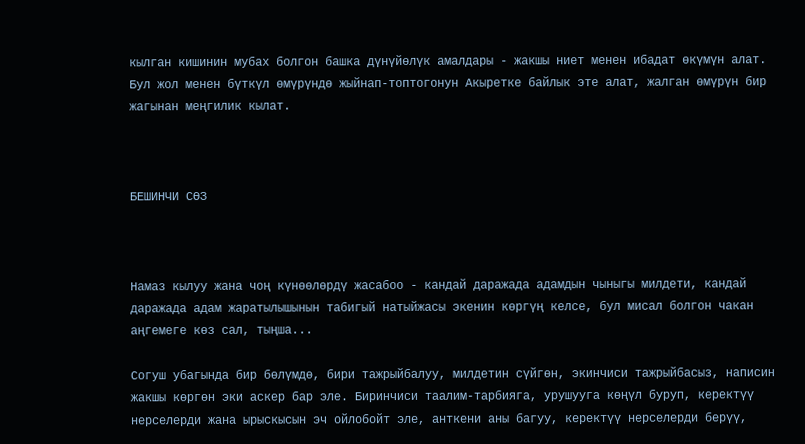кылган кишинин мубах болгон башка дүнүйөлүк амалдары - жакшы ниет менен ибадат өкүмүн алат. Бул жол менен бүткүл өмүрүндө жыйнап-топтогонун Акыретке байлык эте алат, жалган өмүрүн бир жагынан меңгилик кылат.



БЕШИНЧИ СӨЗ



Намаз кылуу жана чоң күнөөлөрдү жасабоо - кандай даражада адамдын чыныгы милдети, кандай даражада адам жаратылышынын табигый натыйжасы экенин көргүң келсе, бул мисал болгон чакан аңгемеге көз сал, тыңша...

Согуш убагында бир бөлүмдө, бири тажрыйбалуу, милдетин сүйгөн, экинчиси тажрыйбасыз, написин жакшы көргөн эки аскер бар эле. Биринчиси таалим-тарбияга, урушууга көңүл буруп, керектүү нерселерди жана ырыскысын эч ойлобойт эле, анткени аны багуу, керектүү нерселерди берүү,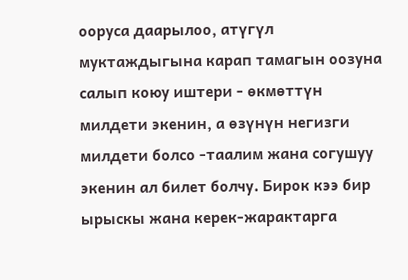ооруса даарылоо, атүгүл муктаждыгына карап тамагын оозуна салып коюу иштери - өкмөттүн милдети экенин, а өзүнүн негизги милдети болсо -таалим жана согушуу экенин ал билет болчу. Бирок кээ бир ырыскы жана керек-жарактарга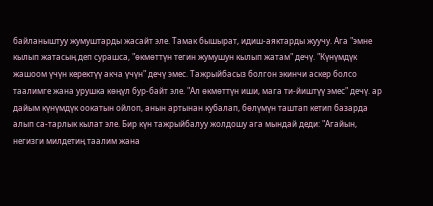байланыштуу жумуштарды жасайт эле. Тамак бышырат, идиш-аяктарды жуучу. Ага "эмне кылып жатасың деп сурашса, "өкмөттүн тегин жумушун кылып жатам" дечү. "Күнүмдүк жашоом үчүн керектүү акча үчүн" дечү эмес. Тажрыйбасыз болгон экинчи аскер болсо таалимге жана урушка көңүл бур-байт эле. "Ал өкмөттүн иши, мага ти-йиштүү эмес" дечү. ар дайым күнүмдүк оокатын ойлоп, анын артынан кубалап, бөлүмүн таштап кетип базарда алып са-тарлык кылат эле. Бир күн тажрыйбалуу жолдошу ага мындай деди: "Агайын, негизги милдетиң таалим жана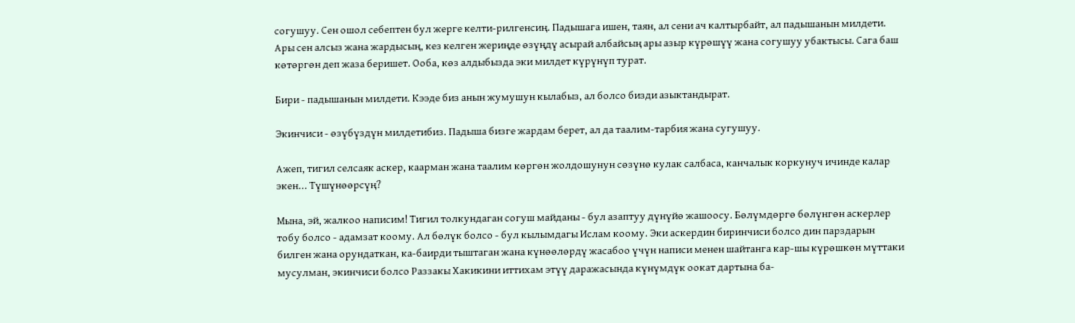согушуу. Сен ошол себептен бул жерге келти-рилгенсиң. Падышага ишен, таян, ал сени ач калтырбайт, ал падышанын милдети. Ары сен алсыз жана жардысың, кез келген жериңде өзүңдү асырай албайсың ары азыр күрөшүү жана согушуу убактысы. Сага баш көтөргөн деп жаза беришет. Ооба, көз алдыбызда эки милдет күрүнүп турат.

Бири - падышанын милдети. Кээде биз анын жумушун кылабыз, ал болсо бизди азыктандырат.

Экинчиси - өзүбүздүн милдетибиз. Падыша бизге жардам берет, ал да таалим-тарбия жана сугушуу.

Ажеп, тигил селсаяк аскер, каарман жана таалим көргөн жолдошунун сөзүнө кулак салбаса, канчалык коркунуч ичинде калар экен... Түшүнөөрсүң?

Мына, эй, жалкоо написим! Тигил толкундаган согуш майданы - бул азаптуу дүнүйө жашоосу. Бөлүмдөргө бөлүнгөн аскерлер тобу болсо - адамзат коому. Ал бөлүк болсо - бул кылымдагы Ислам коому. Эки аскердин биринчиси болсо дин парздарын билген жана орундаткан, ка-баирди тыштаган жана күнөөлөрдү жасабоо үчүн написи менен шайтанга кар-шы күрөшкөн мүттаки мусулман, экинчиси болсо Раззакы Хакикини иттихам этүү даражасында күнүмдүк оокат дартына ба-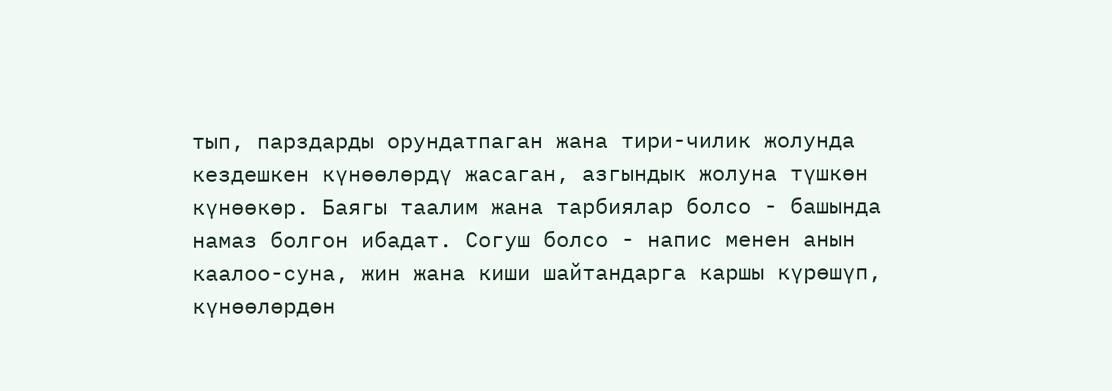тып, парздарды орундатпаган жана тири-чилик жолунда кездешкен күнөөлөрдү жасаган, азгындык жолуна түшкөн күнөөкөр. Баягы таалим жана тарбиялар болсо - башында намаз болгон ибадат. Согуш болсо - напис менен анын каалоо-суна, жин жана киши шайтандарга каршы күрөшүп, күнөөлөрдөн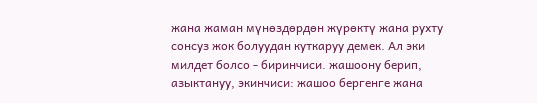жана жаман мүнөздөрдөн жүрөктү жана рухту сонсуз жок болуудан куткаруу демек. Ал эки милдет болсо - биринчиси. жашоону берип, азыктануу, экинчиси: жашоо бергенге жана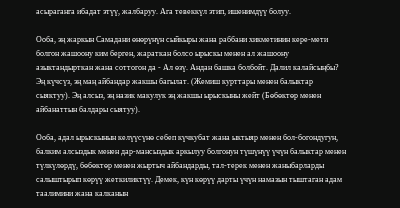асыраганга ибадат этүү, жалбаруу. Ага тевеккүл этип, ишенимдүү болуу.

Ооба, эң жаркын Самадани өнөрүнүн сыйкыры жана раббани хикметинин кере-мети болгон жашоону ким берген, жараткан болсо ырыскы менен ал жашоону азыктандырткан жана соттогон да - Ал өзү. Андан башка болбойт. Далил калайсыңбы? Эң күчсүз, эң маң айбандар жакшы багылат. (Жемиш курттары менен балыктар сыяктуу). Эң алсыз, эң назик макулук эң жакшы ырыскыны жейт (Бөбөктөр менен айбанаттын балдары сыятуу).

Ооба, адал ырыскынын келүүсүнө себеп күчкубат жана ыктыяр менен бол-богондугун, балким алсыздык менен дар-мансыздык аркылуу болгонун түшүнүү үчүн балыктар менен түлкүлөрдү, бөбөктөр менен жыртыч айбандарды, тал-терек менен жаныбарларды салыштырып көрүү жеткиликтүү. Демек, күн көрүү дарты үчүн намазын тыштаган адам таалимини жана калканын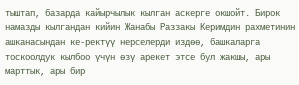тыштап, базарда кайырчылык кылган аскерге окшойт. Бирок намазды кылгандан кийин Жанабы Раззакы Керимдин рахметинин ашканасындан ке-ректүү нерселерди издөө, башкаларга тоскоолдук кылбоо үчүн өзү арекет этсе бул жакшы, ары марттык, ары бир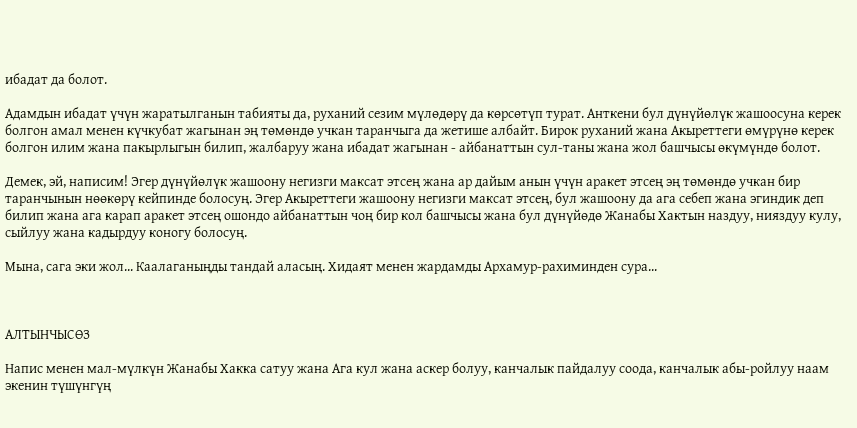ибадат да болот.

Адамдын ибадат үчүн жаратылганын табияты да, руханий сезим мүлөдөрү да көрсөтүп турат. Анткени бул дүнүйөлүк жашоосуна керек болгон амал менен күчкубат жагынан эң төмөндө учкан таранчыга да жетише албайт. Бирок руханий жана Акыреттеги өмүрүнө керек болгон илим жана пакырлыгын билип, жалбаруу жана ибадат жагынан - айбанаттын сул-таны жана жол башчысы өкүмүндө болот.

Демек, эй, написим! Эгер дүнүйөлүк жашоону негизги максат этсең жана ар дайым анын үчүн аракет этсең эң төмөндө учкан бир таранчынын нөөкөрү кейпинде болосуң. Эгер Акыреттеги жашоону негизги максат этсең, бул жашоону да ага себеп жана эгиндик деп билип жана ага карап аракет этсең ошондо айбанаттын чоң бир кол башчысы жана бул дүнүйөдө Жанабы Хактын наздуу, нияздуу кулу, сыйлуу жана кадырдуу коногу болосуң.

Мына, сага эки жол... Каалаганыңды тандай аласың. Хидаят менен жардамды Архамур-рахиминден сура...



АЛТЫНЧЫСӨЗ

Напис менен мал-мүлкүн Жанабы Хакка сатуу жана Ага кул жана аскер болуу, канчалык пайдалуу соода, канчалык абы-ройлуу наам экенин түшүнгүң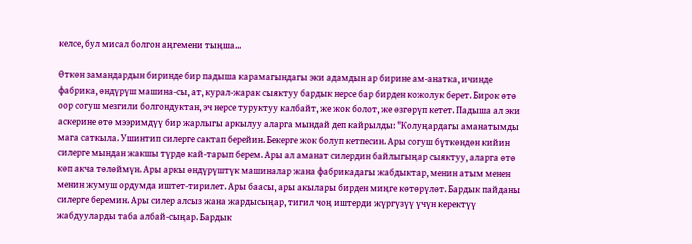келсе, бул мисал болгон аңгемени тыңша...

Өткөн замандардын биринде бир падыша карамагындагы эки адамдын ар бирине ам-анатка, ичинде фабрика, өндүрүш машина-сы, ат, курал-жарак сыяктуу бардык нерсе бар бирден кожолук берет. Бирок өтө оор согуш мезгили болгондуктан, эч нерсе туруктуу калбайт, же жок болот, же өзгөрүп кетет. Падыша ал эки аскерине өтө мээримдүү бир жарлыгы аркылуу аларга мындай деп кайрылды: "Колуңардагы аманатымды мага саткыла. Ушинтип силерге сактап берейин. Бекерге жок болуп кетпесин. Ары согуш бүткөндөн кийин силерге мындан жакшы түрдө кай-тарып берем. Ары ал аманат силердин байлыгыңар сыяктуу, аларга өтө көп акча төлөймүн. Ары аркы өндүрүштүк машиналар жана фабрикадагы жабдыктар, менин атым менен менин жумуш ордумда иштет-тирилет. Ары баасы, ары акылары бирден миңге көтөрүлөт. Бардык пайданы силерге беремин. Ары силер алсыз жана жардысыңар, тигил чоң иштерди жүргүзүү үчүн керектүү жабдууларды таба албай-сыңар. Бардык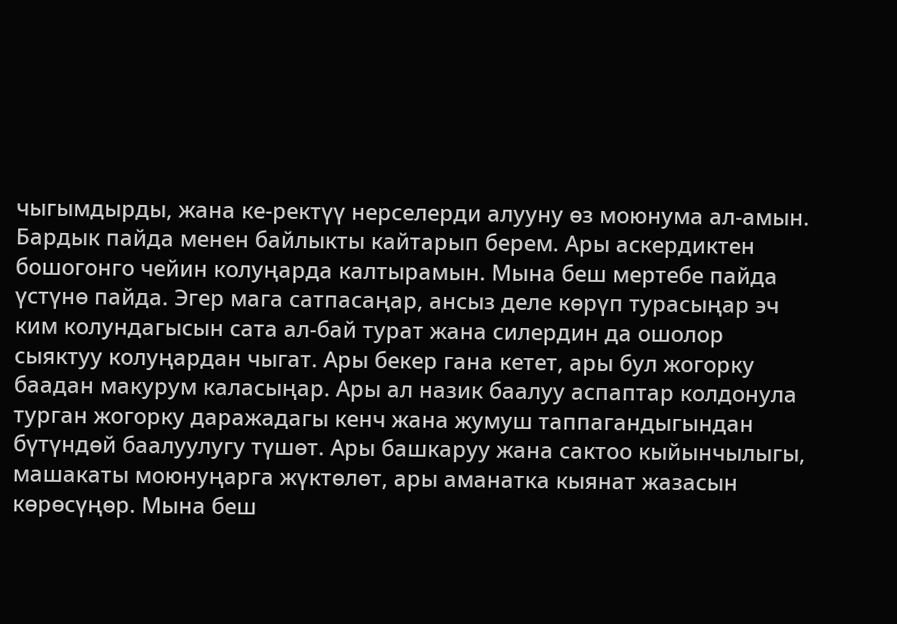чыгымдырды, жана ке-ректүү нерселерди алууну өз моюнума ал-амын. Бардык пайда менен байлыкты кайтарып берем. Ары аскердиктен бошогонго чейин колуңарда калтырамын. Мына беш мертебе пайда үстүнө пайда. Эгер мага сатпасаңар, ансыз деле көрүп турасыңар эч ким колундагысын сата ал-бай турат жана силердин да ошолор сыяктуу колуңардан чыгат. Ары бекер гана кетет, ары бул жогорку баадан макурум каласыңар. Ары ал назик баалуу аспаптар колдонула турган жогорку даражадагы кенч жана жумуш таппагандыгындан бүтүндөй баалуулугу түшөт. Ары башкаруу жана сактоо кыйынчылыгы, машакаты моюнуңарга жүктөлөт, ары аманатка кыянат жазасын көрөсүңөр. Мына беш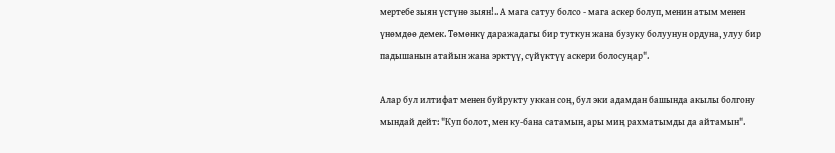мертебе зыян үстүнө зыян!.. А мага сатуу болсо - мага аскер болуп, менин атым менен үнөмдөө демек. Төмөнкү даражадагы бир туткун жана бузуку болуунун ордуна, улуу бир падышанын атайын жана эрктүү, сүйүктүү аскери болосуңар".

Алар бул илтифат менен буйрукту уккан соң, бул эки адамдан башында акылы болгону мындай дейт: "Куп болот, мен ку-бана сатамын, ары миң рахматымды да айтамын".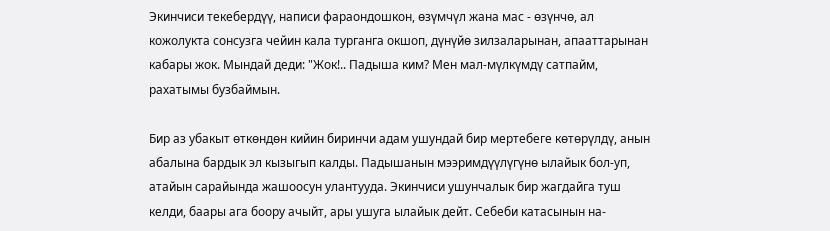Экинчиси текебердүү, написи фараондошкон, өзүмчүл жана мас - өзүнчө, ал кожолукта сонсузга чейин кала турганга окшоп, дүнүйө зилзаларынан, апааттарынан кабары жок. Мындай деди: "Жок!.. Падыша ким? Мен мал-мүлкүмдү сатпайм, рахатымы бузбаймын.

Бир аз убакыт өткөндөн кийин биринчи адам ушундай бир мертебеге көтөрүлдү, анын абалына бардык эл кызыгып калды. Падышанын мээримдүүлүгүнө ылайык бол-уп, атайын сарайында жашоосун улантууда. Экинчиси ушунчалык бир жагдайга туш келди, баары ага боору ачыйт, ары ушуга ылайык дейт. Себеби катасынын на-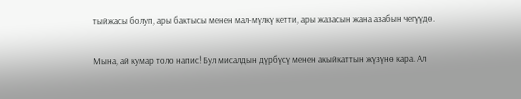тыйжасы болуп, ары бактысы менен мал-мүлкү кетти, ары жазасын жана азабын чегүүдө.

Мына, ай кумар толо напис! Бул мисалдын дүрбүсү менен акыйкаттын жүзүнө кара. Ал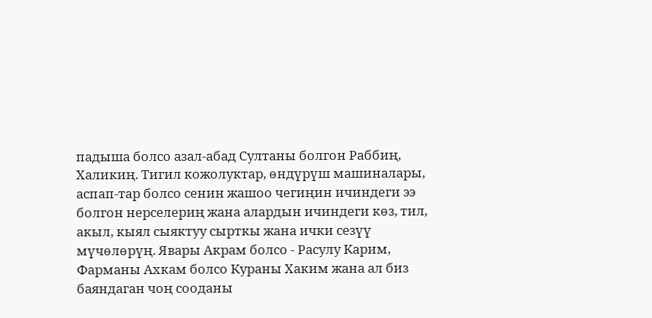падыша болсо азал-абад Султаны болгон Раббиң, Халикиң. Тигил кожолуктар, өндүрүш машиналары, аспап-тар болсо сенин жашоо чегиңин ичиндеги ээ болгон нерселериң жана алардын ичиндеги көз, тил, акыл, кыял сыяктуу сырткы жана ички сезүү мүчөлөрүң. Явары Акрам болсо - Расулу Карим, Фарманы Ахкам болсо Кураны Хаким жана ал биз баяндаган чоң сооданы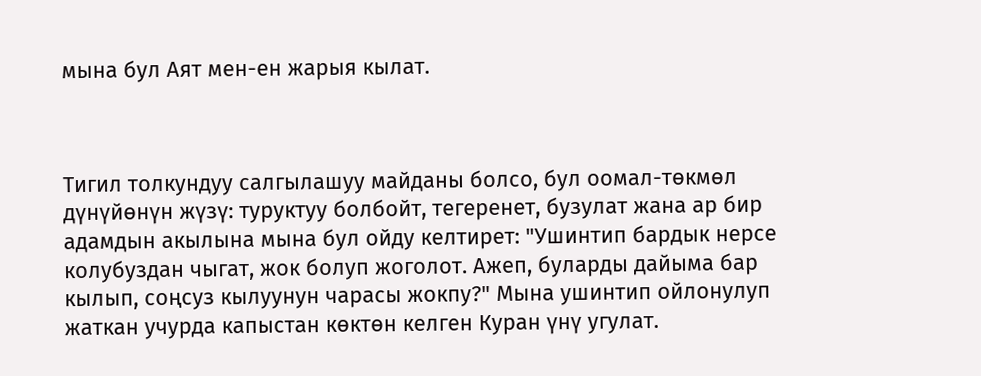мына бул Аят мен-ен жарыя кылат.



Тигил толкундуу салгылашуу майданы болсо, бул оомал-төкмөл дүнүйөнүн жүзү: туруктуу болбойт, тегеренет, бузулат жана ар бир адамдын акылына мына бул ойду келтирет: "Ушинтип бардык нерсе колубуздан чыгат, жок болуп жоголот. Ажеп, буларды дайыма бар кылып, соңсуз кылуунун чарасы жокпу?" Мына ушинтип ойлонулуп жаткан учурда капыстан көктөн келген Куран үнү угулат.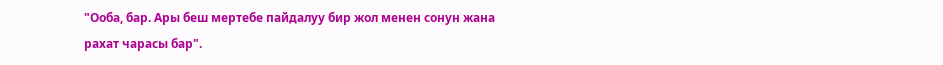"Ооба, бар. Ары беш мертебе пайдалуу бир жол менен сонун жана рахат чарасы бар".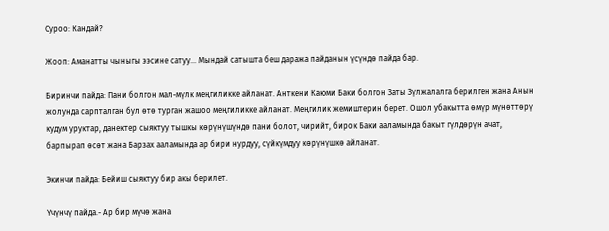Суроо: Кандай?

Жооп: Аманатты чыныгы ээсине сатуу... Мындай сатышта беш даража пайданын үсүндө пайда бар.

Биринчи пайда: Пани болгон мал-мүлк меңгиликке айланат. Анткени Каюми Баки болгон Заты Зүлжалалга берилген жана Анын жолунда сарпталган бул өтө турган жашоо меңгиликке айланат. Меңгилик жемиштерин берет. Ошол убакытта өмүр мүнөттөрү кудум уруктар, данектер сыяктуу тышкы көрүнүшүндө пани болот, чирийт, бирок Баки ааламында бакыт гүлдөрүн ачат, барпырап өсөт жана Барзах ааламында ар бири нурдуу, сүйкүмдуу көрүнүшкө айланат.

Экинчи пайда: Бейиш сыяктуу бир акы берилет.

Үчүнчү пайда.- Ар бир мүчө жана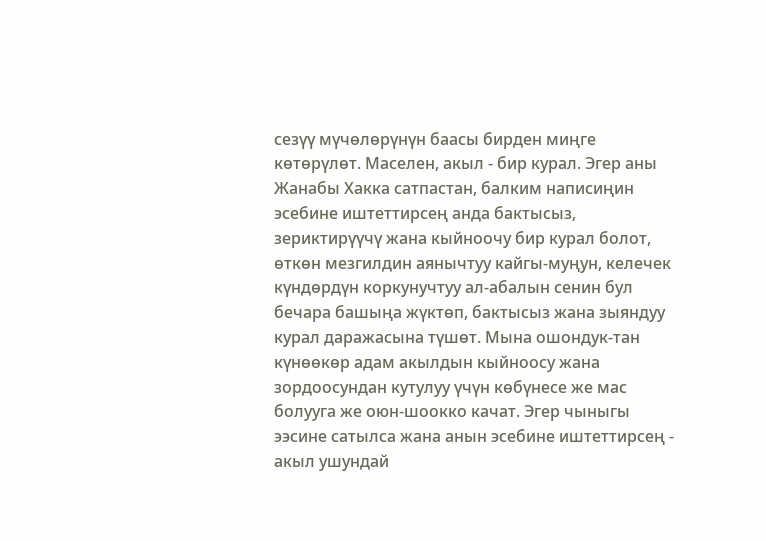сезүү мүчөлөрүнүн баасы бирден миңге көтөрүлөт. Маселен, акыл - бир курал. Эгер аны Жанабы Хакка сатпастан, балким написиңин эсебине иштеттирсең анда бактысыз, зериктирүүчү жана кыйноочу бир курал болот, өткөн мезгилдин аянычтуу кайгы-муңун, келечек күндөрдүн коркунучтуу ал-абалын сенин бул бечара башыңа жүктөп, бактысыз жана зыяндуу курал даражасына түшөт. Мына ошондук-тан күнөөкөр адам акылдын кыйноосу жана зордоосундан кутулуу үчүн көбүнесе же мас болууга же оюн-шоокко качат. Эгер чыныгы ээсине сатылса жана анын эсебине иштеттирсең - акыл ушундай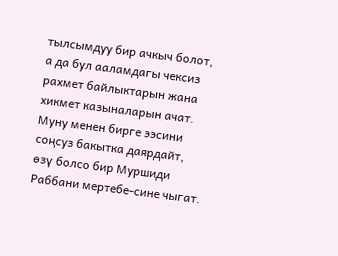тылсымдуу бир ачкыч болот, а да бул ааламдагы чексиз рахмет байлыктарын жана хикмет казыналарын ачат. Муну менен бирге ээсини соңсуз бакытка даярдайт, өзү болсо бир Муршиди Раббани мертебе-сине чыгат.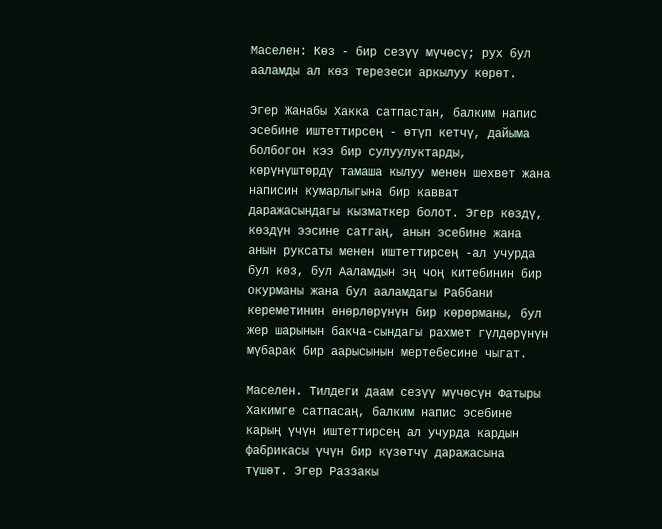Маселен: Көз - бир сезүү мүчөсү; рух бул ааламды ал көз терезеси аркылуу көрөт.

Эгер Жанабы Хакка сатпастан, балким напис эсебине иштеттирсең - өтүп кетчү, дайыма болбогон кээ бир сулуулуктарды, көрүнүштөрдү тамаша кылуу менен шехвет жана написин кумарлыгына бир кавват даражасындагы кызматкер болот. Эгер көздү, көздүн ээсине сатгаң, анын эсебине жана анын руксаты менен иштеттирсең -ал учурда бул көз, бул Ааламдын эң чоң китебинин бир окурманы жана бул ааламдагы Раббани кереметинин өнөрлөрүнүн бир көрөрманы, бул жер шарынын бакча-сындагы рахмет гүлдөрүнүн мүбарак бир аарысынын мертебесине чыгат.

Маселен. Тилдеги даам сезүү мүчөсүн Фатыры Хакимге сатпасаң, балким напис эсебине карың үчүн иштеттирсең ал учурда кардын фабрикасы үчүн бир күзөтчү даражасына түшөт. Эгер Раззакы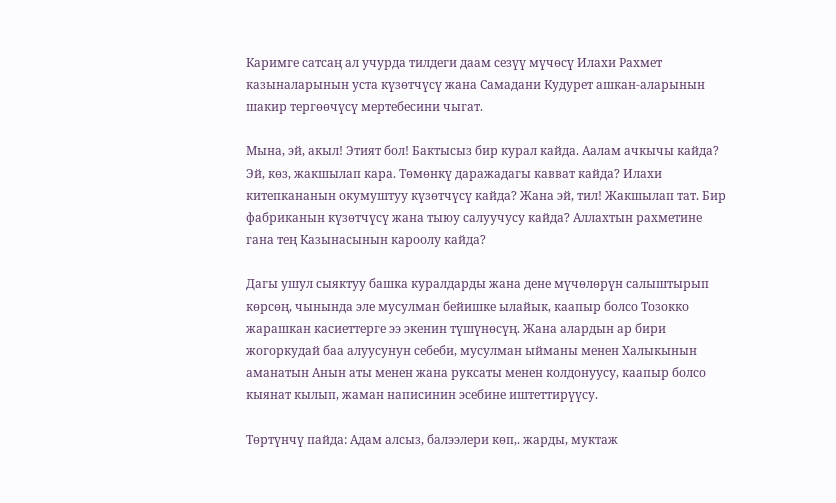Каримге сатсаң ал учурда тилдеги даам сезүү мүчөсү Илахи Рахмет казыналарынын уста күзөтчүсү жана Самадани Кудурет ашкан-аларынын шакир тергөөчүсү мертебесини чыгат.

Мына, эй, акыл! Этият бол! Бактысыз бир курал кайда. Аалам ачкычы кайда? Эй, көз, жакшылап кара. Төмөнкү даражадагы кавват кайда? Илахи китепкананын окумуштуу күзөтчүсү кайда? Жана эй, тил! Жакшылап тат. Бир фабриканын күзөтчүсү жана тыюу салуучусу кайда? Аллахтын рахметине гана тең Казынасынын кароолу кайда?

Дагы ушул сыяктуу башка куралдарды жана дене мүчөлөрүн салыштырып көрсөң, чынында эле мусулман бейишке ылайык, каапыр болсо Тозокко жарашкан касиеттерге ээ экенин түшүнөсүң. Жана алардын ар бири жогоркудай баа алуусунун себеби, мусулман ыйманы менен Халыкынын аманатын Анын аты менен жана руксаты менен колдонуусу, каапыр болсо кыянат кылып, жаман написинин эсебине иштеттирүүсу.

Төртүнчү пайда: Адам алсыз, балээлери көп,. жарды, муктаж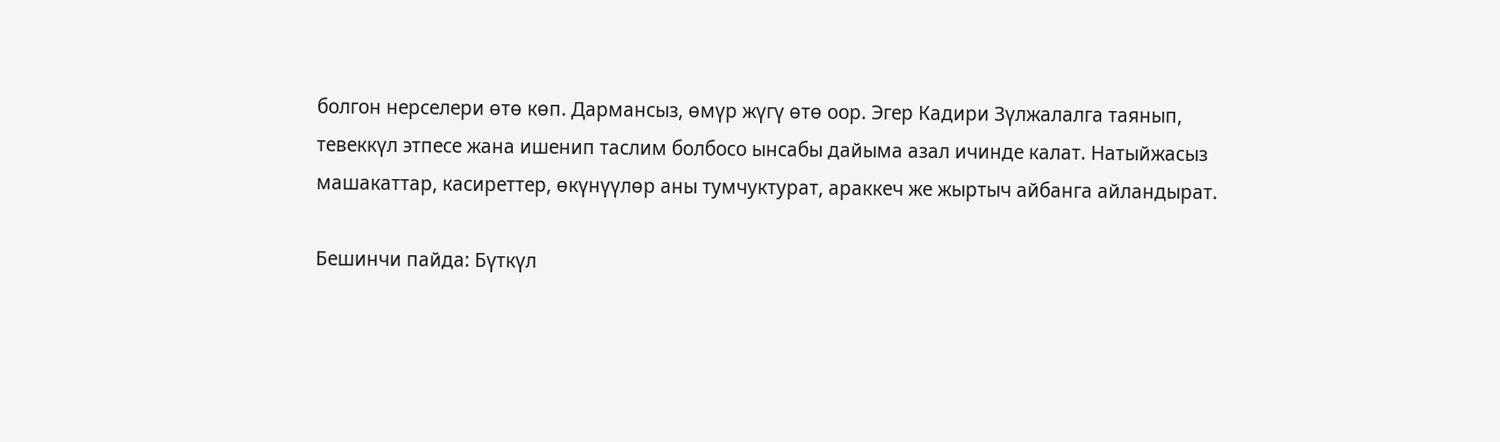болгон нерселери өтө көп. Дармансыз, өмүр жүгү өтө оор. Эгер Кадири Зүлжалалга таянып, тевеккүл этпесе жана ишенип таслим болбосо ынсабы дайыма азал ичинде калат. Натыйжасыз машакаттар, касиреттер, өкүнүүлөр аны тумчуктурат, араккеч же жыртыч айбанга айландырат.

Бешинчи пайда: Бүткүл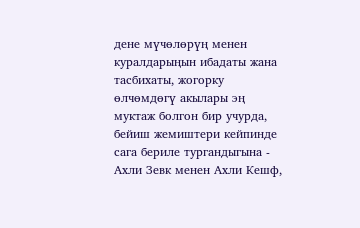дене мүчөлөрүң менен куралдарыңын ибадаты жана тасбихаты, жогорку өлчөмдөгү акылары эң муктаж болгон бир учурда, бейиш жемиштери кейпинде сага бериле тургандыгына - Ахли Зевк менен Ахли Кешф,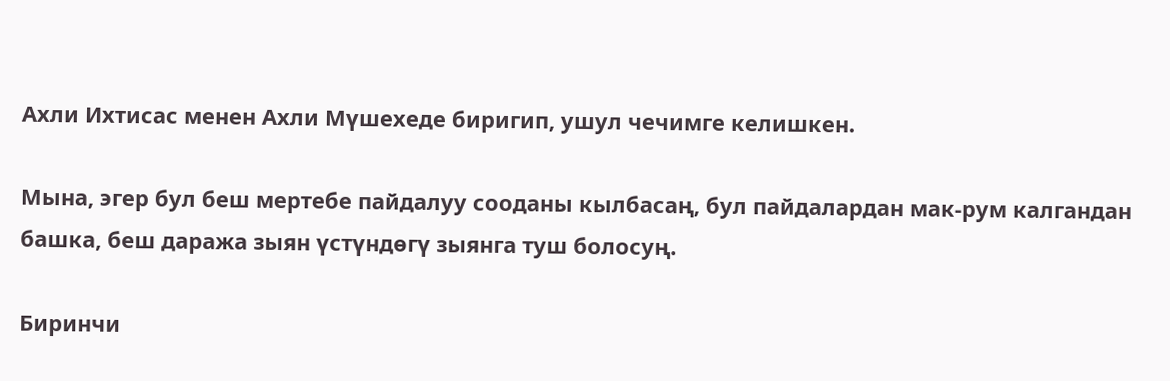Ахли Ихтисас менен Ахли Мүшехеде биригип, ушул чечимге келишкен.

Мына, эгер бул беш мертебе пайдалуу сооданы кылбасаң, бул пайдалардан мак-рум калгандан башка, беш даража зыян үстүндөгү зыянга туш болосуң.

Биринчи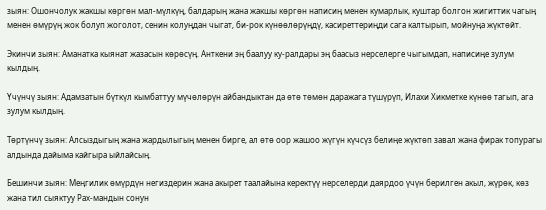зыян: Ошончолук жакшы көргөн мал-мүлкүң, балдарың жана жакшы көргөн написиң менен кумарлык, куштар болгон жигиттик чагың менен өмүрүң жок болуп жоголот, сенин колуңдан чыгат, би-рок күнөөлөрүңдү, касиреттериңди сага калтырып, мойнуңа жүктөйт.

Экинчи зыян: Аманатка кыянат жазасын көрөсүң. Анткени эң баалуу ку-ралдары эң баасыз нерселерге чыгымдап, написиңе зулум кылдың.

Үчүнчү зыян: Адамзатын бүткүл кымбаттуу мүчөлөрүн айбандыктан да өтө төмөн даражага түшүрүп, Илахи Хикметке күнөө тагып, ага зулум кылдың.

Төртүнчү зыян: Алсыздыгың жана жардылыгың менен бирге, ал өтө оор жашоо жүгүн күчсүз белиңе жүктөп завал жана фирак топурагы алдында дайыма кайгыра ыйлайсың.

Бешинчи зыян: Меңгилик өмүрдүн негиздерин жана акырет таалайына керектүү нерселерди даярдоо үчүн берилген акыл, жүрөк, көз жана тил сыяктуу Рах-мандын сонун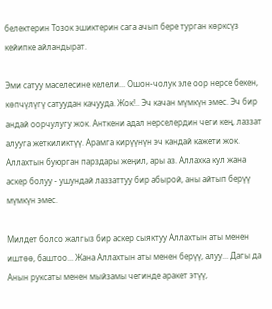белектерин Тозок эшиктерин сага ачып бере турган көрксүз кейипке айландырат.

Эми сатуу маселесине келели... Ошон-чолук эле оор нерсе бекен, көпчүлүгү сатуудан качууда. Жок!.. Эч качан мүмкүн эмес. Эч бир андай оорчулугу жок. Анткени адал нерселердин чеги кең, лаззат алууга жеткиликтүү. Арамга кирүүнүн эч кандай кажети жок. Аллахтын буюрган парздары жеңил, ары аз. Аллахка кул жана аскер болуу - ушундай лаззаттуу бир абырой, аны айтып берүү мүмкүн эмес.

Милдет болсо жалгыз бир аскер сыяктуу Аллахтын аты менен иштөө, баштоо... Жана Аллахтын аты менен берүү, алуу... Дагы да Анын руксаты менен мыйзамы чегинде аракет этүү,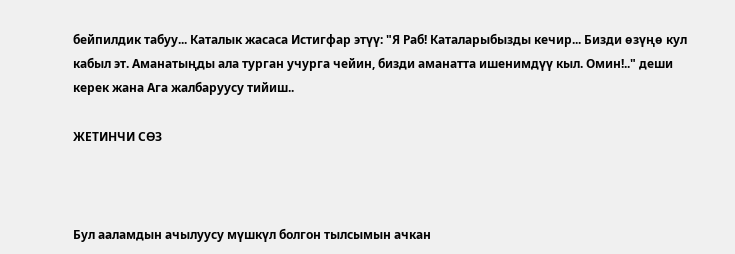бейпилдик табуу... Каталык жасаса Истигфар этүү: "Я Раб! Каталарыбызды кечир... Бизди өзүңө кул кабыл эт. Аманатыңды ала турган учурга чейин, бизди аманатта ишенимдүү кыл. Омин!.." деши керек жана Ага жалбаруусу тийиш..

ЖЕТИНЧИ СӨЗ



Бул ааламдын ачылуусу мүшкүл болгон тылсымын ачкан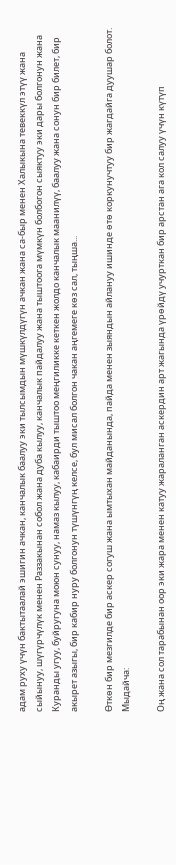адам руху үчүн бактытаалай эшигин ачкан, канчалык баалуу эки тылсымдын мүшкүлдүгүн ачкан жана са-быр менен Халыкына тевеккүл этүү жана сыйынуу, шүгүрчүлүк менен Раззакынан собол жана дуба кылуу, канчалык пайдалуу жана тыштоога мүмкүн болбогон сыяктуу эки дары болгонун жана Куранды угуу, буйругуна моюн сунуу, намаз кылуу, кабаирди тыштоо меңгиликке кеткен жолдо канчалык маанилүү, баалуу жана сонун бир билет, бир акырет азыгы, бир кабир нуру болгонун түшүнгүң келсе, бул мисал болгон чакан аңгемеге көз сал, тыңша...

Өткөн бир мезгилде бир аскер согуш жана ымтыхан майданында, пайда менен зыяндын айлануу ишинде өтө коркунучтуу бир жагдайга дуушар болот. Мыдайча:

Оң жана сол тарабынан оор эки жара менен катуу жараланган аскердин арт жагында үрөйдү учурткан бир арстан ага кол салуу үчүн күтүп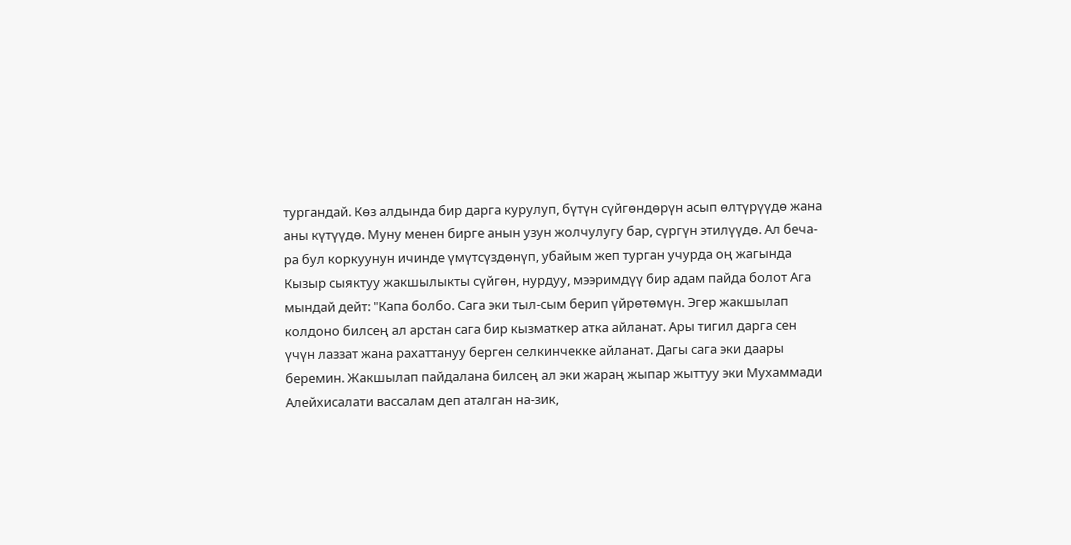тургандай. Көз алдында бир дарга курулуп, бүтүн сүйгөндөрүн асып өлтүрүүдө жана аны күтүүдө. Муну менен бирге анын узун жолчулугу бар, сүргүн этилүүдө. Ал беча-ра бул коркуунун ичинде үмүтсүздөнүп, убайым жеп турган учурда оң жагында Кызыр сыяктуу жакшылыкты сүйгөн, нурдуу, мээримдүү бир адам пайда болот Ага мындай дейт: "Капа болбо. Сага эки тыл-сым берип үйрөтөмүн. Эгер жакшылап колдоно билсең ал арстан сага бир кызматкер атка айланат. Ары тигил дарга сен үчүн лаззат жана рахаттануу берген селкинчекке айланат. Дагы сага эки даары беремин. Жакшылап пайдалана билсең ал эки жараң жыпар жыттуу эки Мухаммади Алейхисалати вассалам деп аталган на-зик,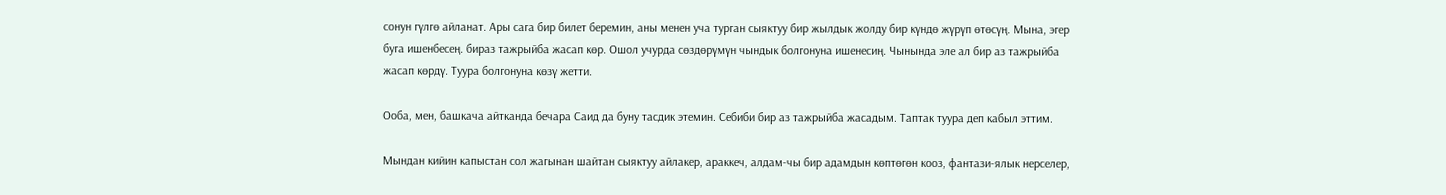сонун гүлгө айланат. Ары сага бир билет беремин, аны менен уча турган сыяктуу бир жылдык жолду бир күндө жүрүп өтөсүң. Мына, эгер буга ишенбесең. бираз тажрыйба жасап көр. Ошол учурда сөздөрүмүн чындык болгонуна ишенесиң. Чынында эле ал бир аз тажрыйба жасап көрдү. Туура болгонуна көзү жетти.

Ооба, мен, башкача айтканда бечара Саид да буну тасдик этемин. Себиби бир аз тажрыйба жасадым. Таптак туура деп кабыл эттим.

Мындан кийин капыстан сол жагынан шайтан сыяктуу айлакер, араккеч, алдам-чы бир адамдын көптөгөн кооз, фантази-ялык нерселер,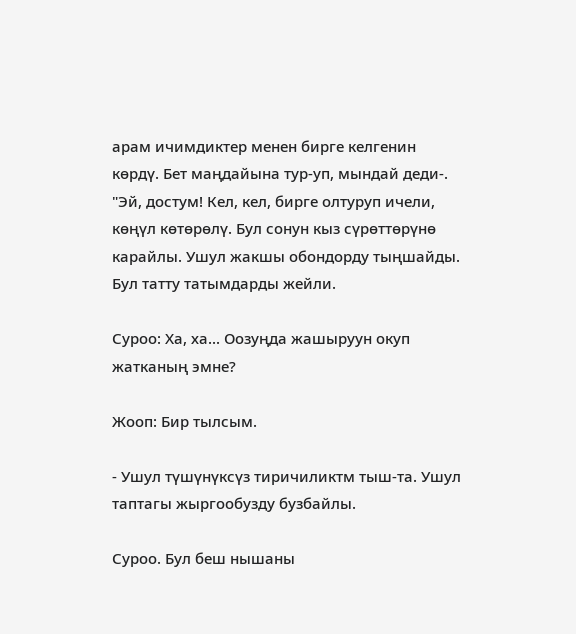арам ичимдиктер менен бирге келгенин көрдү. Бет маңдайына тур-уп, мындай деди-. "Эй, достум! Кел, кел, бирге олтуруп ичели, көңүл көтөрөлү. Бул сонун кыз сүрөттөрүнө карайлы. Ушул жакшы обондорду тыңшайды. Бул татту татымдарды жейли.

Суроо: Ха, ха... Оозуңда жашыруун окуп жатканың эмне?

Жооп: Бир тылсым.

- Ушул түшүнүксүз тиричиликтм тыш-та. Ушул таптагы жыргообузду бузбайлы.

Суроо. Бул беш нышаны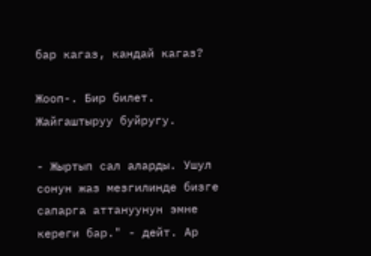бар кагаз, кандай кагаз?

Жооп-. Бир билет. Жайгаштыруу буйругу.

- Жыртып сал аларды. Ушул сонун жаз мезгилинде бизге сапарга аттануунун эмне кереги бар." - дейт. Ар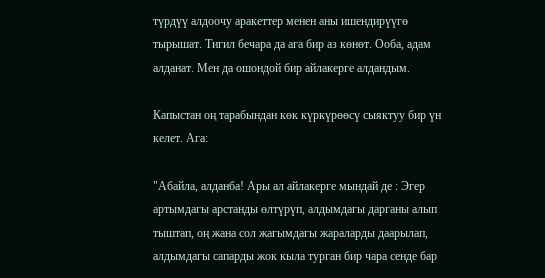түрдүү алдоочу аракеттер менен аны ишендирүүгө тырышат. Тигил бечара да ага бир аз көнөт. Ооба, адам алданат. Мен да ошондой бир айлакерге алдандым.

Капыстан оң тарабындан көк күркүрөөсү сыяктуу бир үн келет. Ага:

"Абайла, алданба! Ары ал айлакерге мындай де : Эгер артымдагы арстанды өлтүрүп, алдымдагы дарганы алып тыштап, оң жана сол жагымдагы жараларды даарылап, алдымдагы сапарды жок кыла турган бир чара сенде бар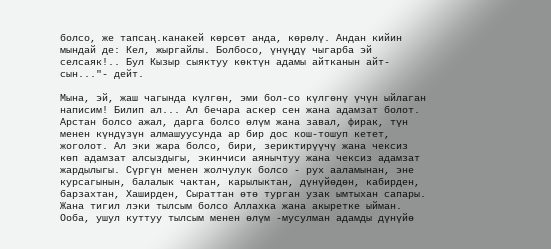болсо, же тапсаң.канакей көрсөт анда, көрөлү. Андан кийин мындай де: Кел, жыргайлы. Болбосо, үнүңдү чыгарба эй селсаяк!.. Бул Кызыр сыяктуу көктүн адамы айтканын айт-сын..."- дейт.

Мына, эй, жаш чагында күлгөн, эми бол-со күлгөнү үчүн ыйлаган написим! Билип ал... Ал бечара аскер сен жана адамзат болот. Арстан болсо ажал, дарга болсо өлүм жана завал, фирак, түн менен күндүзүн алмашуусунда ар бир дос кош-тошуп кетет, жоголот. Ал эки жара болсо, бири, зериктирүүчү жана чексиз көп адамзат алсыздыгы, экинчиси аянычтуу жана чексиз адамзат жардылыгы. Сүргүн менен жолчулук болсо - рух ааламынан, эне курсагынын, балалык чактан, карылыктан, дүнүйөдөн, кабирден, барзахтан, Хаширден, Сыраттан өтө турган узак ымтыхан сапары. Жана тигил лэки тылсым болсо Аллахка жана акыретке ыйман. Ооба, ушул куттуу тылсым менен өлүм -мусулман адамды дүнүйө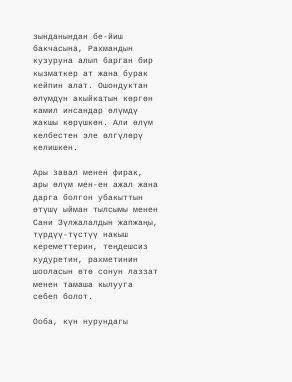зынданындан бе-йиш бакчасына, Рахмандын кузуруна алып барган бир кызматкер ат жана бурак кейпин алат. Ошондуктан өлүмдүн акыйкатын көргөн камил инсандар өлүмдү жакшы көрүшкөн. Али өлүм келбестен эле өлгүлөрү келишкен.

Ары завал менен фирак, ары өлүм мен-ен ажал жана дарга болгон убакыттын өтүшү ыйман тылсымы менен Сани Зүлжалалдын жапжаңы, түрдүү-түстүү накыш кереметтерин, теңдешсиз кудуретин, рахметинин шооласын өтө сонун лаззат менен тамаша кылууга себеп болот.

Ооба, күн нурундагы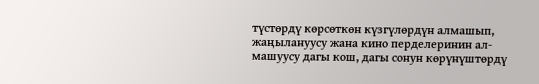түстөрдү көрсөткөн күзгүлөрдүн алмашып, жаңылануусу жана кино перделеринин ал-машуусу дагы кош, дагы сонун көрүнүштөрдү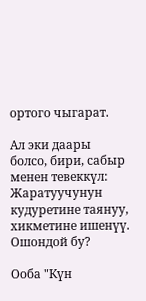ортого чыгарат.

Ал эки даары болсо, бири, сабыр менен тевеккүл: Жаратуучунун кудуретине таянуу, хикметине ишенүү. Ошондой бу?

Ооба "Күн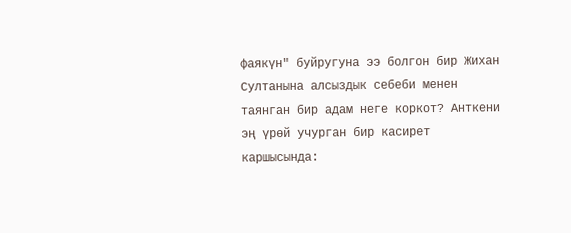фаякүн" буйругуна ээ болгон бир Жихан Султанына алсыздык себеби менен таянган бир адам неге коркот? Анткени эң үрөй учурган бир касирет каршысында: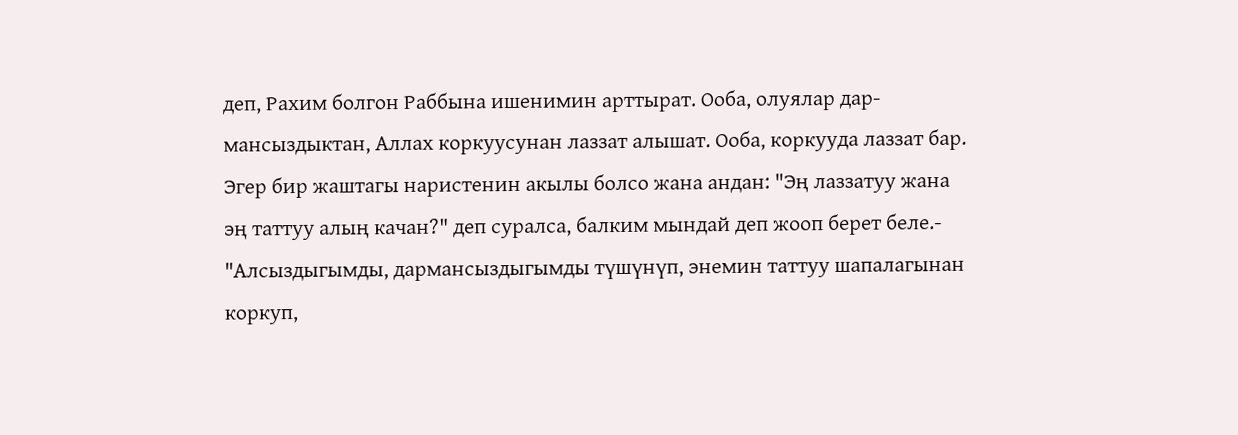деп, Рахим болгон Раббына ишенимин арттырат. Ооба, олуялар дар-мансыздыктан, Аллах коркуусунан лаззат алышат. Ооба, коркууда лаззат бар. Эгер бир жаштагы наристенин акылы болсо жана андан: "Эң лаззатуу жана эң таттуу алың качан?" деп суралса, балким мындай деп жооп берет беле.- "Алсыздыгымды, дармансыздыгымды түшүнүп, энемин таттуу шапалагынан коркуп,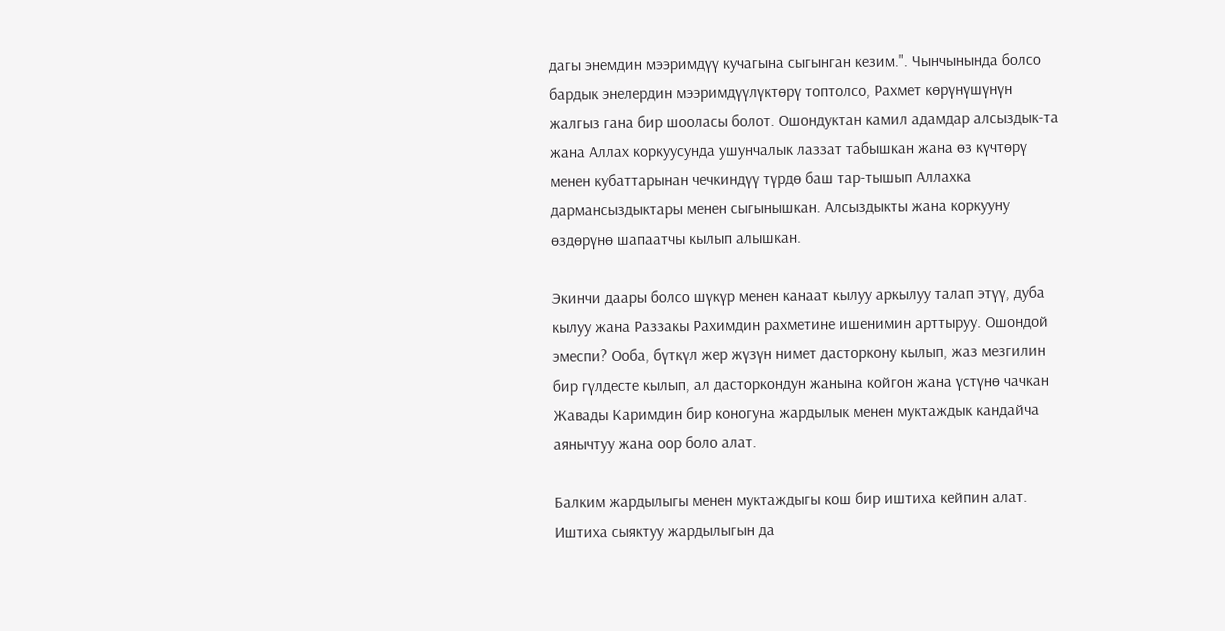дагы энемдин мээримдүү кучагына сыгынган кезим.". Чынчынында болсо бардык энелердин мээримдүүлүктөрү топтолсо, Рахмет көрүнүшүнүн жалгыз гана бир шооласы болот. Ошондуктан камил адамдар алсыздык-та жана Аллах коркуусунда ушунчалык лаззат табышкан жана өз күчтөрү менен кубаттарынан чечкиндүү түрдө баш тар-тышып Аллахка дармансыздыктары менен сыгынышкан. Алсыздыкты жана коркууну өздөрүнө шапаатчы кылып алышкан.

Экинчи даары болсо шүкүр менен канаат кылуу аркылуу талап этүү, дуба кылуу жана Раззакы Рахимдин рахметине ишенимин арттыруу. Ошондой эмеспи? Ооба, бүткүл жер жүзүн нимет дасторкону кылып, жаз мезгилин бир гүлдесте кылып, ал дасторкондун жанына койгон жана үстүнө чачкан Жавады Каримдин бир коногуна жардылык менен муктаждык кандайча аянычтуу жана оор боло алат.

Балким жардылыгы менен муктаждыгы кош бир иштиха кейпин алат. Иштиха сыяктуу жардылыгын да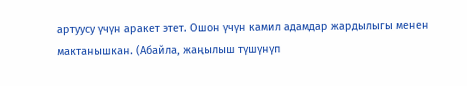артуусу үчүн аракет этет. Ошон үчүн камил адамдар жардылыгы менен мактанышкан. (Абайла, жаңылыш түшүнүп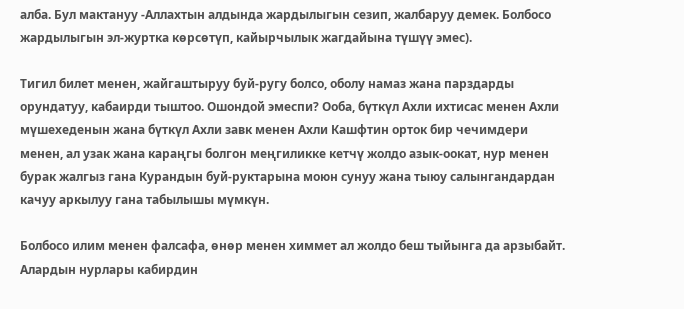алба. Бул мактануу -Аллахтын алдында жардылыгын сезип, жалбаруу демек. Болбосо жардылыгын эл-журтка көрсөтүп, кайырчылык жагдайына түшүү эмес).

Тигил билет менен, жайгаштыруу буй-ругу болсо, оболу намаз жана парздарды орундатуу, кабаирди тыштоо. Ошондой эмеспи? Ооба, бүткүл Ахли ихтисас менен Ахли мүшехеденын жана бүткүл Ахли завк менен Ахли Кашфтин орток бир чечимдери менен, ал узак жана караңгы болгон меңгиликке кетчү жолдо азык-оокат, нур менен бурак жалгыз гана Курандын буй-руктарына моюн сунуу жана тыюу салынгандардан качуу аркылуу гана табылышы мүмкүн.

Болбосо илим менен фалсафа, өнөр менен химмет ал жолдо беш тыйынга да арзыбайт. Алардын нурлары кабирдин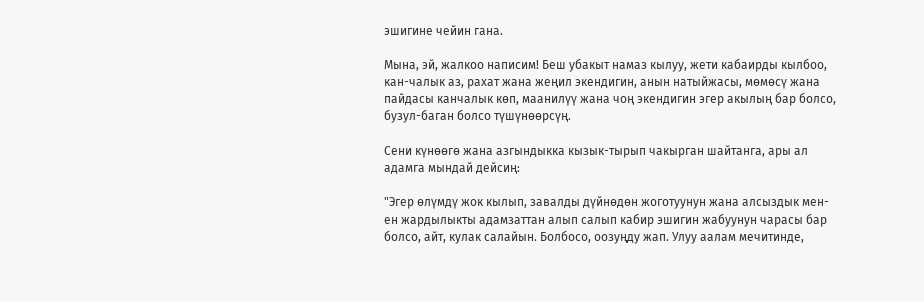эшигине чейин гана.

Мына, эй, жалкоо написим! Беш убакыт намаз кылуу, жети кабаирды кылбоо, кан-чалык аз, рахат жана жеңил экендигин, анын натыйжасы, мөмөсү жана пайдасы канчалык көп, маанилүү жана чоң экендигин эгер акылың бар болсо, бузул-баган болсо түшүнөөрсүң.

Сени күнөөгө жана азгындыкка кызык-тырып чакырган шайтанга, ары ал адамга мындай дейсиң:

"Эгер өлүмдү жок кылып, завалды дүйнөдөн жоготуунун жана алсыздык мен-ен жардылыкты адамзаттан алып салып кабир эшигин жабуунун чарасы бар болсо, айт, кулак салайын. Болбосо, оозуңду жап. Улуу аалам мечитинде,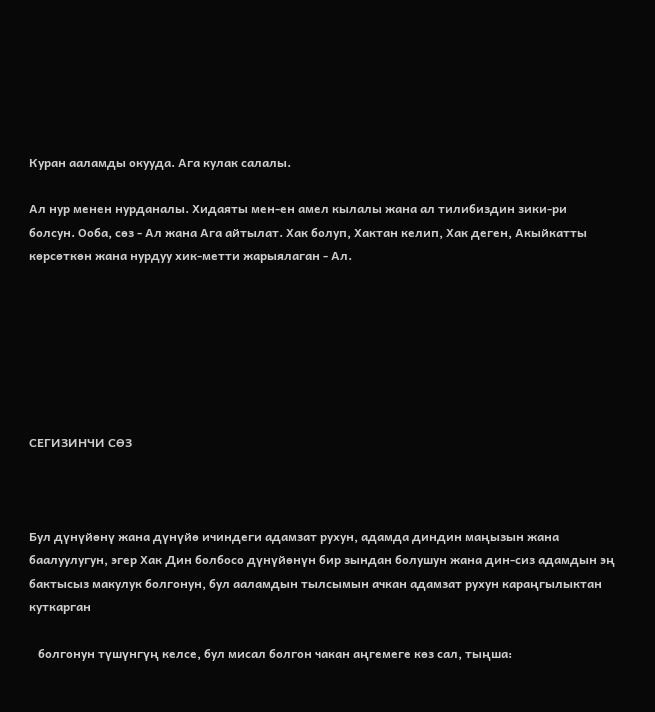Куран ааламды окууда. Ага кулак салалы.

Ал нур менен нурданалы. Хидаяты мен-ен амел кылалы жана ал тилибиздин зики-ри болсун. Ооба, сөз - Ал жана Ага айтылат. Хак болуп, Хактан келип, Хак деген, Акыйкатты көрсөткөн жана нурдуу хик-метти жарыялаган - Ал.







СЕГИЗИНЧИ СӨЗ



Бул дүнүйөнү жана дүнүйө ичиндеги адамзат рухун, адамда диндин маңызын жана баалуулугун, эгер Хак Дин болбосо дүнүйөнүн бир зындан болушун жана дин-сиз адамдын эң бактысыз макулук болгонун, бул ааламдын тылсымын ачкан адамзат рухун караңгылыктан куткарган

   болгонун түшүнгүң келсе, бул мисал болгон чакан аңгемеге көз сал, тыңша: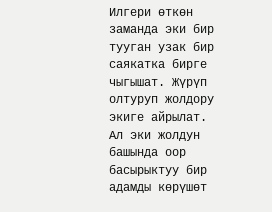Илгери өткөн заманда эки бир тууган узак бир саякатка бирге чыгышат. Жүрүп олтуруп жолдору экиге айрылат. Ал эки жолдун башында оор басырыктуу бир адамды көрүшөт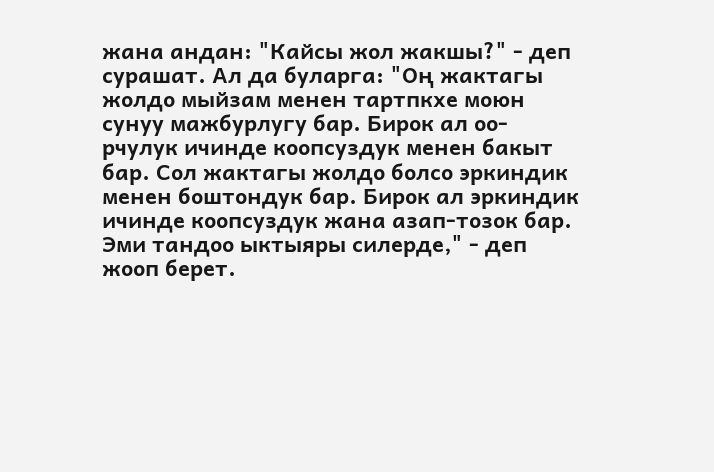жана андан: "Кайсы жол жакшы?" - деп сурашат. Ал да буларга: "Оң жактагы жолдо мыйзам менен тартпкхе моюн сунуу мажбурлугу бар. Бирок ал оо-рчулук ичинде коопсуздук менен бакыт бар. Сол жактагы жолдо болсо эркиндик менен боштондук бар. Бирок ал эркиндик ичинде коопсуздук жана азап-тозок бар. Эми тандоо ыктыяры силерде," - деп жооп берет.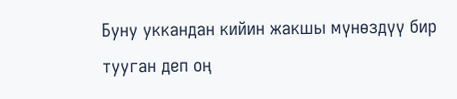Буну уккандан кийин жакшы мүнөздүү бир тууган деп оң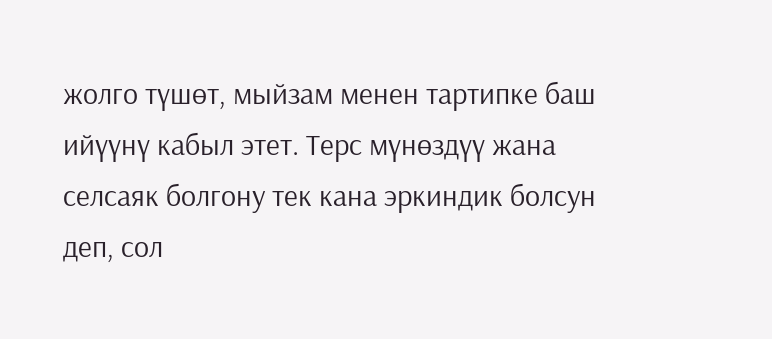жолго түшөт, мыйзам менен тартипке баш ийүүнү кабыл этет. Терс мүнөздүү жана селсаяк болгону тек кана эркиндик болсун деп, сол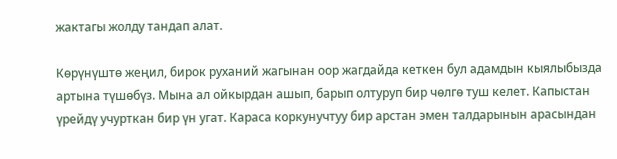жактагы жолду тандап алат.

Көрүнүштө жеңил, бирок руханий жагынан оор жагдайда кеткен бул адамдын кыялыбызда артына түшөбүз. Мына ал ойкырдан ашып, барып олтуруп бир чөлгө туш келет. Капыстан үрейдү учурткан бир үн угат. Караса коркунучтуу бир арстан эмен талдарынын арасындан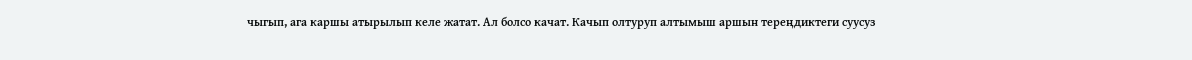чыгып, ага каршы атырылып келе жатат. Ал болсо качат. Качып олтуруп алтымыш аршын тереңдиктеги суусуз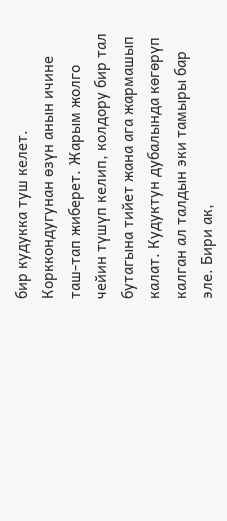бир кудукка туш келет. Корккондугунан өзүн анын ичине таш-тап жиберет. Жарым жолго чейин түшүп келип, колдору бир тал бутагына тийет жана ага жармашып калат. Кудуктун дубалында көгөрүп калган ал талдын эки тамыры бар эле. Бири ак,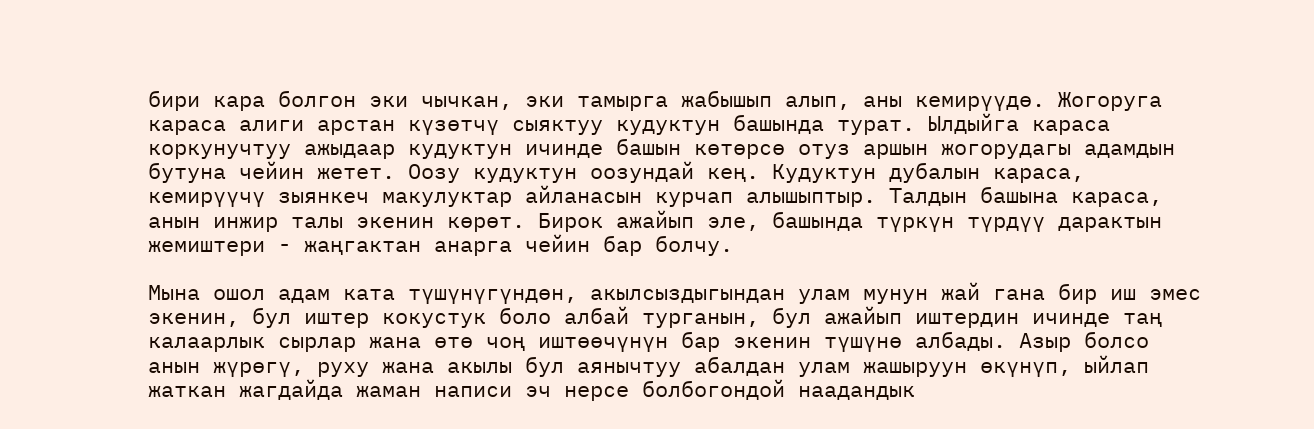бири кара болгон эки чычкан, эки тамырга жабышып алып, аны кемирүүдө. Жогоруга караса алиги арстан күзөтчү сыяктуу кудуктун башында турат. Ылдыйга караса коркунучтуу ажыдаар кудуктун ичинде башын көтөрсө отуз аршын жогорудагы адамдын бутуна чейин жетет. Оозу кудуктун оозундай кең. Кудуктун дубалын караса, кемирүүчү зыянкеч макулуктар айланасын курчап алышыптыр. Талдын башына караса, анын инжир талы экенин көрөт. Бирок ажайып эле, башында түркүн түрдүү дарактын жемиштери - жаңгактан анарга чейин бар болчу.

Мына ошол адам ката түшүнүгүндөн, акылсыздыгындан улам мунун жай гана бир иш эмес экенин, бул иштер кокустук боло албай турганын, бул ажайып иштердин ичинде таң калаарлык сырлар жана өтө чоң иштөөчүнүн бар экенин түшүнө албады. Азыр болсо анын жүрөгү, руху жана акылы бул аянычтуу абалдан улам жашыруун өкүнүп, ыйлап жаткан жагдайда жаман написи эч нерсе болбогондой наадандык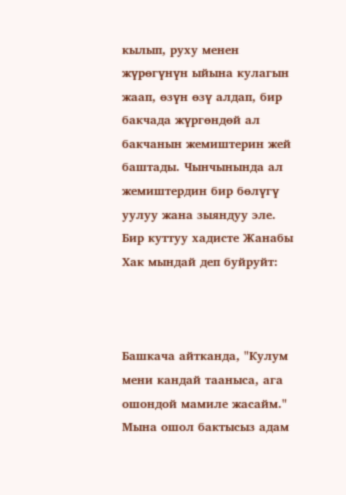кылып, руху менен жүрөгүнүн ыйына кулагын жаап, өзүн өзү алдап, бир бакчада жүргөндөй ал бакчанын жемиштерин жей баштады. Чынчынында ал жемиштердин бир бөлүгү уулуу жана зыяндуу эле. Бир куттуу хадисте Жанабы Хак мындай деп буйруйт:



Башкача айтканда, "Кулум мени кандай тааныса, ага ошондой мамиле жасайм." Мына ошол бактысыз адам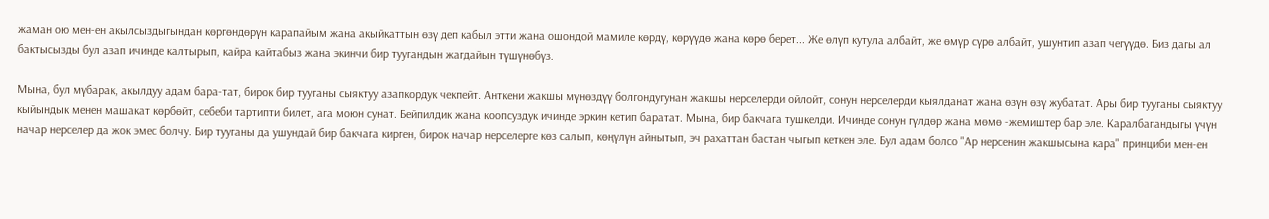жаман ою мен-ен акылсыздыгындан көргөндөрүн карапайым жана акыйкаттын өзү деп кабыл этти жана ошондой мамиле көрдү, көрүүдө жана көрө берет... Же өлүп кутула албайт, же өмүр сүрө албайт, ушунтип азап чегүүдө. Биз дагы ал бактысызды бул азап ичинде калтырып, кайра кайтабыз жана экинчи бир туугандын жагдайын түшүнөбүз.

Мына, бул мүбарак, акылдуу адам бара-тат, бирок бир тууганы сыяктуу азапкордук чекпейт. Анткени жакшы мүнөздүү болгондугунан жакшы нерселерди ойлойт, сонун нерселерди кыялданат жана өзүн өзү жубатат. Ары бир тууганы сыяктуу кыйындык менен машакат көрбөйт, себеби тартипти билет, ага моюн сунат. Бейпилдик жана коопсуздук ичинде эркин кетип баратат. Мына, бир бакчага тушкелди. Ичинде сонун гүлдөр жана мөмө -жемиштер бар эле. Каралбагандыгы үчүн начар нерселер да жок эмес болчу. Бир тууганы да ушундай бир бакчага кирген, бирок начар нерселерге көз салып, көңүлүн айнытып, эч рахаттан бастан чыгып кеткен эле. Бул адам болсо "Ар нерсенин жакшысына кара" принциби мен-ен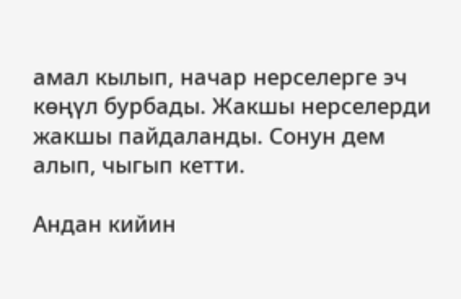амал кылып, начар нерселерге эч көңүл бурбады. Жакшы нерселерди жакшы пайдаланды. Сонун дем алып, чыгып кетти.

Андан кийин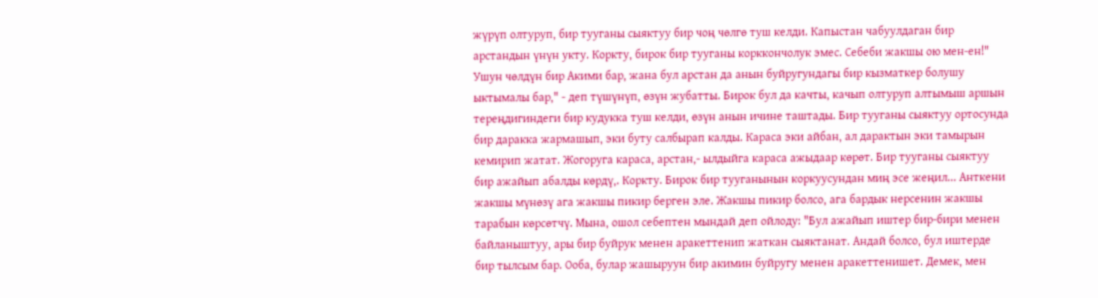жүрүп олтуруп, бир тууганы сыяктуу бир чоң чөлгө туш келди. Капыстан чабуулдаган бир арстандын үнүн укту. Коркту, бирок бир тууганы корккончолук эмес. Себеби жакшы ою мен-ен!" Ушун чөлдүн бир Акими бар, жана бул арстан да анын буйругундагы бир кызматкер болушу ыктымалы бар," - деп түшүнүп, өзүн жубатты. Бирок бул да качты, качып олтуруп алтымыш аршын тереңдигиндеги бир кудукка туш келди, өзүн анын ичине таштады. Бир тууганы сыяктуу ортосунда бир даракка жармашып, эки буту салбырап калды. Караса эки айбан, ал дарактын эки тамырын кемирип жатат. Жогоруга караса, арстан,- ылдыйга караса ажыдаар көрөт. Бир тууганы сыяктуу бир ажайып абалды көрдү,. Коркту. Бирок бир тууганынын коркуусундан миң эсе жеңил... Анткени жакшы мүнөзү ага жакшы пикир берген эле. Жакшы пикир болсо, ага бардык нерсенин жакшы тарабын көрсөтчү. Мына, ошол себептен мындай деп ойлоду: "Бул ажайып иштер бир-бири менен байланыштуу, ары бир буйрук менен аракеттенип жаткан сыяктанат. Андай болсо, бул иштерде бир тылсым бар. Ооба, булар жашыруун бир акимин буйругу менен аракеттенишет. Демек, мен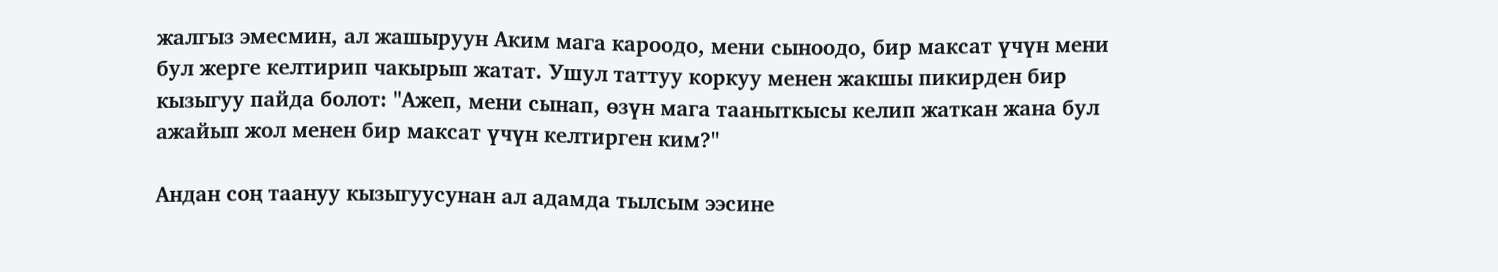жалгыз эмесмин, ал жашыруун Аким мага кароодо, мени сыноодо, бир максат үчүн мени бул жерге келтирип чакырып жатат. Ушул таттуу коркуу менен жакшы пикирден бир кызыгуу пайда болот: "Ажеп, мени сынап, өзүн мага тааныткысы келип жаткан жана бул ажайып жол менен бир максат үчүн келтирген ким?"

Андан соң таануу кызыгуусунан ал адамда тылсым ээсине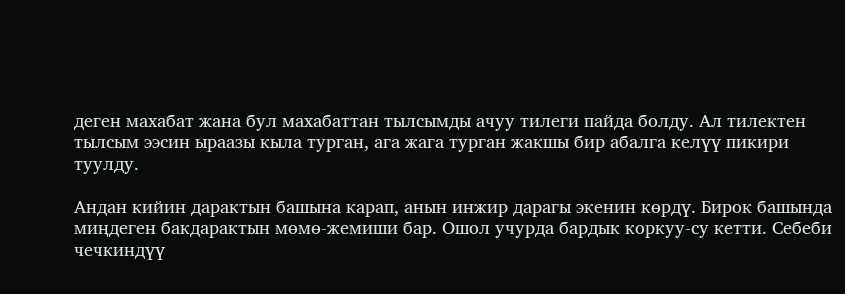деген махабат жана бул махабаттан тылсымды ачуу тилеги пайда болду. Ал тилектен тылсым ээсин ыраазы кыла турган, ага жага турган жакшы бир абалга келүү пикири туулду.

Андан кийин дарактын башына карап, анын инжир дарагы экенин көрдү. Бирок башында миңдеген бакдарактын мөмө-жемиши бар. Ошол учурда бардык коркуу-су кетти. Себеби чечкиндүү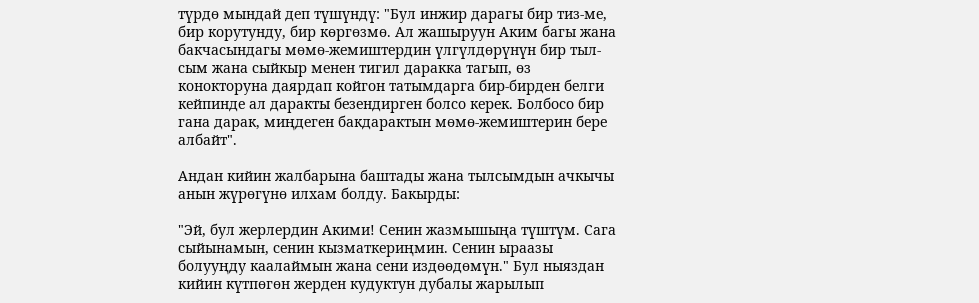түрдө мындай деп түшүндү: "Бул инжир дарагы бир тиз-ме, бир корутунду, бир көргөзмө. Ал жашыруун Аким багы жана бакчасындагы мөмө-жемиштердин үлгүлдөрүнүн бир тыл-сым жана сыйкыр менен тигил даракка тагып, өз конокторуна даярдап койгон татымдарга бир-бирден белги кейпинде ал даракты безендирген болсо керек. Болбосо бир гана дарак, миңдеген бакдарактын мөмө-жемиштерин бере албайт".

Андан кийин жалбарына баштады жана тылсымдын ачкычы анын жүрөгүнө илхам болду. Бакырды:

"Эй, бул жерлердин Акими! Сенин жазмышыңа түштүм. Сага сыйынамын, сенин кызматкериңмин. Сенин ыраазы болууңду каалаймын жана сени издөөдөмүн." Бул ныяздан кийин күтпөгөн жерден кудуктун дубалы жарылып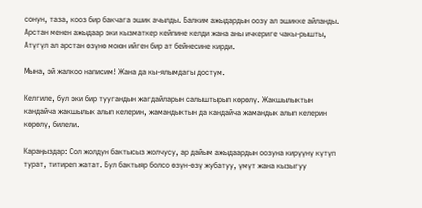сонун, таза, кооз бир бакчага эшик ачылды. Балким ажыдардын оозу ал эшикке айланды. Арстан менен ажыдаар эки кызматкер кейпине келди жана аны ичкериге чакы-рышты, Атүгүл ал арстан өзүнө моюн ийген бир ат бейнесине кирди.

Мына, эй жалкоо написим! Жана да кы-ялымдагы достум.

Келгиле, бул эки бир туугандын жагдайларын салыштырып көрөлү. Жакшылыктын кандайча жакшылык алып келерин, жамандыктын да кандайча жамандык алып келерин көрөлү, билели.

Караңыздар: Сол жолдун бактысыз жолчусу, ар дайым ажыдаардын оозуна кирүүнү күтүп турат, титиреп жатат. Бул бактыяр болсо өзүн-өзү жубатуу, үмүт жана кызыгуу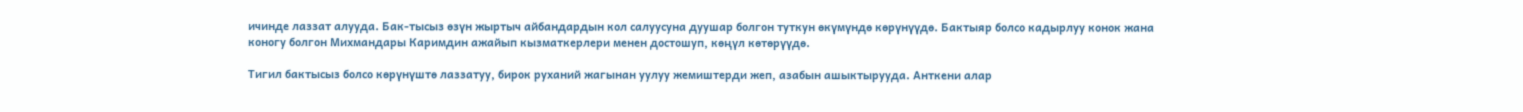ичинде лаззат алууда. Бак-тысыз өзүн жыртыч айбандардын кол салуусуна дуушар болгон туткун өкүмүндө көрүнүүдө. Бактыяр болсо кадырлуу конок жана коногу болгон Михмандары Каримдин ажайып кызматкерлери менен достошуп, көңүл көтөрүүдө.

Тигил бактысыз болсо көрүнүштө лаззатуу, бирок руханий жагынан уулуу жемиштерди жеп, азабын ашыктырууда. Анткени алар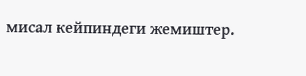мисал кейпиндеги жемиштер.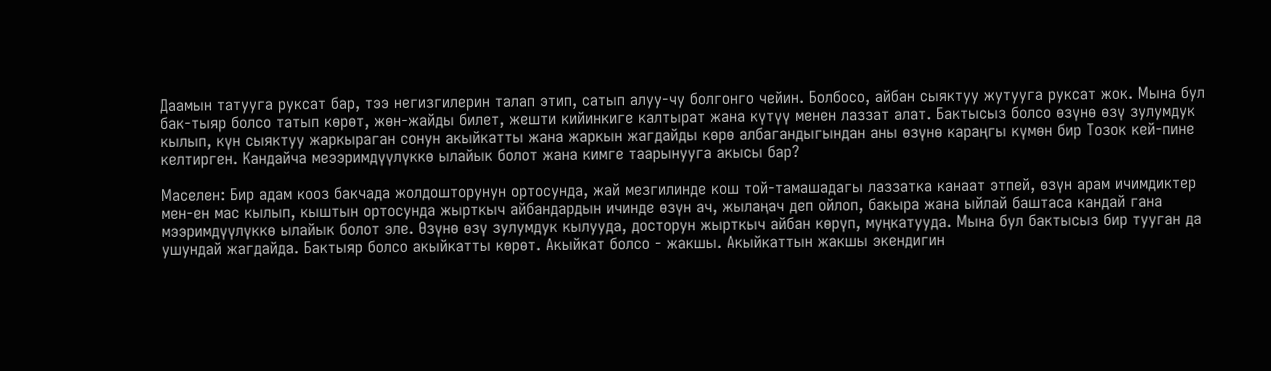Даамын татууга руксат бар, тээ негизгилерин талап этип, сатып алуу-чу болгонго чейин. Болбосо, айбан сыяктуу жутууга руксат жок. Мына бул бак-тыяр болсо татып көрөт, жөн-жайды билет, жешти кийинкиге калтырат жана күтүү менен лаззат алат. Бактысыз болсо өзүнө өзү зулумдук кылып, күн сыяктуу жаркыраган сонун акыйкатты жана жаркын жагдайды көрө албагандыгындан аны өзүнө караңгы күмөн бир Тозок кей-пине келтирген. Кандайча меээримдүүлүккө ылайык болот жана кимге таарынууга акысы бар?

Маселен: Бир адам кооз бакчада жолдошторунун ортосунда, жай мезгилинде кош той-тамашадагы лаззатка канаат этпей, өзүн арам ичимдиктер мен-ен мас кылып, кыштын ортосунда жырткыч айбандардын ичинде өзүн ач, жылаңач деп ойлоп, бакыра жана ыйлай баштаса кандай гана мээримдүүлүккө ылайык болот эле. Өзүнө өзү зулумдук кылууда, досторун жырткыч айбан көрүп, муңкатууда. Мына бул бактысыз бир тууган да ушундай жагдайда. Бактыяр болсо акыйкатты көрөт. Акыйкат болсо - жакшы. Акыйкаттын жакшы экендигин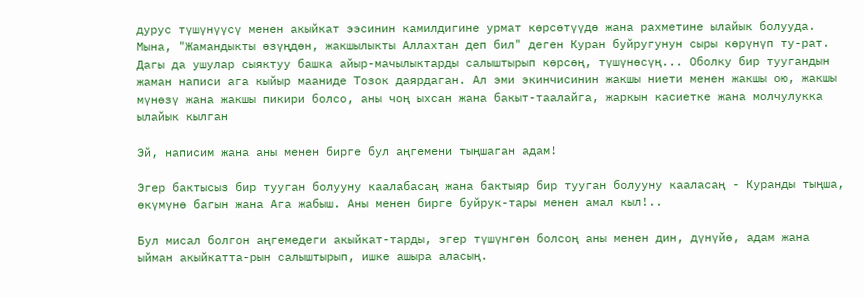дурус түшүнүүсү менен акыйкат ээсинин камилдигине урмат көрсөтүүдө жана рахметине ылайык болууда. Мына, "Жамандыкты өзүңдөн, жакшылыкты Аллахтан деп бил" деген Куран буйругунун сыры көрүнүп ту-рат. Дагы да ушулар сыяктуу башка айыр-мачылыктарды салыштырып көрсөң, түшүнөсүң... Оболку бир туугандын жаман написи ага кыйыр мааниде Тозок даярдаган. Ал эми экинчисинин жакшы ниети менен жакшы ою, жакшы мүнөзү жана жакшы пикири болсо, аны чоң ыхсан жана бакыт-таалайга, жаркын касиетке жана молчулукка ылайык кылган

Эй, написим жана аны менен бирге бул аңгемени тыңшаган адам!

Эгер бактысыз бир тууган болууну каалабасаң жана бактыяр бир тууган болууну кааласаң - Куранды тыңша, өкүмүнө багын жана Ага жабыш. Аны менен бирге буйрук-тары менен амал кыл!..

Бул мисал болгон аңгемедеги акыйкат-тарды, эгер түшүнгөн болсоң аны менен дин, дүнүйө, адам жана ыйман акыйкатта-рын салыштырып, ишке ашыра аласың.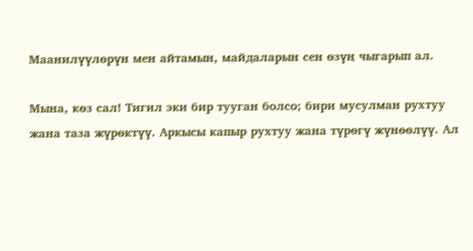Маанилүүлөрүн мен айтамын, майдаларын сен өзүң чыгарып ал.

Мына, көз сал! Тигил эки бир тууган болсо; бири мусулман рухтуу жана таза жүрөктүү. Аркысы капыр рухтуу жана түрөгү жүнөөлүү. Ал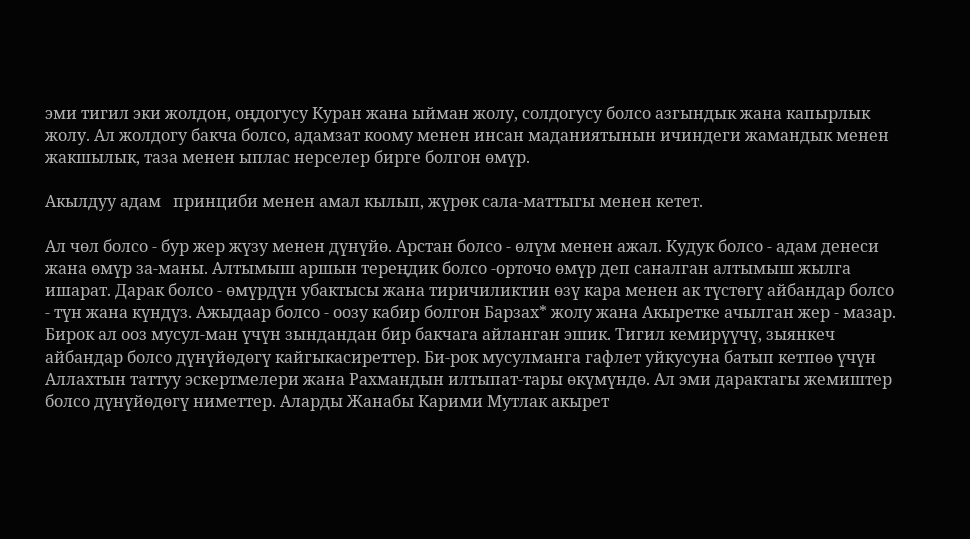эми тигил эки жолдон, оңдогусу Куран жана ыйман жолу, солдогусу болсо азгындык жана капырлык жолу. Ал жолдогу бакча болсо, адамзат коому менен инсан маданиятынын ичиндеги жамандык менен жакшылык, таза менен ыплас нерселер бирге болгон өмүр.

Акылдуу адам   принциби менен амал кылып, жүрөк сала-маттыгы менен кетет.

Ал чөл болсо - бур жер жүзу менен дүнүйө. Арстан болсо - өлүм менен ажал. Кудук болсо - адам денеси жана өмүр за-маны. Алтымыш аршын тереңдик болсо -орточо өмүр деп саналган алтымыш жылга ишарат. Дарак болсо - өмүрдүн убактысы жана тиричиликтин өзү кара менен ак түстөгү айбандар болсо - түн жана күндүз. Ажыдаар болсо - оозу кабир болгон Барзах* жолу жана Акыретке ачылган жер - мазар. Бирок ал ооз мусул-ман үчүн зындандан бир бакчага айланган эшик. Тигил кемирүүчү, зыянкеч айбандар болсо дүнүйөдөгү кайгыкасиреттер. Би-рок мусулманга гафлет уйкусуна батып кетпөө үчүн Аллахтын таттуу эскертмелери жана Рахмандын илтыпат-тары өкүмүндө. Ал эми дарактагы жемиштер болсо дүнүйөдөгү ниметтер. Аларды Жанабы Карими Мутлак акырет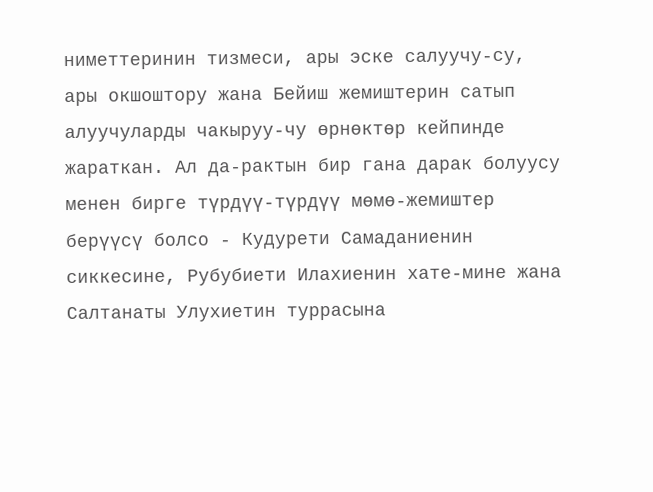ниметтеринин тизмеси, ары эске салуучу-су, ары окшоштору жана Бейиш жемиштерин сатып алуучуларды чакыруу-чу өрнөктөр кейпинде жараткан. Ал да-рактын бир гана дарак болуусу менен бирге түрдүү-түрдүү мөмө-жемиштер берүүсү болсо - Кудурети Самаданиенин сиккесине, Рубубиети Илахиенин хате-мине жана Салтанаты Улухиетин туррасына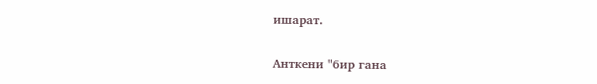ишарат.

Анткени "бир гана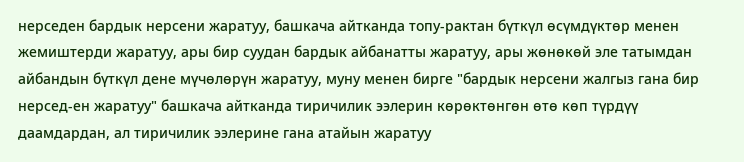нерседен бардык нерсени жаратуу, башкача айтканда топу-рактан бүткүл өсүмдүктөр менен жемиштерди жаратуу, ары бир суудан бардык айбанатты жаратуу, ары жөнөкөй эле татымдан айбандын бүткүл дене мүчөлөрүн жаратуу, муну менен бирге "бардык нерсени жалгыз гана бир нерсед-ен жаратуу" башкача айтканда тиричилик ээлерин көрөктөнгөн өтө көп түрдүү даамдардан, ал тиричилик ээлерине гана атайын жаратуу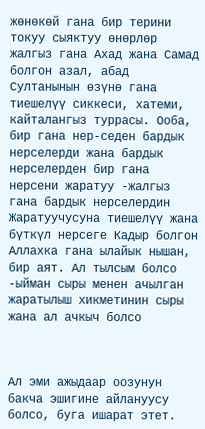жөнөкөй гана бир терини токуу сыяктуу өнөрлөр жалгыз гана Ахад жана Самад болгон азал, абад Султанынын өзүнө гана тиешелүү сиккеси, хатеми, кайталангыз туррасы. Ооба, бир гана нер-седен бардык нерселерди жана бардык нерселерден бир гана нерсени жаратуу -жалгыз гана бардык нерселердин Жаратуучусуна тиешелүү жана бүткүл нерсеге Кадыр болгон Аллахка гана ылайык нышан, бир аят. Ал тылсым болсо -ыйман сыры менен ачылган жаратылыш хикметинин сыры жана ал ачкыч болсо



Ал эми ажыдаар оозунун бакча эшигине айлануусу болсо, буга ишарат этет.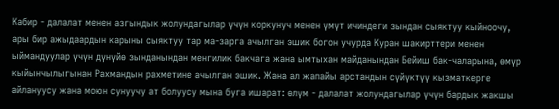Кабир - далалат менен азгындык жолундагылар үчүн коркунуч менен үмүт ичиндеги зындан сыяктуу кыйноочу, ары бир ажыдаардын карыны сыяктуу тар ма-зарга ачылган эшик богон учурда Куран шакирттери менен ыймандуулар үчүн дүнүйө зынданындан менгилик бакчага жана ымтыхан майданындан Бейиш бак-чаларына, өмүр кыйынчылыгынан Рахмандын рахметине ачылган эшик. Жана ал жапайы арстандын сүйүктүү кызматкерге айлануусу жана моюн сунуучу ат болуусу мына буга ишарат: өлүм - далалат жолундагылар үчүн бардык жакшы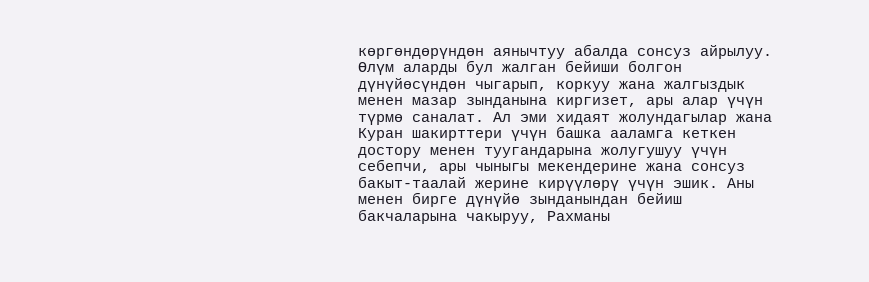көргөндөрүндөн аянычтуу абалда сонсуз айрылуу. Өлүм аларды бул жалган бейиши болгон дүнүйөсүндөн чыгарып, коркуу жана жалгыздык менен мазар зынданына киргизет, ары алар үчүн түрмө саналат. Ал эми хидаят жолундагылар жана Куран шакирттери үчүн башка ааламга кеткен достору менен туугандарына жолугушуу үчүн себепчи, ары чыныгы мекендерине жана сонсуз бакыт-таалай жерине кирүүлөрү үчүн эшик. Аны менен бирге дүнүйө зынданындан бейиш бакчаларына чакыруу, Рахманы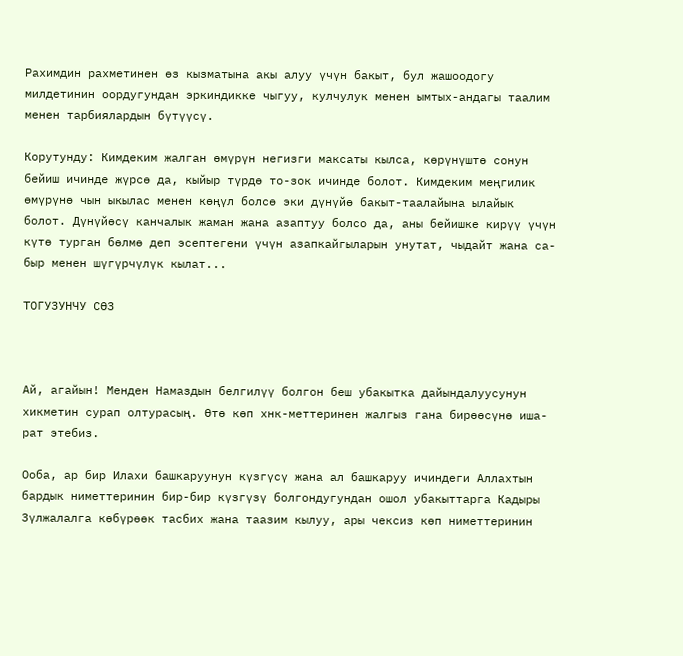Рахимдин рахметинен өз кызматына акы алуу үчүн бакыт, бул жашоодогу милдетинин оордугундан эркиндикке чыгуу, кулчулук менен ымтых-андагы таалим менен тарбиялардын бүтүүсү.

Корутунду: Кимдеким жалган өмүрүн негизги максаты кылса, көрүнүштө сонун бейиш ичинде жүрсө да, кыйыр түрдө то-зок ичинде болот. Кимдеким меңгилик өмүрүнө чын ыкылас менен көңүл болсө эки дүнүйө бакыт-таалайына ылайык болот. Дүнүйөсү канчалык жаман жана азаптуу болсо да, аны бейишке кирүү үчүн күтө турган бөлмө деп эсептегени үчүн азапкайгыларын унутат, чыдайт жана са-быр менен шүгүрчүлүк кылат...

ТОГУЗУНЧУ СӨЗ



Ай, агайын! Менден Намаздын белгилүү болгон беш убакытка дайындалуусунун хикметин сурап олтурасың. Өтө көп хнк-меттеринен жалгыз гана бирөөсүнө иша-рат этебиз.

Ооба, ар бир Илахи башкаруунун күзгүсү жана ал башкаруу ичиндеги Аллахтын бардык ниметтеринин бир-бир күзгүзү болгондугундан ошол убакыттарга Кадыры Зүлжалалга көбүрөөк тасбих жана таазим кылуу, ары чексиз көп ниметтеринин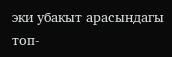эки убакыт арасындагы топ-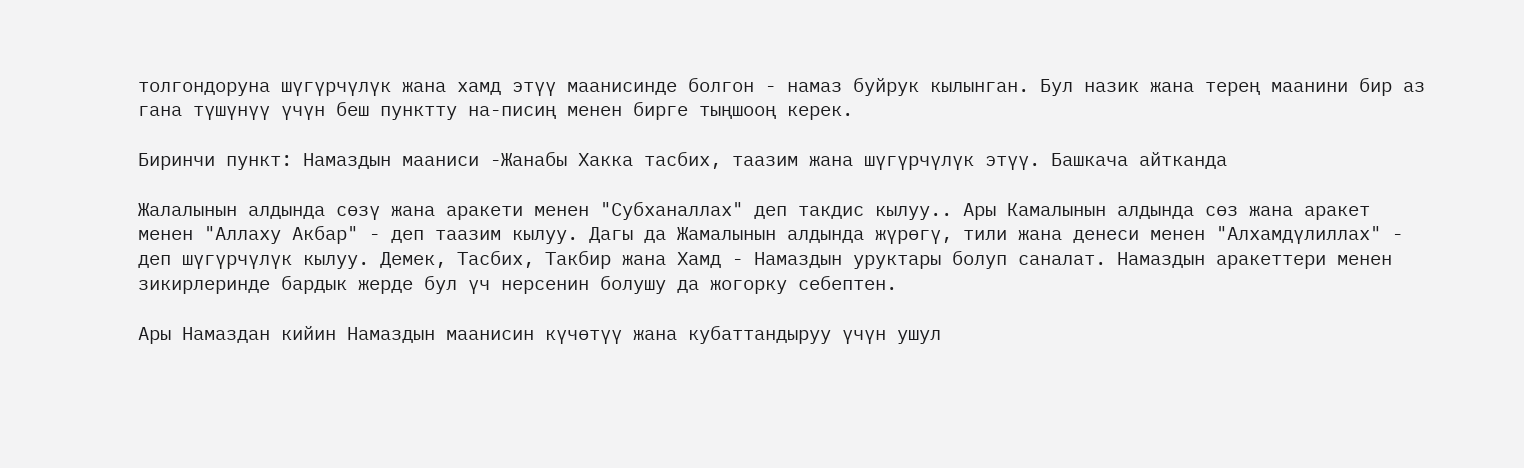толгондоруна шүгүрчүлүк жана хамд этүү маанисинде болгон - намаз буйрук кылынган. Бул назик жана терең маанини бир аз гана түшүнүү үчүн беш пунктту на-писиң менен бирге тыңшооң керек.

Биринчи пункт: Намаздын мааниси -Жанабы Хакка тасбих, таазим жана шүгүрчүлүк этүү. Башкача айтканда

Жалалынын алдында сөзү жана аракети менен "Субханаллах" деп такдис кылуу.. Ары Камалынын алдында сөз жана аракет менен "Аллаху Акбар" - деп таазим кылуу. Дагы да Жамалынын алдында жүрөгү, тили жана денеси менен "Алхамдүлиллах" - деп шүгүрчүлүк кылуу. Демек, Тасбих, Такбир жана Хамд - Намаздын уруктары болуп саналат. Намаздын аракеттери менен зикирлеринде бардык жерде бул үч нерсенин болушу да жогорку себептен.

Ары Намаздан кийин Намаздын маанисин күчөтүү жана кубаттандыруу үчүн ушул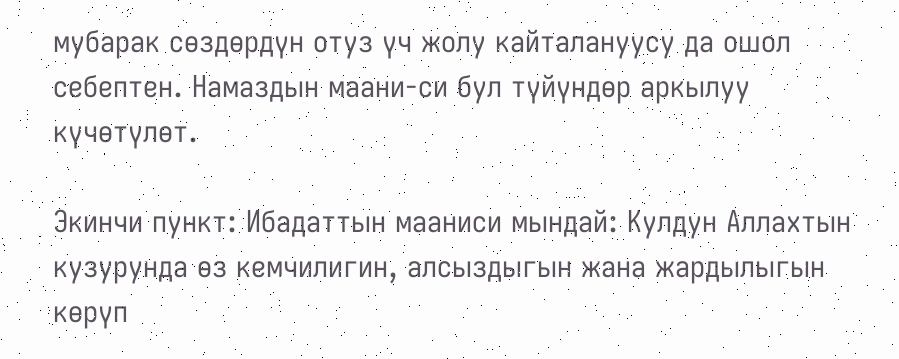мубарак сөздөрдүн отуз үч жолу кайталануусу да ошол себептен. Намаздын маани-си бул түйүндөр аркылуу күчөтүлөт.

Экинчи пункт: Ибадаттын мааниси мындай: Кулдун Аллахтын кузурунда өз кемчилигин, алсыздыгын жана жардылыгын көрүп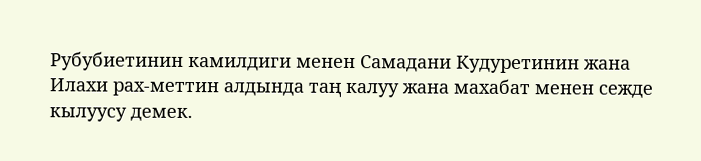Рубубиетинин камилдиги менен Самадани Кудуретинин жана Илахи рах-меттин алдында таң калуу жана махабат менен сежде кылуусу демек.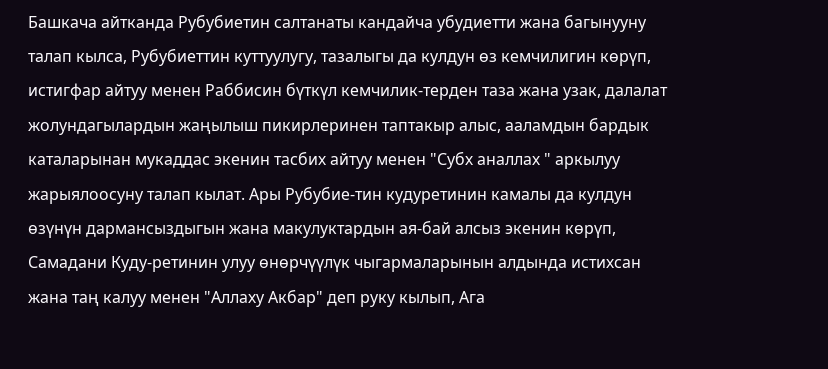Башкача айтканда Рубубиетин салтанаты кандайча убудиетти жана багынууну талап кылса, Рубубиеттин куттуулугу, тазалыгы да кулдун өз кемчилигин көрүп, истигфар айтуу менен Раббисин бүткүл кемчилик-терден таза жана узак, далалат жолундагылардын жаңылыш пикирлеринен таптакыр алыс, ааламдын бардык каталарынан мукаддас экенин тасбих айтуу менен "Субх аналлах " аркылуу жарыялоосуну талап кылат. Ары Рубубие-тин кудуретинин камалы да кулдун өзүнүн дармансыздыгын жана макулуктардын ая-бай алсыз экенин көрүп, Самадани Куду-ретинин улуу өнөрчүүлүк чыгармаларынын алдында истихсан жана таң калуу менен "Аллаху Акбар" деп руку кылып, Ага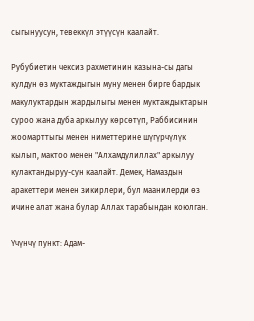сыгынуусун, тевеккүл этүүсүн каалайт.

Рубубиетин чексиз рахметинин казына-сы дагы кулдун өз муктаждыгын муну менен бирге бардык макулуктардын жардылыгы менен муктаждыктарын суроо жана дуба аркылуу көрсөтүп, Раббисинин жоомарттыгы менен ниметтерине шүгүрчүлүк кылып, мактоо менен "Алхамдулиллах" аркылуу кулактандыруу-сун каалайт. Демек, Намаздын аракеттери менен зикирлери, бул маанилерди өз ичине алат жана булар Аллах тарабындан коюлган.

Үчүнчү пункт: Адам-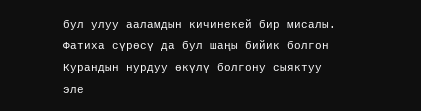бул улуу ааламдын кичинекей бир мисалы. Фатиха сүрөсү да бул шаңы бийик болгон Курандын нурдуу өкүлү болгону сыяктуу эле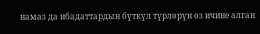намаз да ибадаттардын бүткүл түрлөрүн өз ичине алган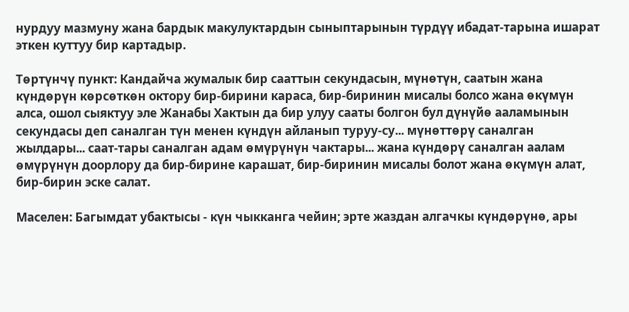нурдуу мазмуну жана бардык макулуктардын сыныптарынын түрдүү ибадат-тарына ишарат эткен куттуу бир картадыр.

Төртүнчү пункт: Кандайча жумалык бир сааттын секундасын, мүнөтүн, саатын жана күндөрүн көрсөткөн октору бир-бирини караса, бир-биринин мисалы болсо жана өкүмүн алса, ошол сыяктуу эле Жанабы Хактын да бир улуу сааты болгон бул дүнүйө ааламынын секундасы деп саналган түн менен күндүн айланып туруу-су... мүнөттөрү саналган жылдары... саат-тары саналган адам өмүрүнүн чактары... жана күндөрү саналган аалам өмүрүнүн доорлору да бир-бирине карашат, бир-биринин мисалы болот жана өкүмүн алат, бир-бирин эске салат.

Маселен: Багымдат убактысы - күн чыкканга чейин; эрте жаздан алгачкы күндөрүнө, ары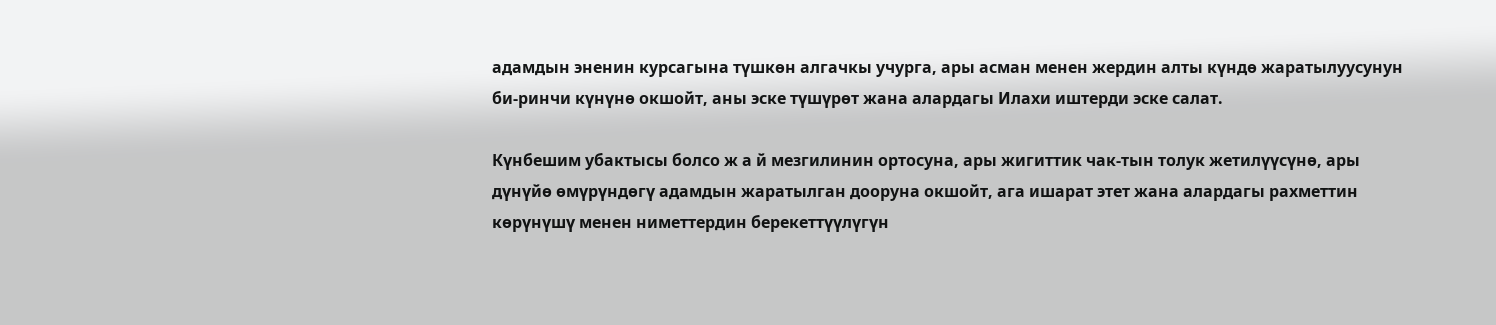адамдын эненин курсагына түшкөн алгачкы учурга, ары асман менен жердин алты күндө жаратылуусунун би-ринчи күнүнө окшойт, аны эске түшүрөт жана алардагы Илахи иштерди эске салат.

Күнбешим убактысы болсо ж а й мезгилинин ортосуна, ары жигиттик чак-тын толук жетилүүсүнө, ары дүнүйө өмүрүндөгү адамдын жаратылган дооруна окшойт, ага ишарат этет жана алардагы рахметтин көрүнүшү менен ниметтердин берекеттүүлүгүн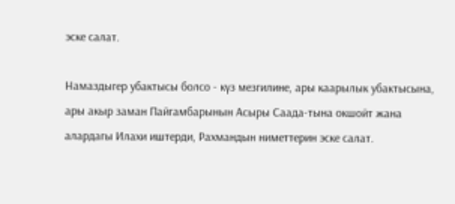эске салат.

Намаздыгер убактысы болсо - күз мезгилине, ары каарылык убактысына, ары акыр заман Пайгамбарынын Асыры Саада-тына окшойт жана алардагы Илахи иштерди, Рахмандын ниметтерин эске салат.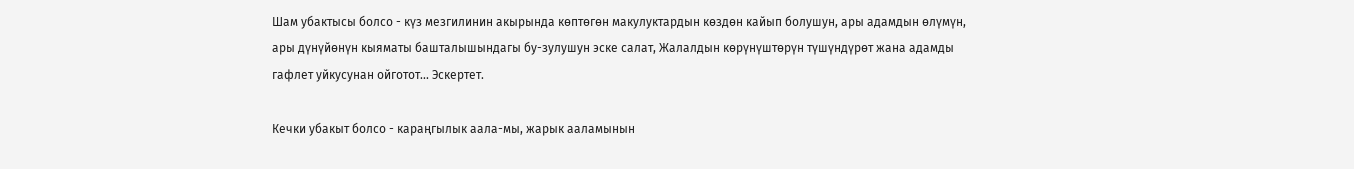Шам убактысы болсо - күз мезгилинин акырында көптөгөн макулуктардын көздөн кайып болушун, ары адамдын өлүмүн, ары дүнүйөнүн кыяматы башталышындагы бу-зулушун эске салат, Жалалдын көрүнүштөрүн түшүндүрөт жана адамды гафлет уйкусунан ойготот... Эскертет.

Кечки убакыт болсо - караңгылык аала-мы, жарык ааламынын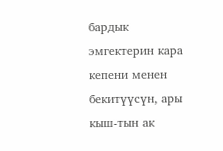бардык эмгектерин кара кепени менен бекитүүсүн, ары кыш-тын ак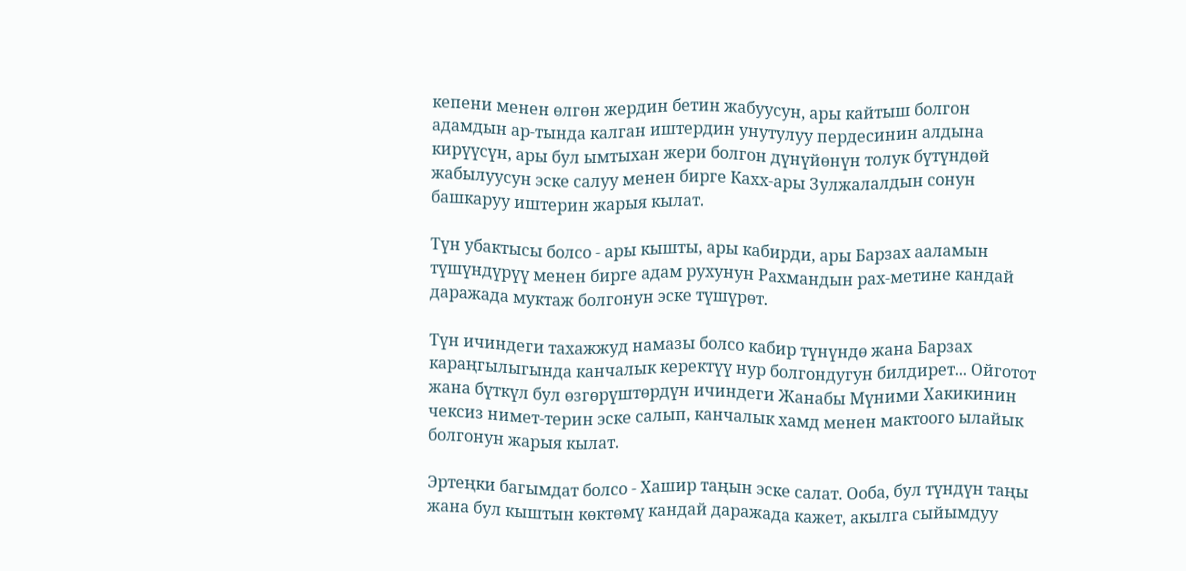кепени менен өлгөн жердин бетин жабуусун, ары кайтыш болгон адамдын ар-тында калган иштердин унутулуу пердесинин алдына кирүүсүн, ары бул ымтыхан жери болгон дүнүйөнүн толук бүтүндөй жабылуусун эске салуу менен бирге Кахх-ары Зулжалалдын сонун башкаруу иштерин жарыя кылат.

Түн убактысы болсо - ары кышты, ары кабирди, ары Барзах ааламын түшүндүрүү менен бирге адам рухунун Рахмандын рах-метине кандай даражада муктаж болгонун эске түшүрөт.

Түн ичиндеги тахажжуд намазы болсо кабир түнүндө жана Барзах караңгылыгында канчалык керектүү нур болгондугун билдирет... Ойготот жана бүткүл бул өзгөрүштөрдүн ичиндеги Жанабы Мүними Хакикинин чексиз нимет-терин эске салып, канчалык хамд менен мактоого ылайык болгонун жарыя кылат.

Эртеңки багымдат болсо - Хашир таңын эске салат. Ооба, бул түндүн таңы жана бул кыштын көктөмү кандай даражада кажет, акылга сыйымдуу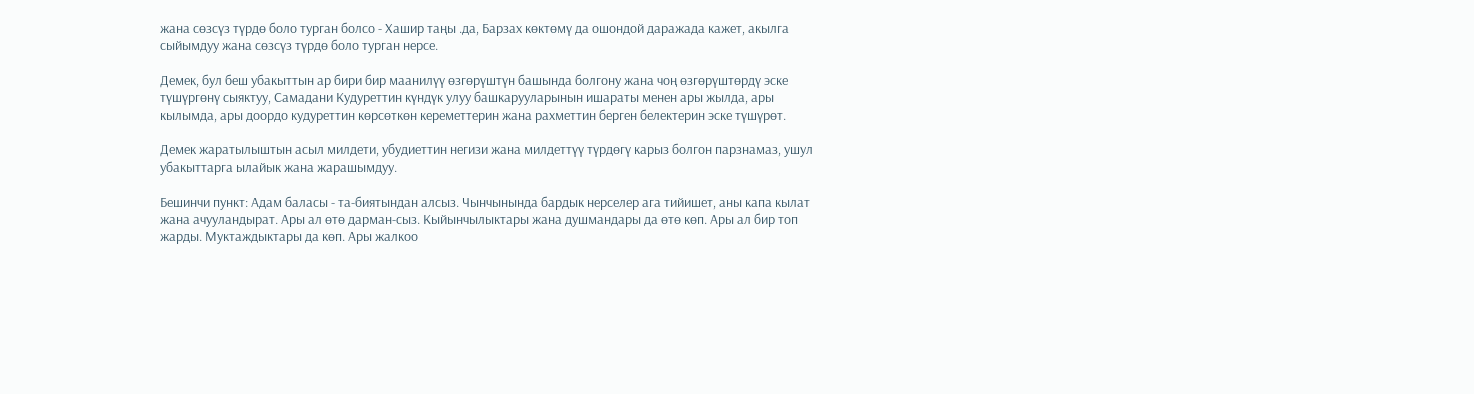жана сөзсүз түрдө боло турган болсо - Хашир таңы .да, Барзах көктөмү да ошондой даражада кажет, акылга сыйымдуу жана сөзсүз түрдө боло турган нерсе.

Демек, бул беш убакыттын ар бири бир маанилүү өзгөрүштүн башында болгону жана чоң өзгөрүштөрдү эске түшүргөнү сыяктуу, Самадани Кудуреттин күндүк улуу башкарууларынын ишараты менен ары жылда, ары кылымда, ары доордо кудуреттин көрсөткөн кереметтерин жана рахметтин берген белектерин эске түшүрөт.

Демек жаратылыштын асыл милдети, убудиеттин негизи жана милдеттүү түрдөгү карыз болгон парзнамаз, ушул убакыттарга ылайык жана жарашымдуу.

Бешинчи пункт: Адам баласы - та-биятындан алсыз. Чынчынында бардык нерселер ага тийишет, аны капа кылат жана ачууландырат. Ары ал өтө дарман-сыз. Кыйынчылыктары жана душмандары да өтө көп. Ары ал бир топ жарды. Муктаждыктары да көп. Ары жалкоо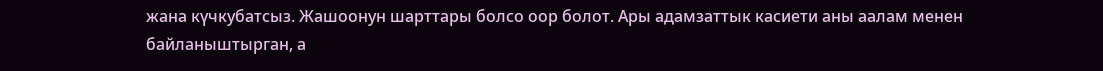жана күчкубатсыз. Жашоонун шарттары болсо оор болот. Ары адамзаттык касиети аны аалам менен байланыштырган, а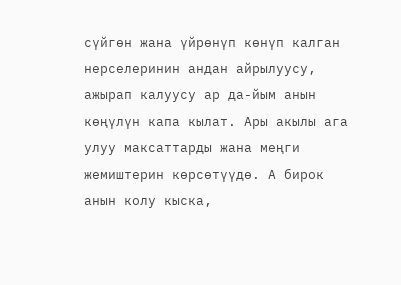сүйгөн жана үйрөнүп көнүп калган нерселеринин андан айрылуусу, ажырап калуусу ар да-йым анын көңүлүн капа кылат. Ары акылы ага улуу максаттарды жана меңги жемиштерин көрсөтүүдө. А бирок анын колу кыска,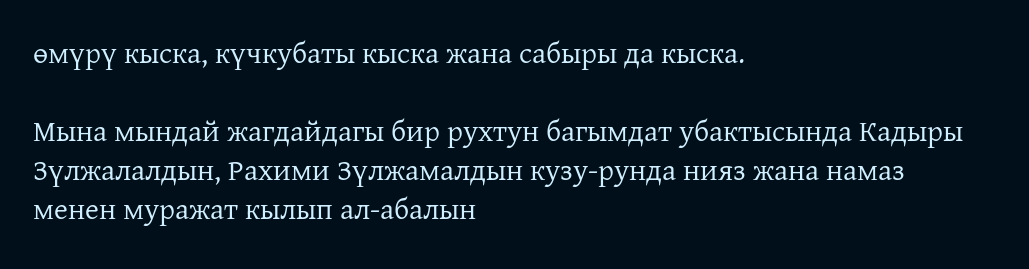өмүрү кыска, күчкубаты кыска жана сабыры да кыска.

Мына мындай жагдайдагы бир рухтун багымдат убактысында Кадыры Зүлжалалдын, Рахими Зүлжамалдын кузу-рунда нияз жана намаз менен муражат кылып ал-абалын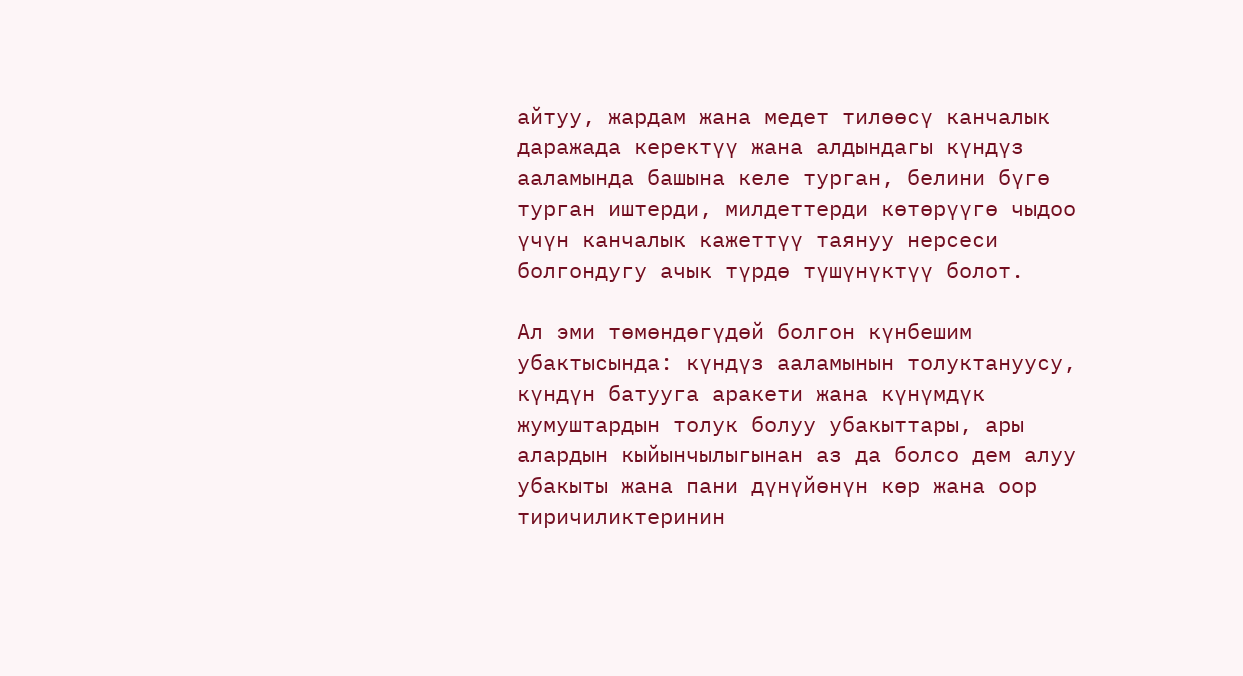айтуу, жардам жана медет тилөөсү канчалык даражада керектүү жана алдындагы күндүз ааламында башына келе турган, белини бүгө турган иштерди, милдеттерди көтөрүүгө чыдоо үчүн канчалык кажеттүү таянуу нерсеси болгондугу ачык түрдө түшүнүктүү болот.

Ал эми төмөндөгүдөй болгон күнбешим убактысында: күндүз ааламынын толуктануусу, күндүн батууга аракети жана күнүмдүк жумуштардын толук болуу убакыттары, ары алардын кыйынчылыгынан аз да болсо дем алуу убакыты жана пани дүнүйөнүн көр жана оор тиричиликтеринин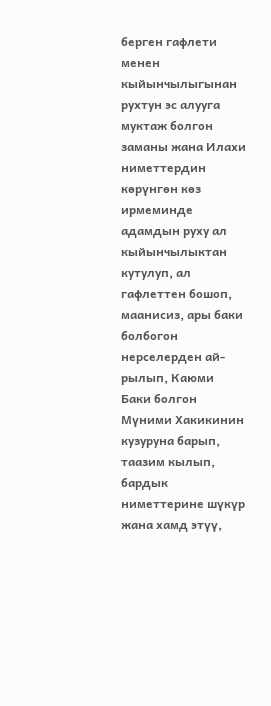берген гафлети менен кыйынчылыгынан рухтун эс алууга муктаж болгон заманы жана Илахи ниметтердин көрүнгөн көз ирмеминде адамдын руху ал кыйынчылыктан кутулуп, ал гафлеттен бошоп, маанисиз, ары баки болбогон нерселерден ай-рылып, Каюми Баки болгон Мүними Хакикинин кузуруна барып, таазим кылып, бардык ниметтерине шүкүр жана хамд этүү,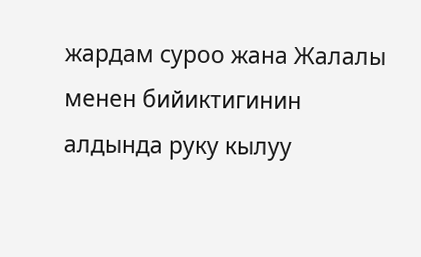жардам суроо жана Жалалы менен бийиктигинин алдында руку кылуу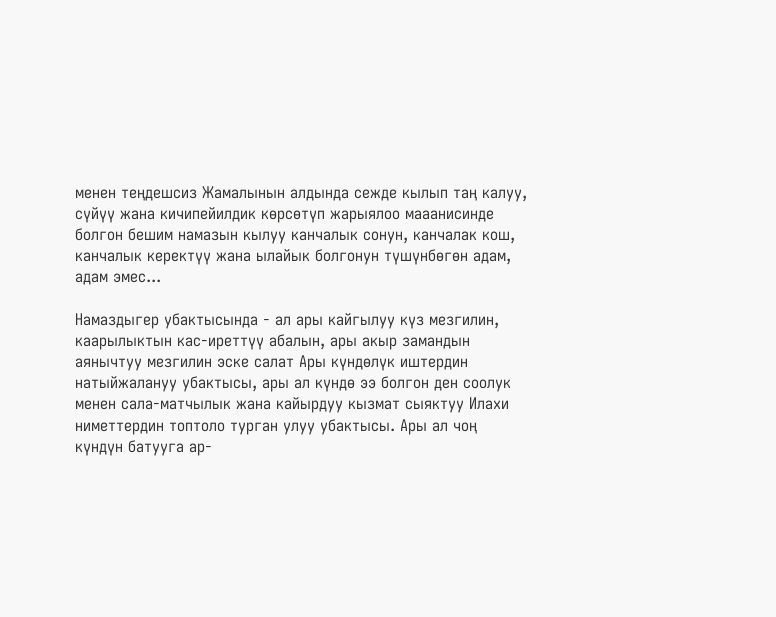менен теңдешсиз Жамалынын алдында сежде кылып таң калуу, сүйүү жана кичипейилдик көрсөтүп жарыялоо мааанисинде болгон бешим намазын кылуу канчалык сонун, канчалак кош, канчалык керектүү жана ылайык болгонун түшүнбөгөн адам, адам эмес...

Намаздыгер убактысында - ал ары кайгылуу күз мезгилин, каарылыктын кас-иреттүү абалын, ары акыр замандын аянычтуу мезгилин эске салат Ары күндөлүк иштердин натыйжалануу убактысы, ары ал күндө ээ болгон ден соолук менен сала-матчылык жана кайырдуу кызмат сыяктуу Илахи ниметтердин топтоло турган улуу убактысы. Ары ал чоң күндүн батууга ар-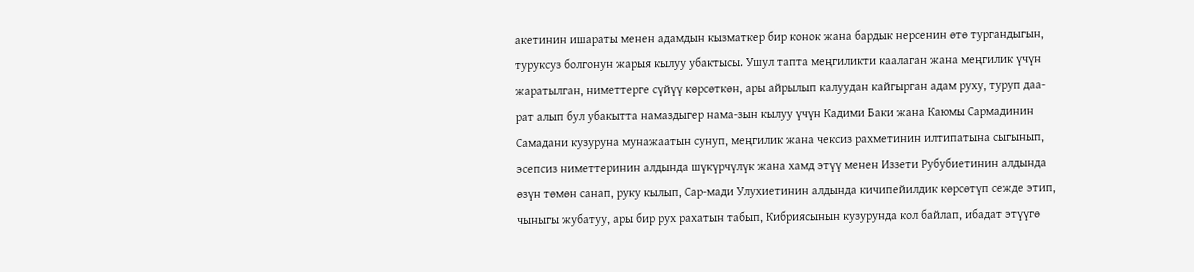акетинин ишараты менен адамдын кызматкер бир конок жана бардык нерсенин өтө тургандыгын, туруксуз болгонун жарыя кылуу убактысы. Ушул тапта меңгиликти каалаган жана меңгилик үчүн жаратылган, ниметтерге сүйүү көрсөткөн, ары айрылып калуудан кайгырган адам руху, туруп даа-рат алып бул убакытта намаздыгер нама-зын кылуу үчүн Кадими Баки жана Каюмы Сармадинин Самадани кузуруна мунажаатын сунуп, меңгилик жана чексиз рахметинин илтипатына сыгынып, эсепсиз ниметтеринин алдында шүкүрчүлүк жана хамд этүү менен Иззети Рубубиетинин алдында өзүн төмөн санап, руку кылып, Сар-мади Улухиетинин алдында кичипейилдик көрсөтүп сежде этип, чыныгы жубатуу, ары бир рух рахатын табып, Кибриясынын кузурунда кол байлап, ибадат этүүгө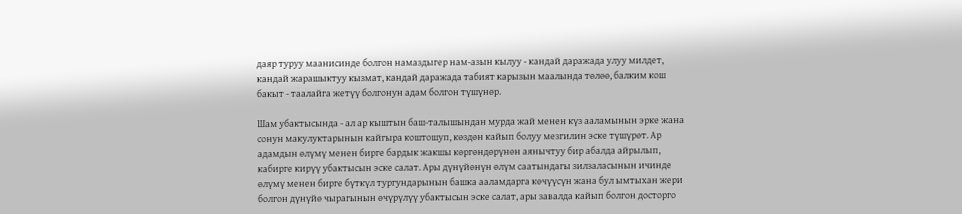даяр туруу маанисинде болгон намаздыгер нам-азын кылуу - кандай даражада улуу милдет, кандай жарашыктуу кызмат, кандай даражада табият карызын маалында төлөө, балким кош бакыт - таалайга жетүү болгонун адам болгон түшүнөр.

Шам убактысында - ал ар кыштын баш-талышындан мурда жай менен күз ааламынын эрке жана сонун макулуктарынын кайгыра коштошуп, көздөн кайып болуу мезгилин эске түшүрөт. Ар адамдын өлүмү менен бирге бардык жакшы көргөндөрүнөн аянычтуу бир абалда айрылып, кабирге кирүү убактысын эске салат. Ары дүнүйөнүн өлүм саатындагы зилзаласынын ичинде өлүмү менен бирге бүткүл тургундарынын башка ааламдарга көчүүсүн жана бул ымтыхан жери болгон дүнүйө чырагынын өчүрүлүү убактысын эске салат, ары завалда кайып болгон досторго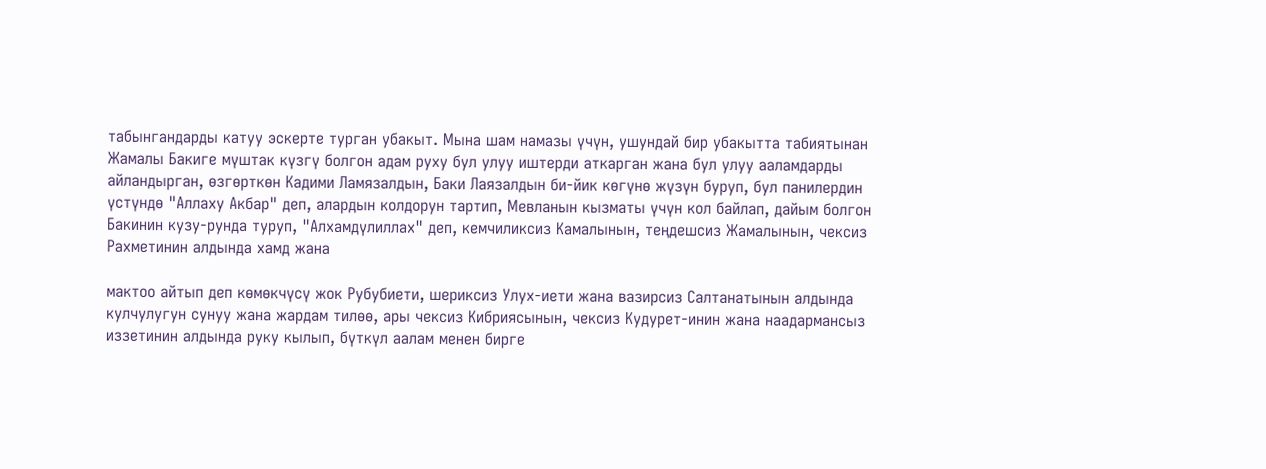табынгандарды катуу эскерте турган убакыт. Мына шам намазы үчүн, ушундай бир убакытта табиятынан Жамалы Бакиге мүштак күзгү болгон адам руху бул улуу иштерди аткарган жана бул улуу ааламдарды айландырган, өзгөрткөн Кадими Ламязалдын, Баки Лаязалдын би-йик көгүнө жүзүн буруп, бул панилердин үстүндө "Аллаху Акбар" деп, алардын колдорун тартип, Мевланын кызматы үчүн кол байлап, дайым болгон Бакинин кузу-рунда туруп, "Алхамдүлиллах" деп, кемчиликсиз Камалынын, теңдешсиз Жамалынын, чексиз Рахметинин алдында хамд жана

мактоо айтып деп көмөкчүсү жок Рубубиети, шериксиз Улух-иети жана вазирсиз Салтанатынын алдында кулчулугун сунуу жана жардам тилөө, ары чексиз Кибриясынын, чексиз Кудурет-инин жана наадармансыз иззетинин алдында руку кылып, бүткүл аалам менен бирге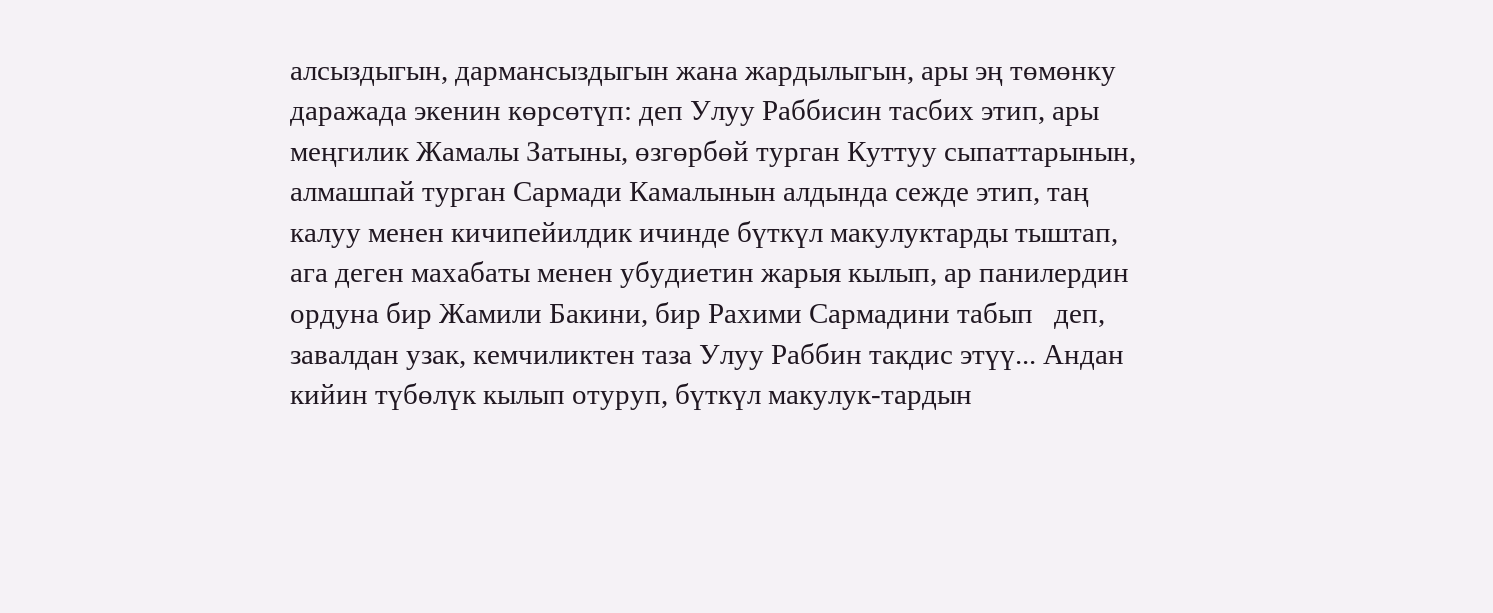алсыздыгын, дармансыздыгын жана жардылыгын, ары эң төмөнку даражада экенин көрсөтүп: деп Улуу Раббисин тасбих этип, ары меңгилик Жамалы Затыны, өзгөрбөй турган Куттуу сыпаттарынын, алмашпай турган Сармади Камалынын алдында сежде этип, таң калуу менен кичипейилдик ичинде бүткүл макулуктарды тыштап, ага деген махабаты менен убудиетин жарыя кылып, ар панилердин ордуна бир Жамили Бакини, бир Рахими Сармадини табып   деп, завалдан узак, кемчиликтен таза Улуу Раббин такдис этүү... Андан кийин түбөлүк кылып отуруп, бүткүл макулук-тардын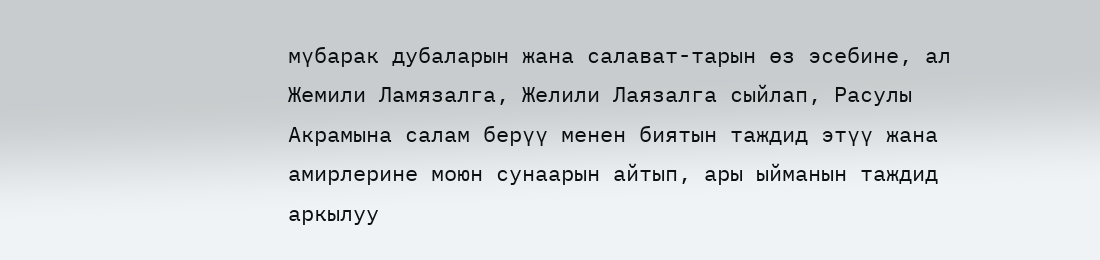мүбарак дубаларын жана салават-тарын өз эсебине, ал Жемили Ламязалга, Желили Лаязалга сыйлап, Расулы Акрамына салам берүү менен биятын таждид этүү жана амирлерине моюн сунаарын айтып, ары ыйманын таждид аркылуу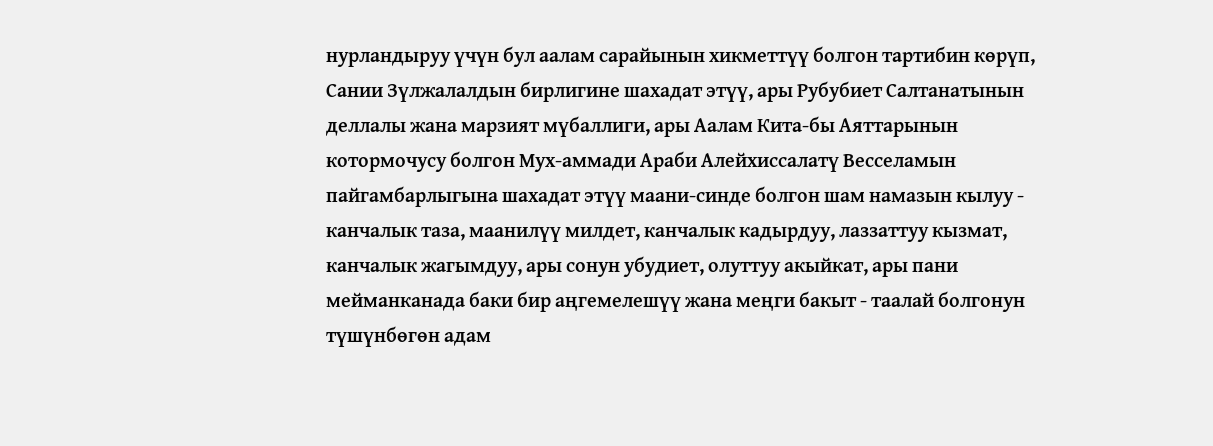нурландыруу үчүн бул аалам сарайынын хикметтүү болгон тартибин көрүп, Сании Зүлжалалдын бирлигине шахадат этүү, ары Рубубиет Салтанатынын деллалы жана марзият мүбаллиги, ары Аалам Кита-бы Аяттарынын котормочусу болгон Мух-аммади Араби Алейхиссалатү Весселамын пайгамбарлыгына шахадат этүү маани-синде болгон шам намазын кылуу - канчалык таза, маанилүү милдет, канчалык кадырдуу, лаззаттуу кызмат, канчалык жагымдуу, ары сонун убудиет, олуттуу акыйкат, ары пани мейманканада баки бир аңгемелешүү жана меңги бакыт - таалай болгонун түшүнбөгөн адам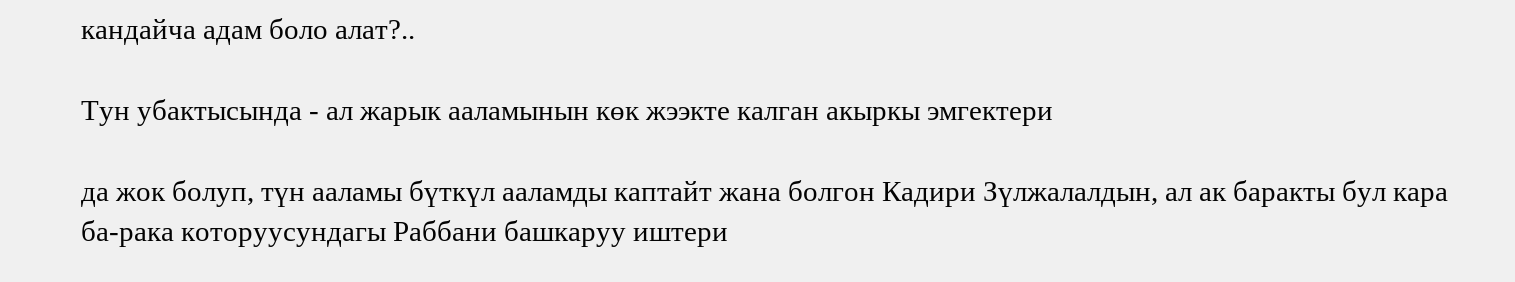кандайча адам боло алат?..

Тун убактысында - ал жарык ааламынын көк жээкте калган акыркы эмгектери

да жок болуп, түн ааламы бүткүл ааламды каптайт жана болгон Кадири Зүлжалалдын, ал ак баракты бул кара ба-рака которуусундагы Раббани башкаруу иштери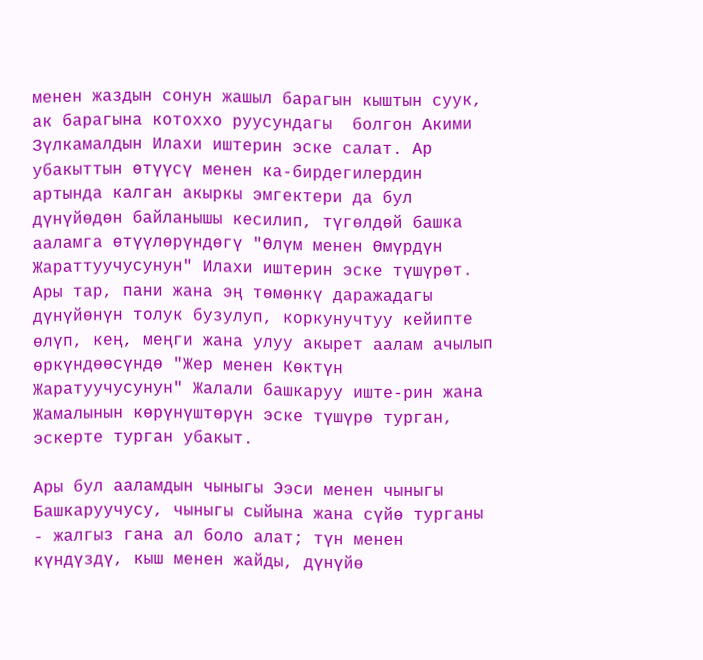менен жаздын сонун жашыл барагын кыштын суук, ак барагына котоххо руусундагы  болгон Акими Зүлкамалдын Илахи иштерин эске салат. Ар убакыттын өтүүсү менен ка-бирдегилердин артында калган акыркы эмгектери да бул дүнүйөдөн байланышы кесилип, түгөлдөй башка ааламга өтүүлөрүндөгү "Өлүм менен Өмүрдүн Жараттуучусунун" Илахи иштерин эске түшүрөт. Ары тар, пани жана эң төмөнкү даражадагы дүнүйөнүн толук бузулуп, коркунучтуу кейипте өлүп, кең, меңги жана улуу акырет аалам ачылып өркүндөөсүндө "Жер менен Көктүн Жаратуучусунун" Жалали башкаруу иште-рин жана Жамалынын көрүнүштөрүн эске түшүрө турган, эскерте турган убакыт.

Ары бул ааламдын чыныгы Ээси менен чыныгы Башкаруучусу, чыныгы сыйына жана сүйө турганы - жалгыз гана ал боло алат; түн менен күндүздү, кыш менен жайды, дүнүйө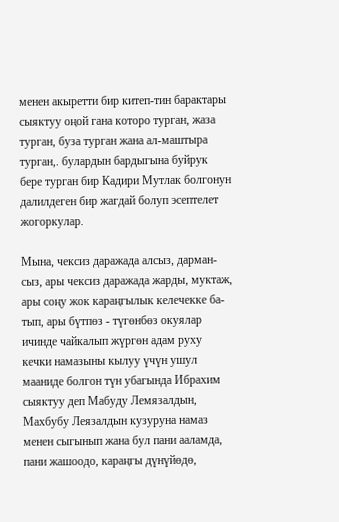менен акыретти бир китеп-тин барактары сыяктуу оңой гана которо турган, жаза турган, буза турган жана ал-маштыра турган,. булардын бардыгына буйрук бере турган бир Кадири Мутлак болгонун далилдеген бир жагдай болуп эсептелет жогоркулар.

Мына, чексиз даражада алсыз, дарман-сыз, ары чексиз даражада жарды, муктаж, ары соңу жок караңгылык келечекке ба-тып, ары бүтпөз - түгөнбөз окуялар ичинде чайкалып жүргөн адам руху кечки намазыны кылуу үчүн ушул мааниде болгон түн убагында Ибрахим сыяктуу деп Мабуду Лемязалдын, Махбубу Леязалдын кузуруна намаз менен сыгынып жана бул пани ааламда, пани жашоодо, караңгы дүнүйөдө,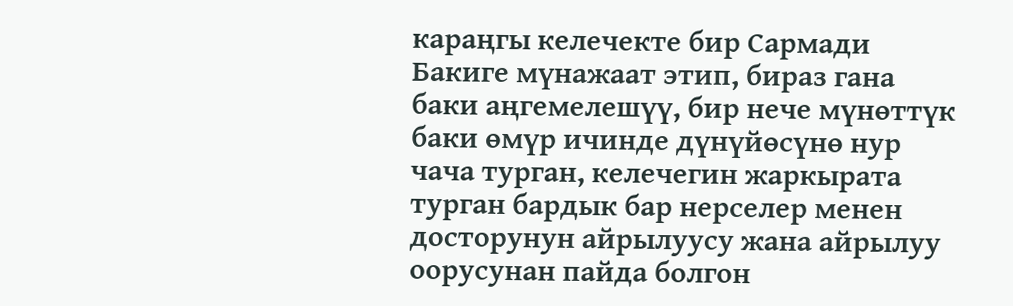караңгы келечекте бир Сармади Бакиге мүнажаат этип, бираз гана баки аңгемелешүү, бир нече мүнөттүк баки өмүр ичинде дүнүйөсүнө нур чача турган, келечегин жаркырата турган бардык бар нерселер менен досторунун айрылуусу жана айрылуу оорусунан пайда болгон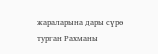жараларына дары сүрө турган Рахманы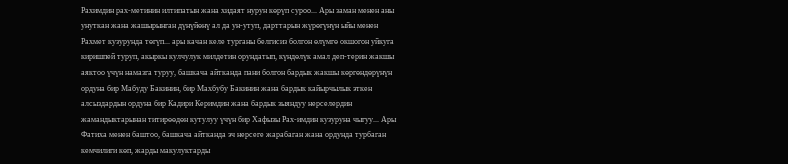Рахимдин рах-метинин илтипатын жана хидаят нурун көрүп суроо... Ары заман менен аны унуткан жана жашырынган дүнүйөнү ал да ун-утуп, дарттарын жүрөгүнүн ыйы менен Рахмет кузурунда төгүп... ары качан келе турганы белгисиз болгон өлүмгө окшогон уйкуга киришпей туруп, акыркы кулчулук милдетин орундатып, күндөлүк амал деп-терин жакшы аяктоо үчүн намазга туруу, башкача айтканда пани болгон бардык жакшы көргөндөрүнүн ордуна бир Мабуду Бакинин, бир Махбубу Бакинин жана бардык кайырчылык эткен алсыздардын ордуна бир Кадири Керимдин жана бардык зыяндуу нерселердин жамандыктарынан титирөөдөн кутулуу үчүн бир Хафызы Рах-имдин кузуруна чыгуу... Ары Фатиха менен баштоо, башкача айтканда эч нерсеге жарабаган жана ордунда турбаган кемчилиги көп, жарды макулуктарды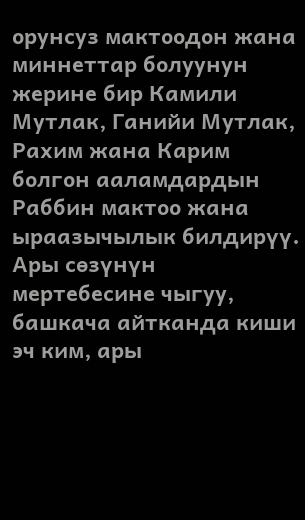орунсуз мактоодон жана миннеттар болуунун жерине бир Камили Мутлак, Ганийи Мутлак, Рахим жана Карим болгон ааламдардын Раббин мактоо жана ыраазычылык билдирүү. Ары сөзүнүн мертебесине чыгуу, башкача айтканда киши эч ким, ары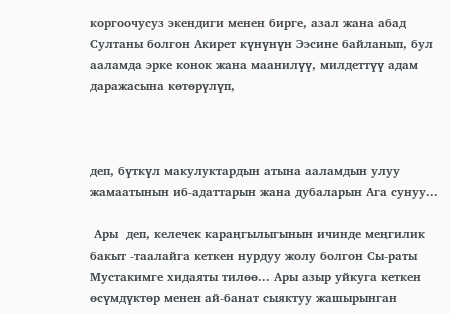коргоочусуз экендиги менен бирге, азал жана абад Султаны болгон Акирет күнүнүн Ээсине байланып, бул ааламда эрке конок жана маанилүү, милдеттүү адам даражасына көтөрүлүп,



деп, бүткүл макулуктардын атына ааламдын улуу жамаатынын иб-адаттарын жана дубаларын Ага сунуу...

 Ары  деп, келечек караңгылыгынын ичинде меңгилик бакыт -таалайга кеткен нурдуу жолу болгон Сы-раты Мустакимге хидаяты тилөө... Ары азыр уйкуга кеткен өсүмдүктөр менен ай-банат сыяктуу жашырынган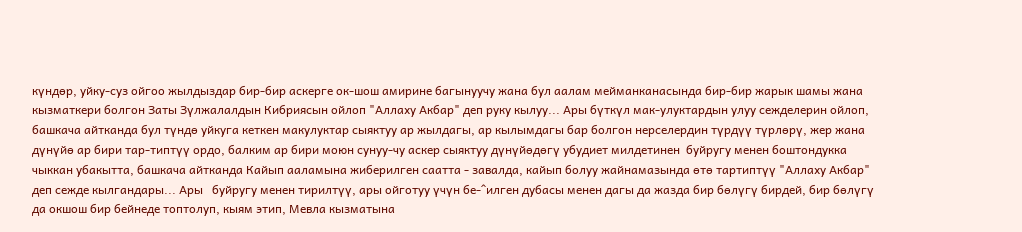күндөр, уйку-суз ойгоо жылдыздар бир-бир аскерге ок-шош амирине багынуучу жана бул аалам мейманканасында бир-бир жарык шамы жана кызматкери болгон Заты Зүлжалалдын Кибриясын ойлоп "Аллаху Акбар" деп руку кылуу... Ары бүткүл мак-улуктардын улуу сежделерин ойлоп, башкача айтканда бул түндө уйкуга кеткен макулуктар сыяктуу ар жылдагы, ар кылымдагы бар болгон нерселердин түрдүү түрлөрү, жер жана дүнүйө ар бири тар-типтүү ордо, балким ар бири моюн сунуу-чу аскер сыяктуу дүнүйөдөгү убудиет милдетинен  буйругу менен боштондукка чыккан убакытта, башкача айтканда Кайып ааламына жиберилген саатта - завалда, кайып болуу жайнамазында өтө тартиптүү "Аллаху Акбар" деп сежде кылгандары... Ары   буйругу менен тирилтүү, ары ойготуу үчүн бе-^илген дубасы менен дагы да жазда бир бөлүгү бирдей, бир бөлүгү да окшош бир бейнеде топтолуп, кыям этип, Мевла кызматына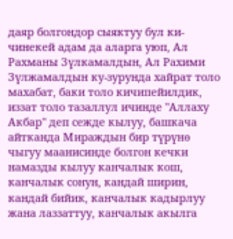даяр болгондор сыяктуу бул ки-чинекей адам да аларга уюп, Ал Рахманы Зүлкамалдын, Ал Рахими Зүлжамалдын ку-зурунда хайрат толо махабат, баки толо кичипейилдик, иззат толо тазаллул ичинде "Аллаху Акбар" деп сежде кылуу, башкача айтканда Мираждын бир түрүнө чыгуу маанисинде болгон кечки намазды кылуу канчалык кош, канчалык сонун, кандай ширин, кандай бийик, канчалык кадырлуу жана лаззаттуу, канчалык акылга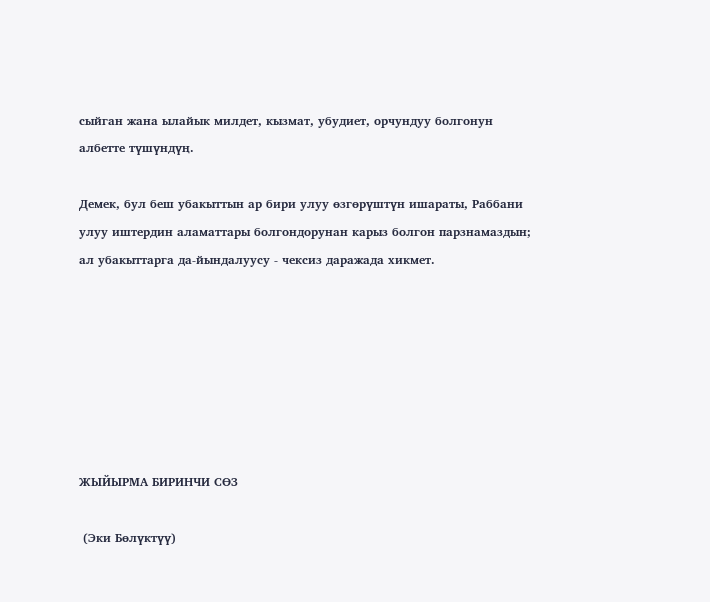сыйган жана ылайык милдет, кызмат, убудиет, орчундуу болгонун албетте түшүндүң.

Демек, бул беш убакыттын ар бири улуу өзгөрүштүн ишараты, Раббани улуу иштердин аламаттары болгондорунан карыз болгон парзнамаздын; ал убакыттарга да-йындалуусу - чексиз даражада хикмет.







ЖЫЙЫРМА БИРИНЧИ СӨЗ

 (Эки Бөлүктүү)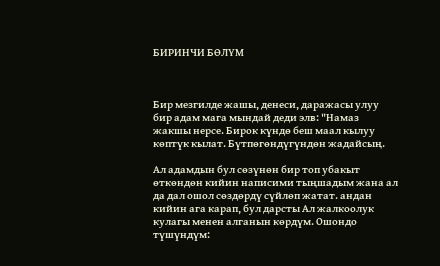БИРИНЧИ БӨЛҮМ



Бир мезгилде жашы, денеси, даражасы улуу бир адам мага мындай деди элв: "Намаз жакшы нерсе. Бирок күндө беш маал кылуу көптүк кылат. Бүтпөгөндүгүндөн жадайсың.

Ал адамдын бул сөзүнөн бир топ убакыт өткөндөн кийин написими тыңшадым жана ал да дал ошол сөздөрдү сүйлөп жатат. андан кийин ага карап, бул дарсты Ал жалкоолук кулагы менен алганын көрдүм. Ошондо түшүндүм: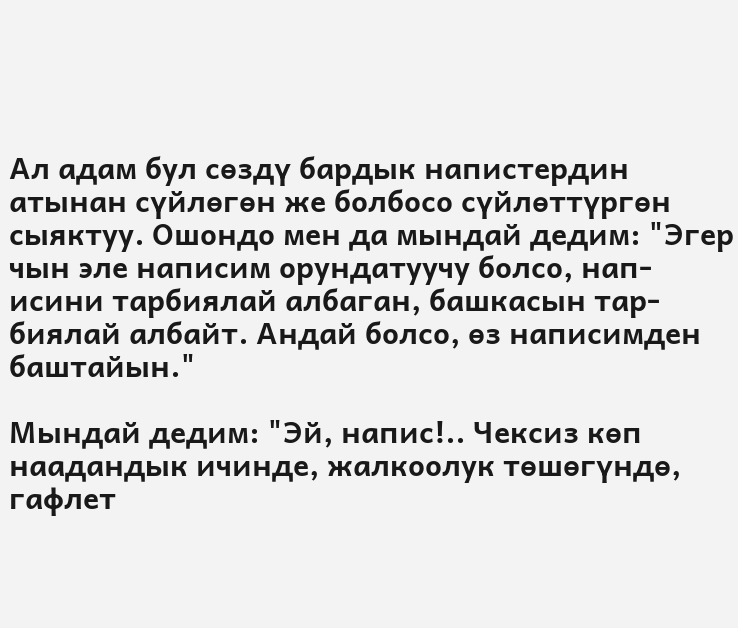Ал адам бул сөздү бардык напистердин атынан сүйлөгөн же болбосо сүйлөттүргөн сыяктуу. Ошондо мен да мындай дедим: "Эгер чын эле написим орундатуучу болсо, нап-исини тарбиялай албаган, башкасын тар-биялай албайт. Андай болсо, өз написимден баштайын."

Мындай дедим: "Эй, напис!.. Чексиз көп наадандык ичинде, жалкоолук төшөгүндө, гафлет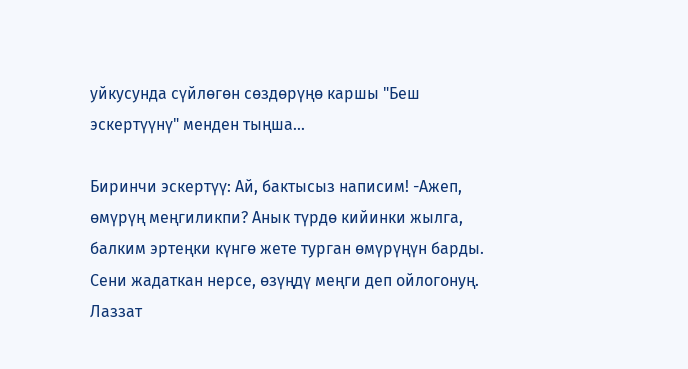уйкусунда сүйлөгөн сөздөрүңө каршы "Беш эскертүүнү" менден тыңша...

Биринчи эскертүү: Ай, бактысыз написим! -Ажеп, өмүрүң меңгиликпи? Анык түрдө кийинки жылга, балким эртеңки күнгө жете турган өмүрүңүн барды. Сени жадаткан нерсе, өзүңдү меңги деп ойлогонуң. Лаззат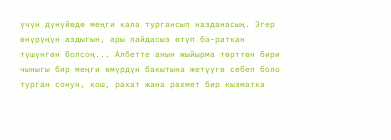үчүн дүнүйөдө меңги кала тургансып назданасың. Эгер өнүрүңүн аздыгын, ары пайдасыз өтүп ба-раткан түшүнгөн болсоң... Албетте анын жыйырма төрттөн бири чыныгы бир меңги өмүрдүн бакытына жетүүгө себеп боло турган сонун, кош, рахат жана рахмет бир кызматка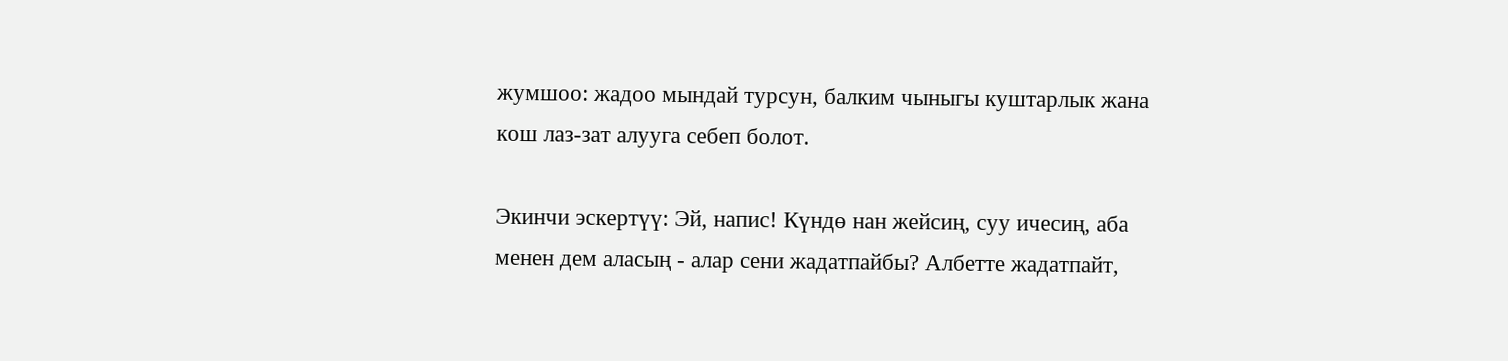жумшоо: жадоо мындай турсун, балким чыныгы куштарлык жана кош лаз-зат алууга себеп болот.

Экинчи эскертүү: Эй, напис! Күндө нан жейсиң, суу ичесиң, аба менен дем аласың - алар сени жадатпайбы? Албетте жадатпайт,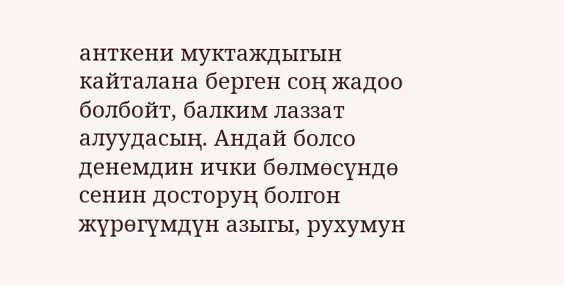анткени муктаждыгын кайталана берген соң жадоо болбойт, балким лаззат алуудасың. Андай болсо денемдин ички бөлмөсүндө сенин досторуң болгон жүрөгүмдүн азыгы, рухумун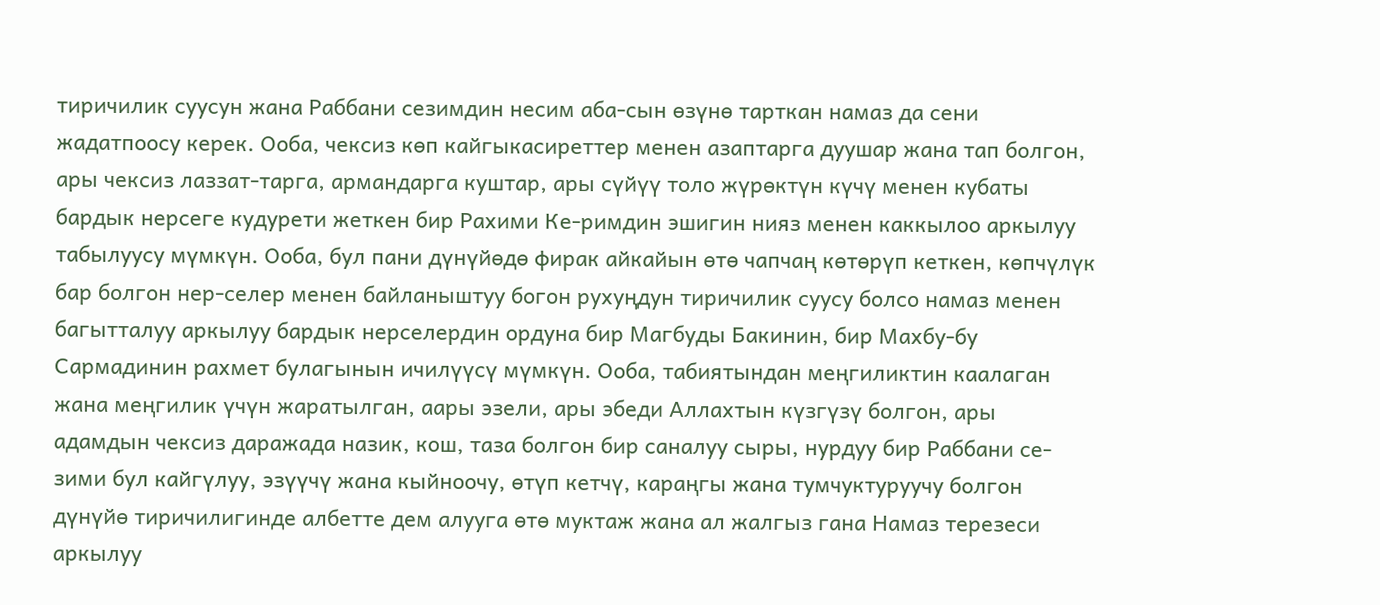тиричилик суусун жана Раббани сезимдин несим аба-сын өзүнө тарткан намаз да сени жадатпоосу керек. Ооба, чексиз көп кайгыкасиреттер менен азаптарга дуушар жана тап болгон, ары чексиз лаззат-тарга, армандарга куштар, ары сүйүү толо жүрөктүн күчү менен кубаты бардык нерсеге кудурети жеткен бир Рахими Ке-римдин эшигин нияз менен каккылоо аркылуу табылуусу мүмкүн. Ооба, бул пани дүнүйөдө фирак айкайын өтө чапчаң көтөрүп кеткен, көпчүлүк бар болгон нер-селер менен байланыштуу богон рухуңдун тиричилик суусу болсо намаз менен багытталуу аркылуу бардык нерселердин ордуна бир Магбуды Бакинин, бир Махбу-бу Сармадинин рахмет булагынын ичилүүсү мүмкүн. Ооба, табиятындан меңгиликтин каалаган жана меңгилик үчүн жаратылган, аары эзели, ары эбеди Аллахтын күзгүзү болгон, ары адамдын чексиз даражада назик, кош, таза болгон бир саналуу сыры, нурдуу бир Раббани се-зими бул кайгүлуу, эзүүчү жана кыйноочу, өтүп кетчү, караңгы жана тумчуктуруучу болгон дүнүйө тиричилигинде албетте дем алууга өтө муктаж жана ал жалгыз гана Намаз терезеси аркылуу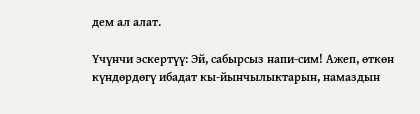дем ал алат.

Үчүнчи эскертүү: Эй, сабырсыз напи-сим! Ажеп, өткөн күндөрдөгү ибадат кы-йынчылыктарын, намаздын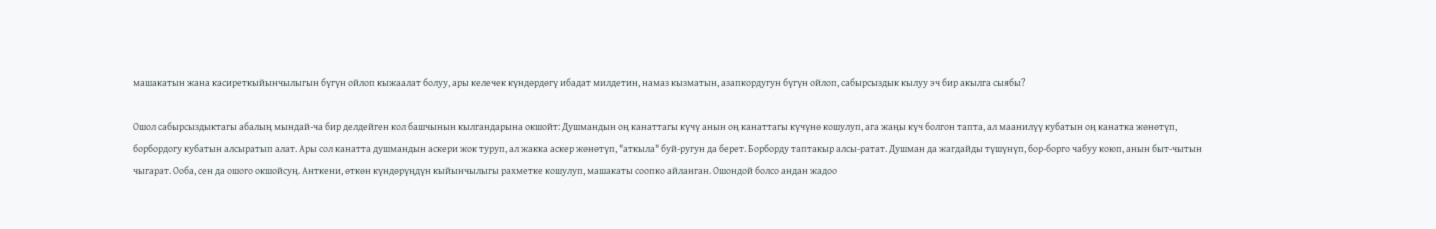машакатын жана касиреткыйынчылыгын бүгүн ойлоп кыжаалат болуу, ары келечек күндөрдөгү ибадат милдетин, намаз кызматын, азапкордугун бүгүн ойлоп, сабырсыздык кылуу эч бир акылга сыябы?

Ошол сабырсыздыктагы абалың мындай-ча бир делдейген кол башчынын кылгандарына окшойт: Душмандын оң канаттагы күчү анын оң канаттагы күчүнө кошулуп, ага жаңы күч болгон тапта, ал маанилүү кубатын оң канатка жөнөтүп, борбордогу кубатын алсыратып алат. Ары сол канатта душмандын аскери жок туруп, ал жакка аскер жөнөтүп, "аткыла" буй-ругун да берет. Борборду таптакыр алсы-ратат. Душман да жагдайды түшүнүп, бор-борго чабуу коюп, анын быт-чытын чыгарат. Ооба, сен да ошого окшойсуң. Анткени, өткөн күндөрүңдүн кыйынчылыгы рахметке кошулуп, машакаты соопко айланган. Ошондой болсо андан жадоо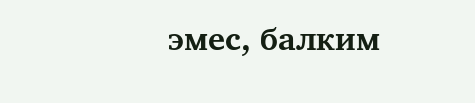эмес, балким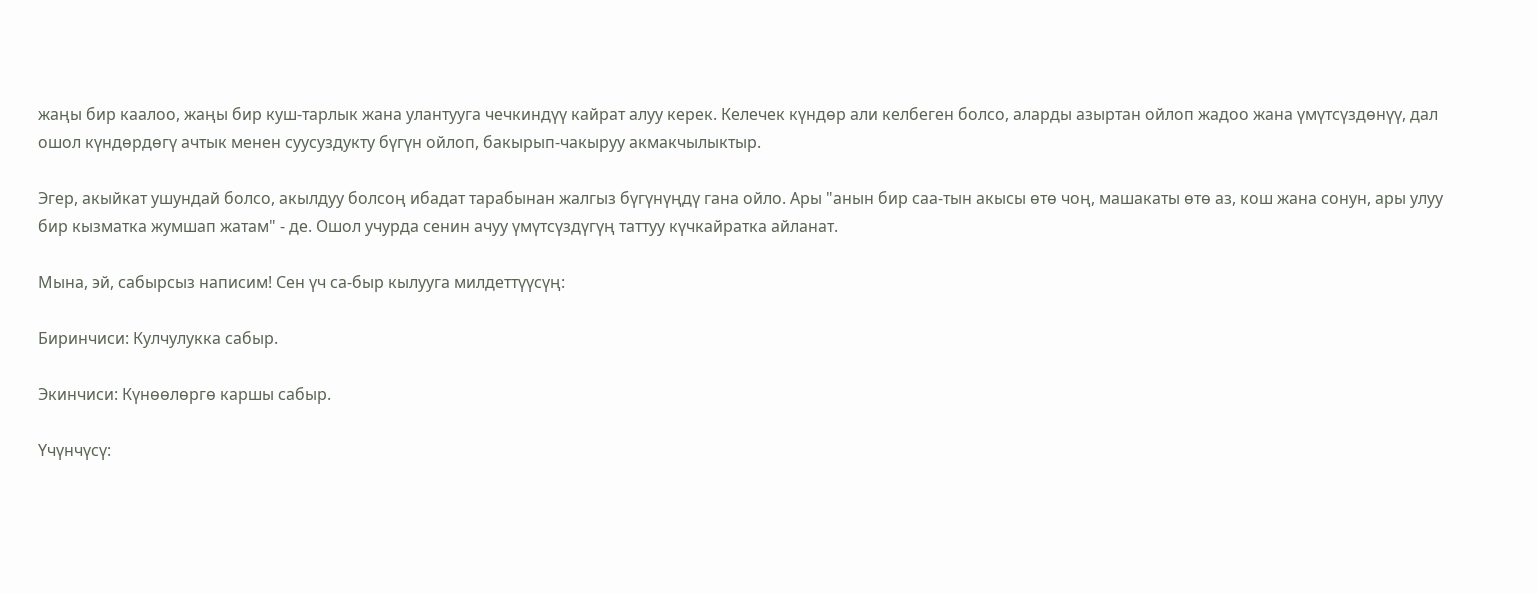жаңы бир каалоо, жаңы бир куш-тарлык жана улантууга чечкиндүү кайрат алуу керек. Келечек күндөр али келбеген болсо, аларды азыртан ойлоп жадоо жана үмүтсүздөнүү, дал ошол күндөрдөгү ачтык менен суусуздукту бүгүн ойлоп, бакырып-чакыруу акмакчылыктыр.

Эгер, акыйкат ушундай болсо, акылдуу болсоң ибадат тарабынан жалгыз бүгүнүңдү гана ойло. Ары "анын бир саа-тын акысы өтө чоң, машакаты өтө аз, кош жана сонун, ары улуу бир кызматка жумшап жатам" - де. Ошол учурда сенин ачуу үмүтсүздүгүң таттуу күчкайратка айланат.

Мына, эй, сабырсыз написим! Сен үч са-быр кылууга милдеттүүсүң:

Биринчиси: Кулчулукка сабыр.

Экинчиси: Күнөөлөргө каршы сабыр.

Үчүнчүсү: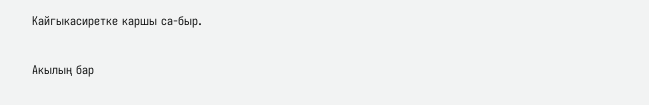Кайгыкасиретке каршы са-быр.

Акылың бар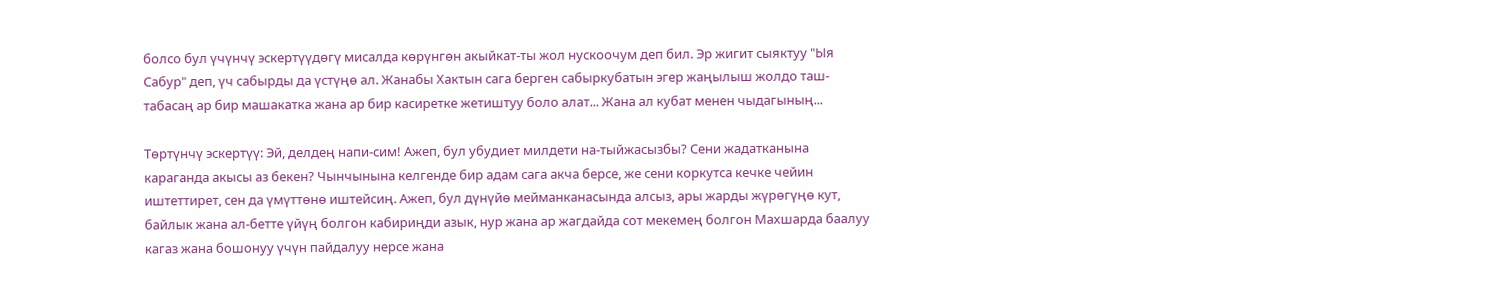болсо бул үчүнчү эскертүүдөгү мисалда көрүнгөн акыйкат-ты жол нускоочум деп бил. Эр жигит сыяктуу "Ыя Сабур" деп, үч сабырды да үстүңө ал. Жанабы Хактын сага берген сабыркубатын эгер жаңылыш жолдо таш-табасаң ар бир машакатка жана ар бир касиретке жетиштуу боло алат... Жана ал кубат менен чыдагының...

Төртүнчү эскертүү: Эй, делдең напи-сим! Ажеп, бул убудиет милдети на-тыйжасызбы? Сени жадатканына караганда акысы аз бекен? Чынчынына келгенде бир адам сага акча берсе, же сени коркутса кечке чейин иштеттирет, сен да үмүттөнө иштейсиң. Ажеп, бул дүнүйө мейманканасында алсыз, ары жарды жүрөгүңө кут, байлык жана ал-бетте үйүң болгон кабириңди азык, нур жана ар жагдайда сот мекемең болгон Махшарда баалуу кагаз жана бошонуу үчүн пайдалуу нерсе жана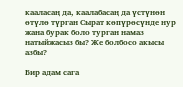кааласаң да, каалабасаң да үстүнөн өтүлө түрган Сырат көпүрөсүнде нур жана бурак боло турган намаз натыйжасыз бы? Же болбосо акысы азбы?

Бир адам сага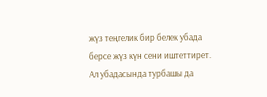жүз теңгелик бир белек убада берсе жүз күн сени иштеттирет. Ал убадасында турбашы да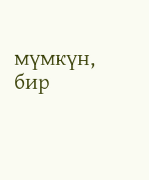мүмкүн, бир